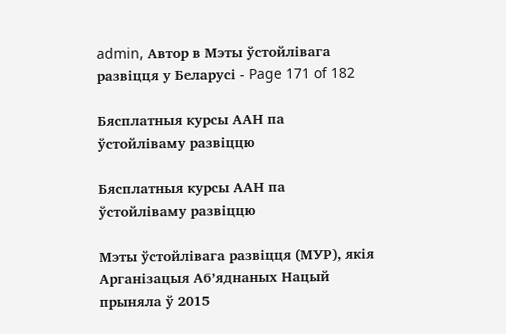admin, Автор в Мэты ўстойлівага развіцця у Беларусі - Page 171 of 182

Бясплатныя курсы ААН па ўстойліваму развіццю

Бясплатныя курсы ААН па ўстойліваму развіццю

Мэты ўстойлівага развіцця (МУР), якія Арганізацыя Аб’яднаных Нацый прыняла ў 2015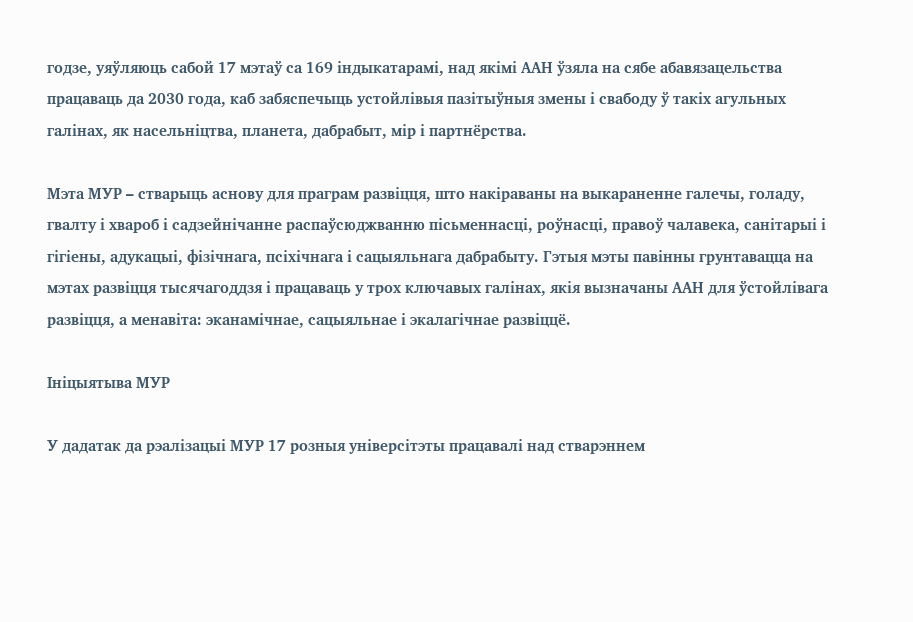годзе, уяўляюць сабой 17 мэтаў са 169 індыкатарамі, над якімі ААН ўзяла на сябе абавязацельства працаваць да 2030 года, каб забяспечыць устойлівыя пазітыўныя змены і свабоду ў такіх агульных галінах, як насельніцтва, планета, дабрабыт, мір і партнёрства.

Мэта МУР – стварыць аснову для праграм развіцця, што накіраваны на выкараненне галечы, голаду, гвалту і хвароб і садзейнічанне распаўсюджванню пісьменнасці, роўнасці, правоў чалавека, санітарыі і гігіены, адукацыі, фізічнага, псіхічнага і сацыяльнага дабрабыту. Гэтыя мэты павінны грунтавацца на мэтах развіцця тысячагоддзя і працаваць у трох ключавых галінах, якія вызначаны ААН для ўстойлівага развіцця, а менавіта: эканамічнае, сацыяльнае і экалагічнае развіццё.

Ініцыятыва МУР

У дадатак да рэалізацыі МУР 17 розныя універсітэты працавалі над стварэннем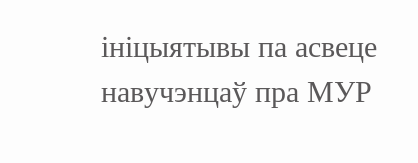ініцыятывы па асвеце навучэнцаў пра МУР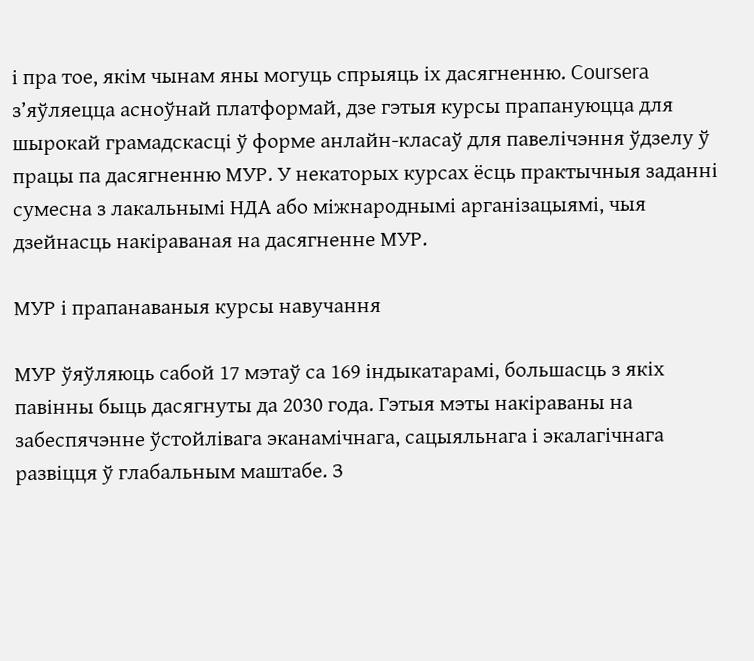і пра тое, якім чынам яны могуць спрыяць іх дасягненню. Coursera з’яўляецца асноўнай платформай, дзе гэтыя курсы прапануюцца для шырокай грамадскасці ў форме анлайн-класаў для павелічэння ўдзелу ў працы па дасягненню МУР. У некаторых курсах ёсць практычныя заданні сумесна з лакальнымі НДА або міжнароднымі арганізацыямі, чыя дзейнасць накіраваная на дасягненне МУР.

МУР і прапанаваныя курсы навучання

МУР ўяўляюць сабой 17 мэтаў са 169 індыкатарамі, большасць з якіх павінны быць дасягнуты да 2030 года. Гэтыя мэты накіраваны на забеспячэнне ўстойлівага эканамічнага, сацыяльнага і экалагічнага развіцця ў глабальным маштабе. З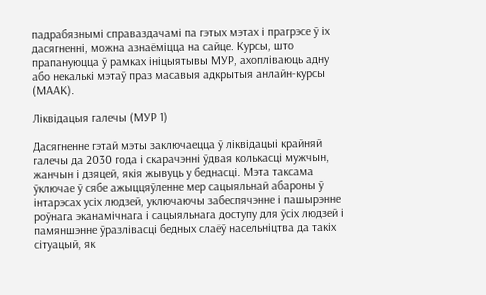падрабязнымі справаздачамі па гэтых мэтах і прагрэсе ў іх дасягненні, можна азнаёміцца на сайце. Курсы, што прапануюцца ў рамках ініцыятывы МУР, ахопліваюць адну або некалькі мэтаў праз масавыя адкрытыя анлайн-курсы (МААК).

Ліквідацыя галечы (МУР 1)

Дасягненне гэтай мэты заключаецца ў ліквідацыі крайняй галечы да 2030 года і скарачэнні ўдвая колькасці мужчын, жанчын і дзяцей, якія жывуць у беднасці. Мэта таксама ўключае ў сябе ажыццяўленне мер сацыяльнай абароны ў інтарэсах усіх людзей, уключаючы забеспячэнне і пашырэнне роўнага эканамічнага і сацыяльнага доступу для ўсіх людзей і памяншэнне ўразлівасці бедных слаёў насельніцтва да такіх сітуацый, як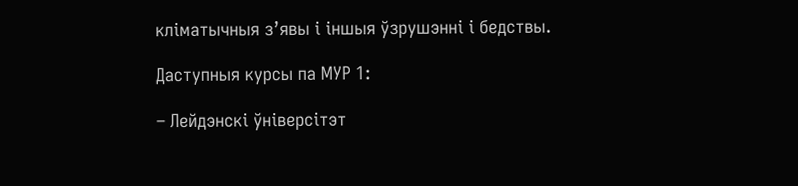кліматычныя з’явы і іншыя ўзрушэнні і бедствы.

Даступныя курсы па МУР 1:

– Лейдэнскі ўніверсітэт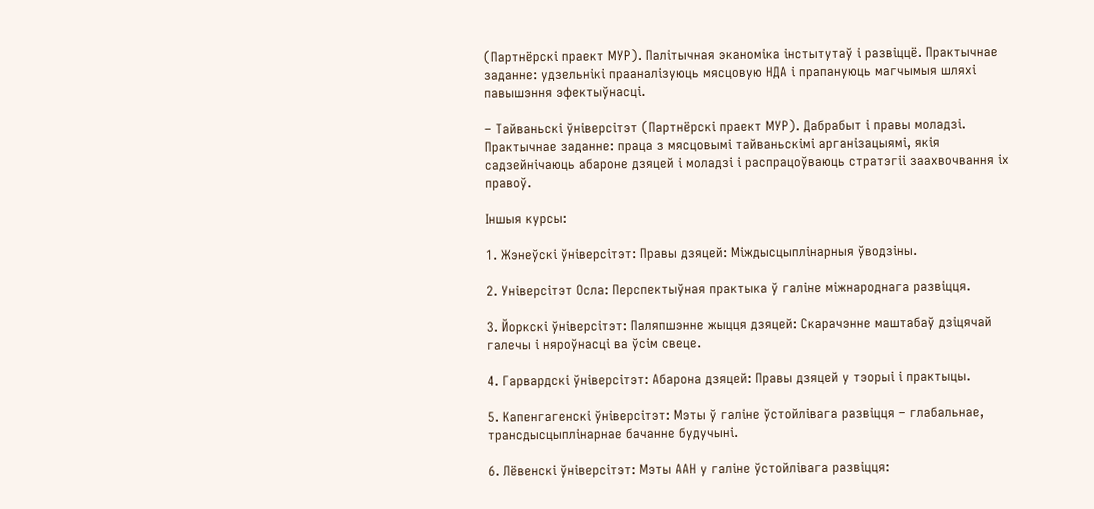(Партнёрскі праект МУР). Палітычная эканоміка інстытутаў і развіццё. Практычнае заданне: удзельнікі прааналізуюць мясцовую НДА і прапануюць магчымыя шляхі павышэння эфектыўнасці.

– Тайваньскі ўніверсітэт (Партнёрскі праект МУР). Дабрабыт і правы моладзі. Практычнае заданне: праца з мясцовымі тайваньскімі арганізацыямі, якія садзейнічаюць абароне дзяцей і моладзі і распрацоўваюць стратэгіі заахвочвання іх правоў.

Іншыя курсы:

1. Жэнеўскі ўніверсітэт: Правы дзяцей: Міждысцыплінарныя ўводзіны.

2. Універсітэт Осла: Перспектыўная практыка ў галіне міжнароднага развіцця.

3. Йоркскі ўніверсітэт: Паляпшэнне жыцця дзяцей: Скарачэнне маштабаў дзіцячай галечы і няроўнасці ва ўсім свеце.

4. Гарвардскі ўніверсітэт: Абарона дзяцей: Правы дзяцей у тэорыі і практыцы.

5. Капенгагенскі ўніверсітэт: Мэты ў галіне ўстойлівага развіцця – глабальнае, трансдысцыплінарнае бачанне будучыні.

6. Лёвенскі ўніверсітэт: Мэты ААН у галіне ўстойлівага развіцця: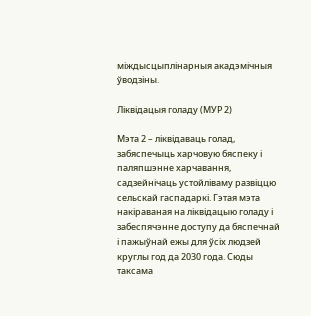міждысцыплінарныя акадэмічныя ўводзіны.

Ліквідацыя голаду (МУР 2)

Мэта 2 – ліквідаваць голад, забяспечыць харчовую бяспеку і паляпшэнне харчавання, садзейнічаць устойліваму развіццю сельскай гаспадаркі. Гэтая мэта накіраваная на ліквідацыю голаду і забеспячэнне доступу да бяспечнай і пажыўнай ежы для ўсіх людзей круглы год да 2030 года. Сюды таксама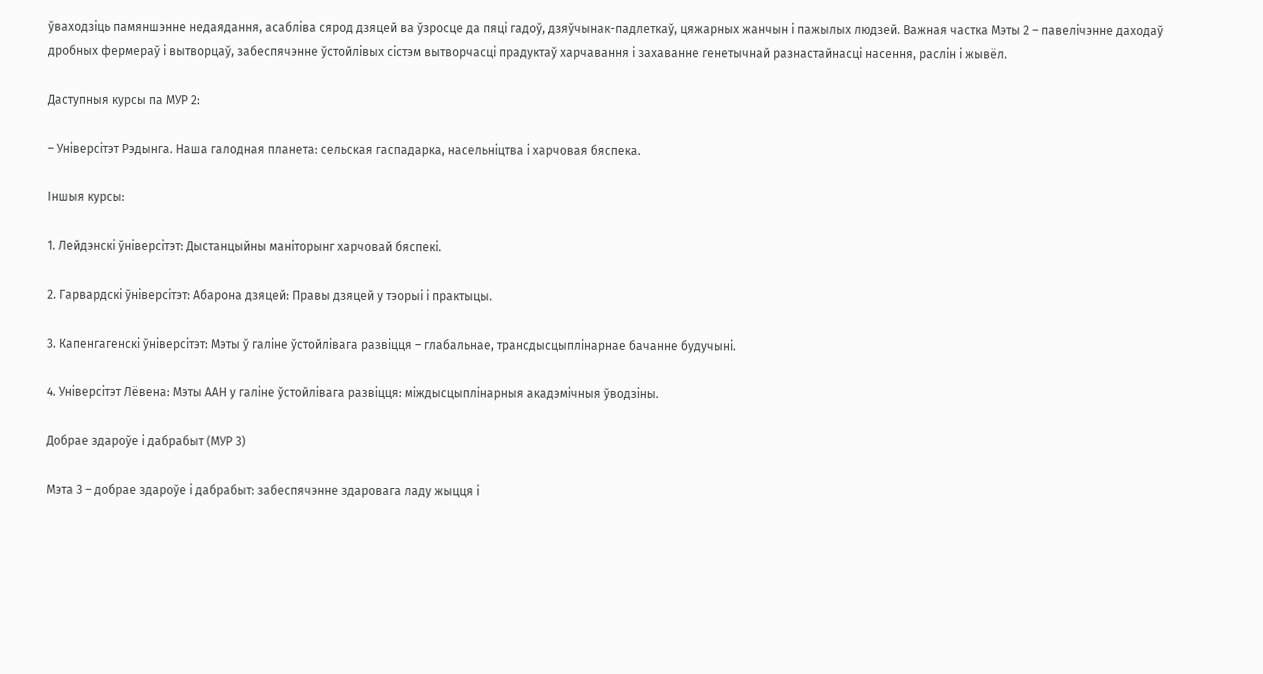ўваходзіць памяншэнне недаядання, асабліва сярод дзяцей ва ўзросце да пяці гадоў, дзяўчынак-падлеткаў, цяжарных жанчын і пажылых людзей. Важная частка Мэты 2 – павелічэнне даходаў дробных фермераў і вытворцаў, забеспячэнне ўстойлівых сістэм вытворчасці прадуктаў харчавання і захаванне генетычнай разнастайнасці насення, раслін і жывёл.

Даступныя курсы па МУР 2:

– Універсітэт Рэдынга. Наша галодная планета: сельская гаспадарка, насельніцтва і харчовая бяспека.

Іншыя курсы:

1. Лейдэнскі ўніверсітэт: Дыстанцыйны маніторынг харчовай бяспекі.

2. Гарвардскі ўніверсітэт: Абарона дзяцей: Правы дзяцей у тэорыі і практыцы.

3. Капенгагенскі ўніверсітэт: Мэты ў галіне ўстойлівага развіцця – глабальнае, трансдысцыплінарнае бачанне будучыні.

4. Універсітэт Лёвена: Мэты ААН у галіне ўстойлівага развіцця: міждысцыплінарныя акадэмічныя ўводзіны.

Добрае здароўе і дабрабыт (МУР 3)

Мэта 3 – добрае здароўе і дабрабыт: забеспячэнне здаровага ладу жыцця і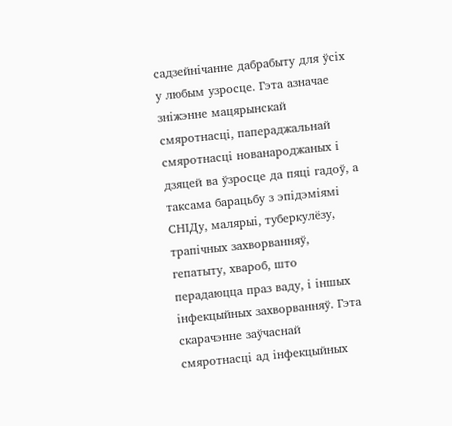садзейнічанне дабрабыту для ўсіх у любым узросце. Гэта азначае зніжэнне мацярынскай смяротнасці, папераджальнай смяротнасці нованароджаных і дзяцей ва ўзросце да пяці гадоў, а таксама барацьбу з эпідэміямі СНІДу, малярыі, туберкулёзу, трапічных захворванняў, гепатыту, хвароб, што перадаюцца праз ваду, і іншых інфекцыйных захворванняў. Гэта скарачэнне заўчаснай смяротнасці ад інфекцыйных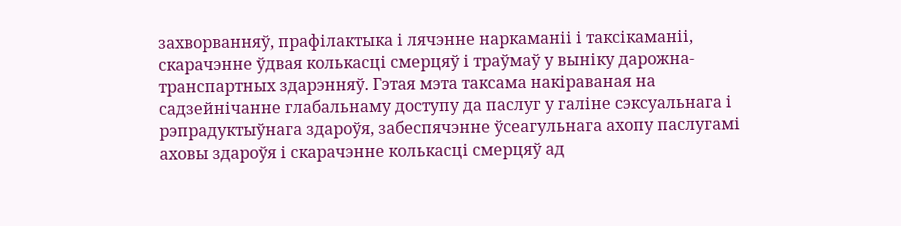захворванняў, прафілактыка і лячэнне наркаманіі і таксікаманіі, скарачэнне ўдвая колькасці смерцяў і траўмаў у выніку дарожна-транспартных здарэнняў. Гэтая мэта таксама накіраваная на садзейнічанне глабальнаму доступу да паслуг у галіне сэксуальнага і рэпрадуктыўнага здароўя, забеспячэнне ўсеагульнага ахопу паслугамі аховы здароўя і скарачэнне колькасці смерцяў ад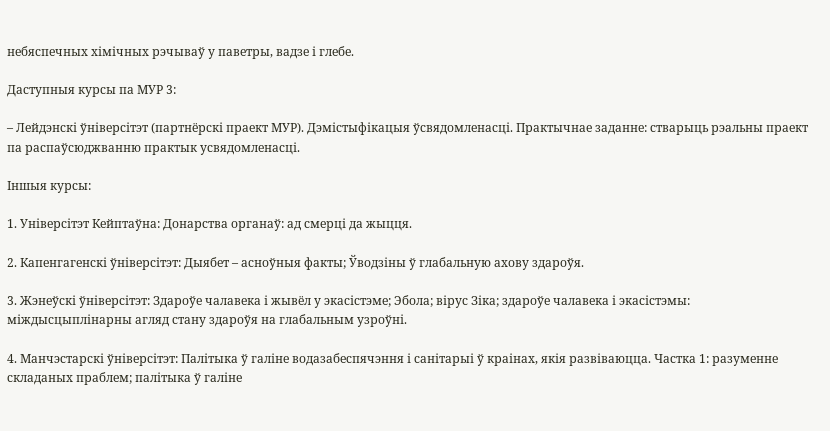небяспечных хімічных рэчываў у паветры, вадзе і глебе.

Даступныя курсы па МУР 3:

– Лейдэнскі ўніверсітэт (партнёрскі праект МУР). Дэмістыфікацыя ўсвядомленасці. Практычнае заданне: стварыць рэальны праект па распаўсюджванню практык усвядомленасці.

Іншыя курсы:

1. Універсітэт Кейптаўна: Донарства органаў: ад смерці да жыцця.

2. Капенгагенскі ўніверсітэт: Дыябет – асноўныя факты; Ўводзіны ў глабальную ахову здароўя.

3. Жэнеўскі ўніверсітэт: Здароўе чалавека і жывёл у экасістэме; Эбола; вірус Зіка; здароўе чалавека і экасістэмы: міждысцыплінарны агляд стану здароўя на глабальным узроўні.

4. Манчэстарскі ўніверсітэт: Палітыка ў галіне водазабеспячэння і санітарыі ў краінах, якія развіваюцца. Частка 1: разуменне складаных праблем; палітыка ў галіне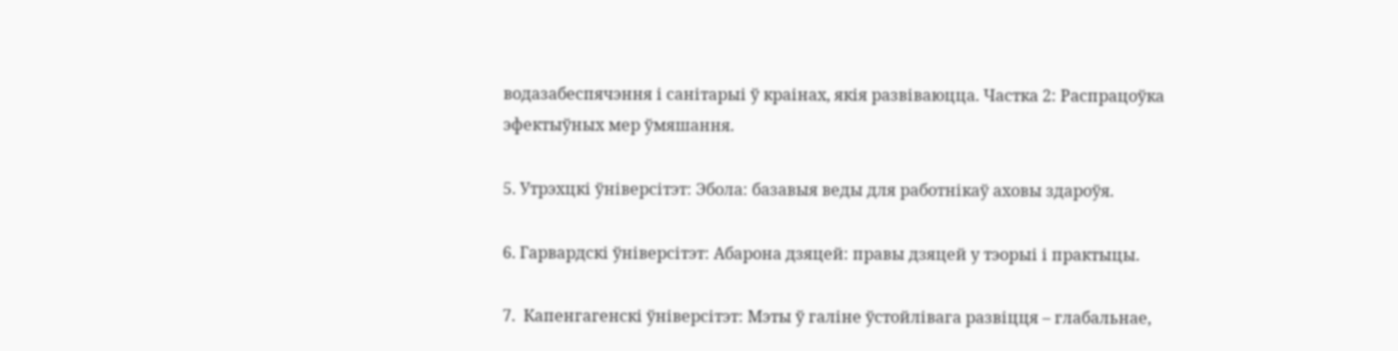водазабеспячэння і санітарыі ў краінах, якія развіваюцца. Частка 2: Распрацоўка эфектыўных мер ўмяшання.

5. Утрэхцкі ўніверсітэт: Эбола: базавыя веды для работнікаў аховы здароўя.

6. Гарвардскі ўніверсітэт: Абарона дзяцей: правы дзяцей у тэорыі і практыцы.

7.  Капенгагенскі ўніверсітэт: Мэты ў галіне ўстойлівага развіцця – глабальнае,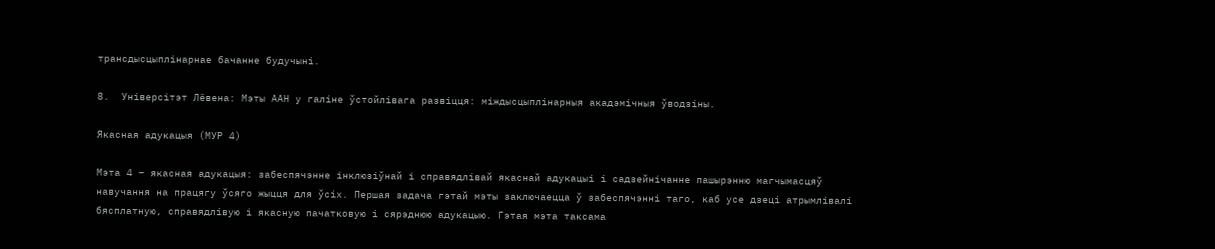трансдысцыплінарнае бачанне будучыні.

8.  Універсітэт Лёвена: Мэты ААН у галіне ўстойлівага развіцця: міждысцыплінарныя акадэмічныя ўводзіны.

Якасная адукацыя (МУР 4)

Мэта 4 – якасная адукацыя: забеспячэнне інклюзіўнай і справядлівай якаснай адукацыі і садзейнічанне пашырэнню магчымасцяў навучання на працягу ўсяго жыцця для ўсіх. Першая задача гэтай мэты заключаецца ў забеспячэнні таго, каб усе дзеці атрымлівалі бясплатную, справядлівую і якасную пачатковую і сярэднюю адукацыю. Гэтая мэта таксама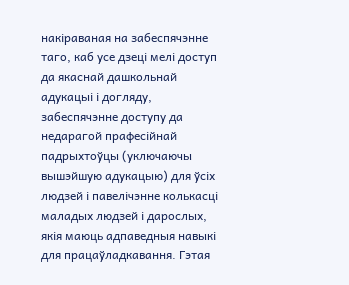накіраваная на забеспячэнне таго, каб усе дзеці мелі доступ да якаснай дашкольнай адукацыі і догляду, забеспячэнне доступу да недарагой прафесійнай падрыхтоўцы (уключаючы вышэйшую адукацыю) для ўсіх людзей і павелічэнне колькасці маладых людзей і дарослых, якія маюць адпаведныя навыкі для працаўладкавання. Гэтая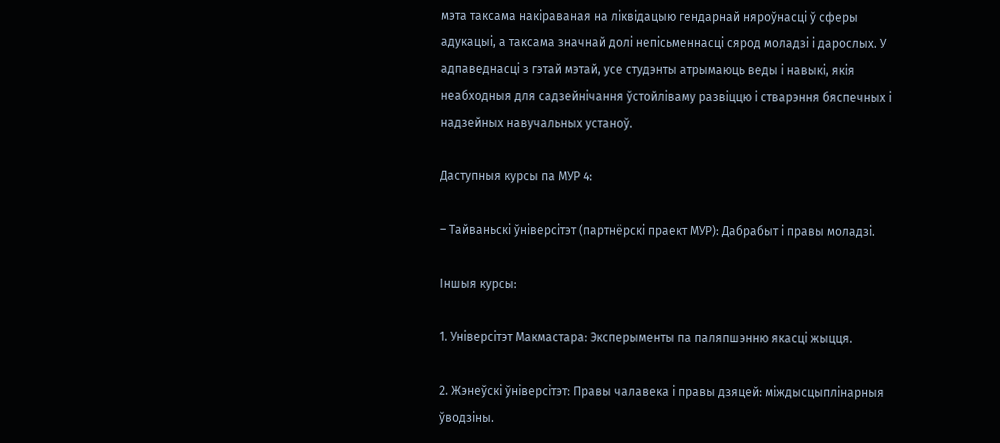мэта таксама накіраваная на ліквідацыю гендарнай няроўнасці ў сферы адукацыі, а таксама значнай долі непісьменнасці сярод моладзі і дарослых. У адпаведнасці з гэтай мэтай, усе студэнты атрымаюць веды і навыкі, якія неабходныя для садзейнічання ўстойліваму развіццю і стварэння бяспечных і надзейных навучальных устаноў.

Даступныя курсы па МУР 4:

– Тайваньскі ўніверсітэт (партнёрскі праект МУР): Дабрабыт і правы моладзі.

Іншыя курсы:

1. Універсітэт Макмастара: Эксперыменты па паляпшэнню якасці жыцця.

2. Жэнеўскі ўніверсітэт: Правы чалавека і правы дзяцей: міждысцыплінарныя ўводзіны.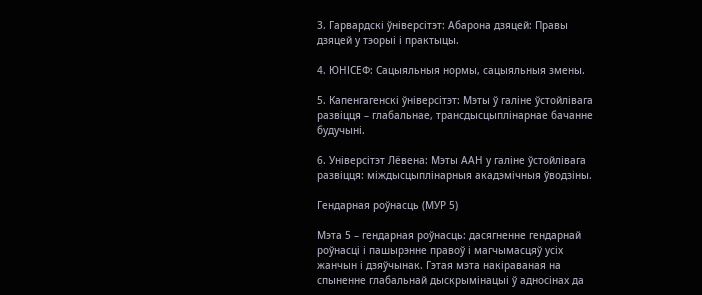3. Гарвардскі ўніверсітэт: Абарона дзяцей: Правы дзяцей у тэорыі і практыцы.

4. ЮНІСЕФ: Сацыяльныя нормы, сацыяльныя змены.

5. Капенгагенскі ўніверсітэт: Мэты ў галіне ўстойлівага развіцця – глабальнае, трансдысцыплінарнае бачанне будучыні.

6. Універсітэт Лёвена: Мэты ААН у галіне ўстойлівага развіцця: міждысцыплінарныя акадэмічныя ўводзіны.

Гендарная роўнасць (МУР 5)

Мэта 5 – гендарная роўнасць: дасягненне гендарнай роўнасці і пашырэнне правоў і магчымасцяў усіх жанчын і дзяўчынак. Гэтая мэта накіраваная на спыненне глабальнай дыскрымінацыі ў адносінах да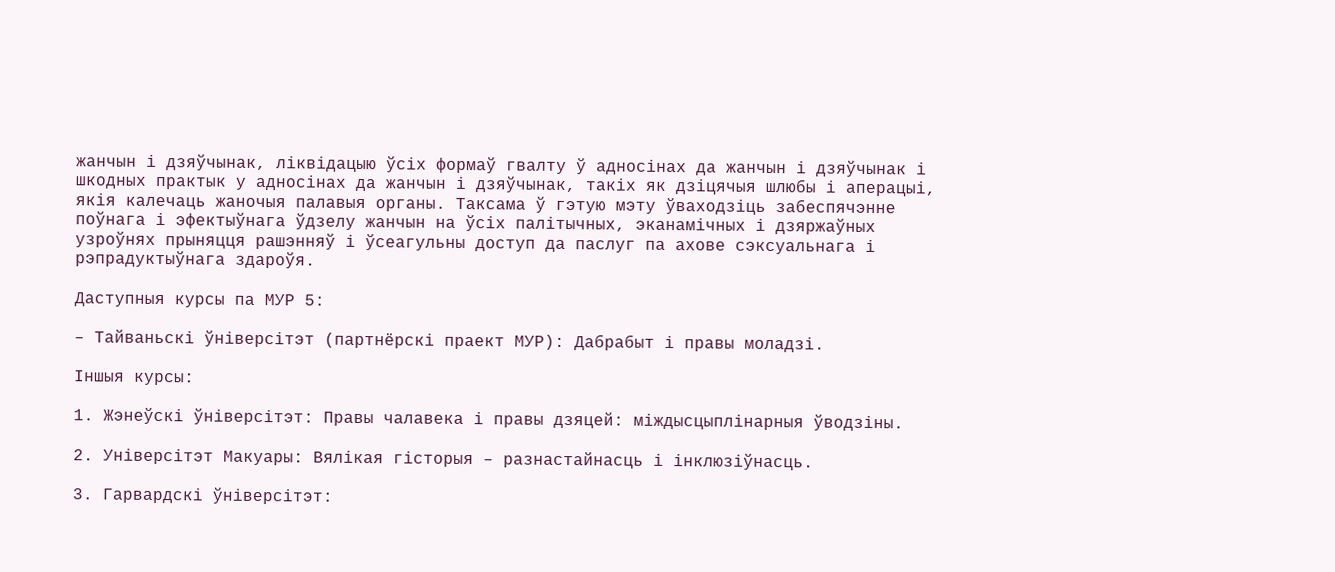жанчын і дзяўчынак, ліквідацыю ўсіх формаў гвалту ў адносінах да жанчын і дзяўчынак і шкодных практык у адносінах да жанчын і дзяўчынак, такіх як дзіцячыя шлюбы і аперацыі, якія калечаць жаночыя палавыя органы. Таксама ў гэтую мэту ўваходзіць забеспячэнне поўнага і эфектыўнага ўдзелу жанчын на ўсіх палітычных, эканамічных і дзяржаўных узроўнях прыняцця рашэнняў і ўсеагульны доступ да паслуг па ахове сэксуальнага і рэпрадуктыўнага здароўя.

Даступныя курсы па МУР 5:

– Тайваньскі ўніверсітэт (партнёрскі праект МУР): Дабрабыт і правы моладзі.

Іншыя курсы:

1. Жэнеўскі ўніверсітэт: Правы чалавека і правы дзяцей: міждысцыплінарныя ўводзіны.

2. Універсітэт Макуары: Вялікая гісторыя – разнастайнасць і інклюзіўнасць.

3. Гарвардскі ўніверсітэт: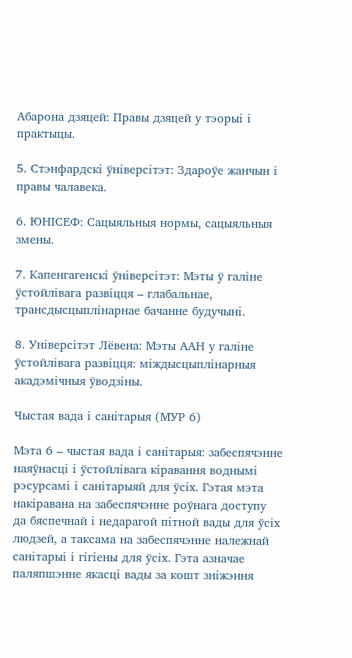Абарона дзяцей: Правы дзяцей у тэорыі і практыцы.

5. Стэнфардскі ўніверсітэт: Здароўе жанчын і правы чалавека.

6. ЮНІСЕФ: Сацыяльныя нормы, сацыяльныя змены.

7. Капенгагенскі ўніверсітэт: Мэты ў галіне ўстойлівага развіцця – глабальнае, трансдысцыплінарнае бачанне будучыні.

8. Універсітэт Лёвена: Мэты ААН у галіне ўстойлівага развіцця: міждысцыплінарныя акадэмічныя ўводзіны.

Чыстая вада і санітарыя (МУР 6)

Мэта 6 – чыстая вада і санітарыя: забеспячэнне наяўнасці і ўстойлівага кіравання воднымі рэсурсамі і санітарыяй для ўсіх. Гэтая мэта накіравана на забеспячэнне роўнага доступу да бяспечнай і недарагой пітной вады для ўсіх людзей, а таксама на забеспячэнне належнай санітарыі і гігіены для ўсіх. Гэта азначае паляпшэнне якасці вады за кошт зніжэння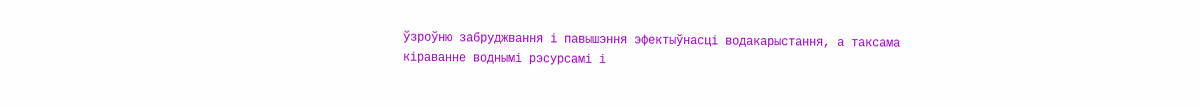ўзроўню забруджвання і павышэння эфектыўнасці водакарыстання, а таксама кіраванне воднымі рэсурсамі і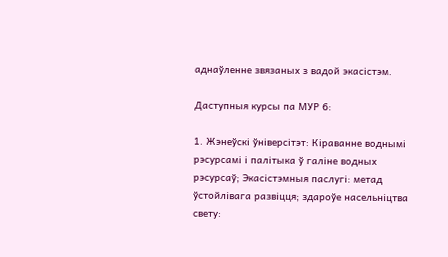аднаўленне звязаных з вадой экасістэм.

Даступныя курсы па МУР 6:

1. Жэнеўскі ўніверсітэт: Кіраванне воднымі рэсурсамі і палітыка ў галіне водных рэсурсаў; Экасістэмныя паслугі: метад ўстойлівага развіцця; здароўе насельніцтва свету: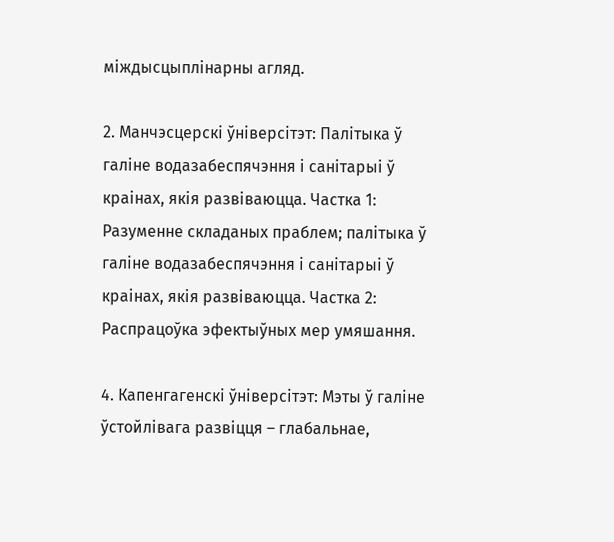міждысцыплінарны агляд.

2. Манчэсцерскі ўніверсітэт: Палітыка ў галіне водазабеспячэння і санітарыі ў краінах, якія развіваюцца. Частка 1: Разуменне складаных праблем; палітыка ў галіне водазабеспячэння і санітарыі ў краінах, якія развіваюцца. Частка 2: Распрацоўка эфектыўных мер умяшання.

4. Капенгагенскі ўніверсітэт: Мэты ў галіне ўстойлівага развіцця – глабальнае,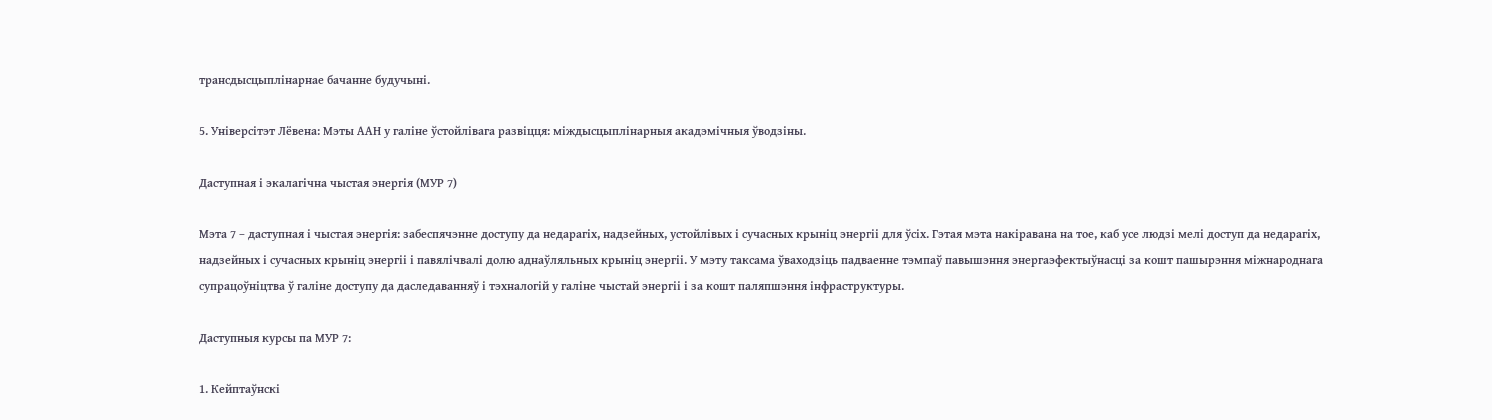трансдысцыплінарнае бачанне будучыні.

5. Універсітэт Лёвена: Мэты ААН у галіне ўстойлівага развіцця: міждысцыплінарныя акадэмічныя ўводзіны.

Даступная і экалагічна чыстая энергія (МУР 7)

Мэта 7 – даступная і чыстая энергія: забеспячэнне доступу да недарагіх, надзейных, устойлівых і сучасных крыніц энергіі для ўсіх. Гэтая мэта накіравана на тое, каб усе людзі мелі доступ да недарагіх, надзейных і сучасных крыніц энергіі і павялічвалі долю аднаўляльных крыніц энергіі. У мэту таксама ўваходзіць падваенне тэмпаў павышэння энергаэфектыўнасці за кошт пашырэння міжнароднага супрацоўніцтва ў галіне доступу да даследаванняў і тэхналогій у галіне чыстай энергіі і за кошт паляпшэння інфраструктуры.

Даступныя курсы па МУР 7:

1. Кейптаўнскі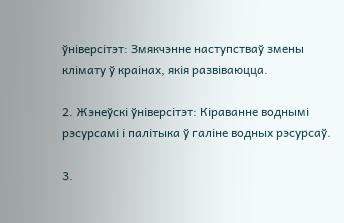ўніверсітэт: Змякчэнне наступстваў змены клімату ў краінах, якія развіваюцца.

2. Жэнеўскі ўніверсітэт: Кіраванне воднымі рэсурсамі і палітыка ў галіне водных рэсурсаў.

3.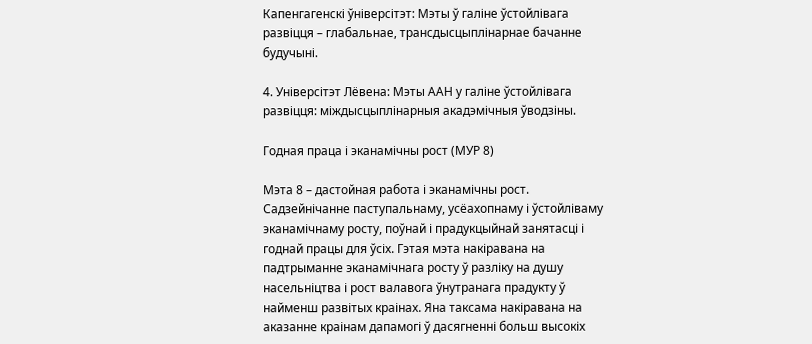Капенгагенскі ўніверсітэт: Мэты ў галіне ўстойлівага развіцця – глабальнае, трансдысцыплінарнае бачанне будучыні.

4. Універсітэт Лёвена: Мэты ААН у галіне ўстойлівага развіцця: міждысцыплінарныя акадэмічныя ўводзіны.

Годная праца і эканамічны рост (МУР 8)

Мэта 8 – дастойная работа і эканамічны рост. Садзейнічанне паступальнаму, усёахопнаму і ўстойліваму эканамічнаму росту, поўнай і прадукцыйнай занятасці і годнай працы для ўсіх. Гэтая мэта накіравана на падтрыманне эканамічнага росту ў разліку на душу насельніцтва і рост валавога ўнутранага прадукту ў найменш развітых краінах. Яна таксама накіравана на аказанне краінам дапамогі ў дасягненні больш высокіх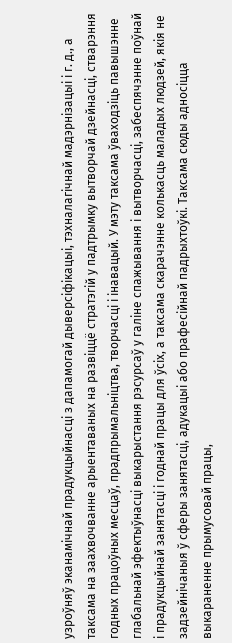узроўняў эканамічнай прадукцыйнасці з дапамогай дыверсіфікацыі, тэхналагічнай мадэрнізацыі і г. д., а таксама на заахвочванне арыентаваных на развіццё стратэгій у падтрымку вытворчай дзейнасці, стварэння годных працоўных месцаў, прадпрымальніцтва, творчасці і інавацый. У мэту таксама ўваходзіць павышэнне глабальнай эфектыўнасці выкарыстання рэсурсаў у галіне спажывання і вытворчасці, забеспячэнне поўнай і прадукцыйнай занятасці і годнай працы для ўсіх, а таксама скарачэнне колькасць маладых людзей, якія не задзейнічаныя ў сферы занятасці, адукацыі або прафесійнай падрыхтоўкі. Таксама сюды адносіцца выкараненне прымусовай працы,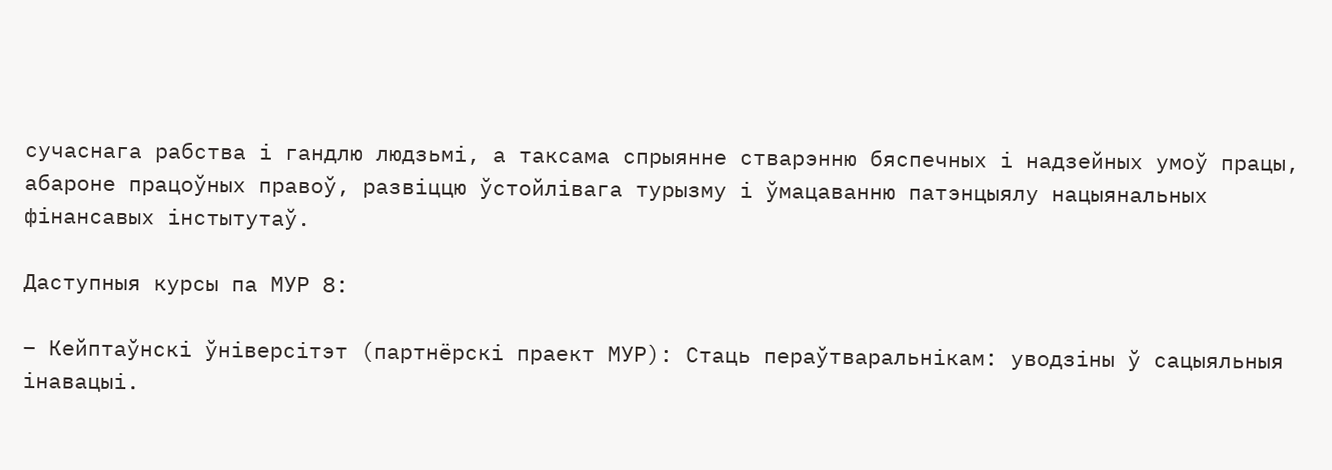сучаснага рабства і гандлю людзьмі, а таксама спрыянне стварэнню бяспечных і надзейных умоў працы, абароне працоўных правоў, развіццю ўстойлівага турызму і ўмацаванню патэнцыялу нацыянальных фінансавых інстытутаў.

Даступныя курсы па МУР 8:

– Кейптаўнскі ўніверсітэт (партнёрскі праект МУР): Стаць пераўтваральнікам: уводзіны ў сацыяльныя інавацыі.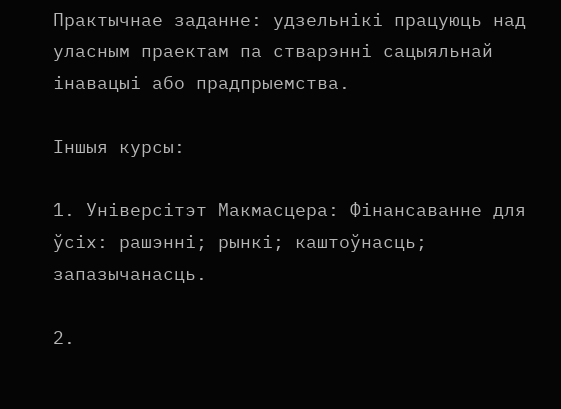Практычнае заданне: удзельнікі працуюць над уласным праектам па стварэнні сацыяльнай інавацыі або прадпрыемства.

Іншыя курсы:

1. Універсітэт Макмасцера: Фінансаванне для ўсіх: рашэнні; рынкі; каштоўнасць; запазычанасць.

2.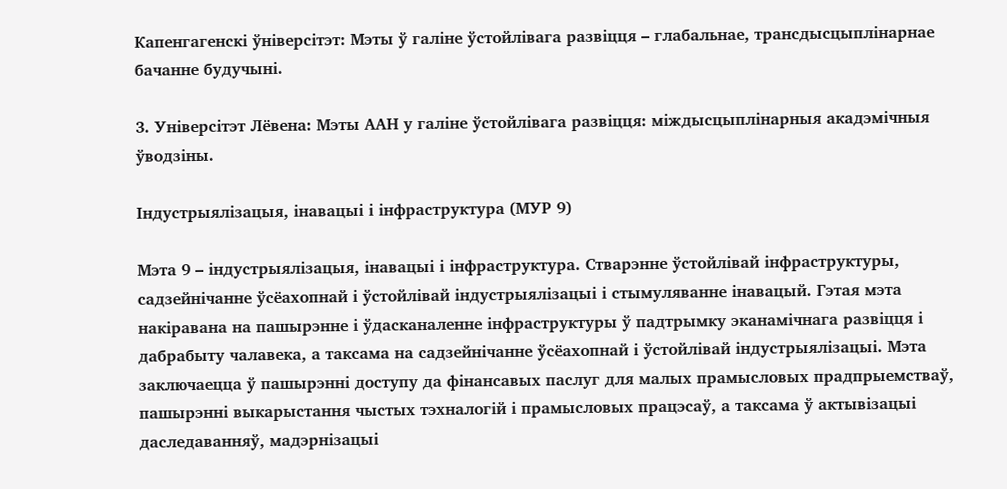Капенгагенскі ўніверсітэт: Мэты ў галіне ўстойлівага развіцця – глабальнае, трансдысцыплінарнае бачанне будучыні.

3. Універсітэт Лёвена: Мэты ААН у галіне ўстойлівага развіцця: міждысцыплінарныя акадэмічныя ўводзіны.

Індустрыялізацыя, інавацыі і інфраструктура (МУР 9)

Мэта 9 – індустрыялізацыя, інавацыі і інфраструктура. Стварэнне ўстойлівай інфраструктуры, садзейнічанне ўсёахопнай і ўстойлівай індустрыялізацыі і стымуляванне інавацый. Гэтая мэта накіравана на пашырэнне і ўдасканаленне інфраструктуры ў падтрымку эканамічнага развіцця і дабрабыту чалавека, а таксама на садзейнічанне ўсёахопнай і ўстойлівай індустрыялізацыі. Мэта заключаецца ў пашырэнні доступу да фінансавых паслуг для малых прамысловых прадпрыемстваў, пашырэнні выкарыстання чыстых тэхналогій і прамысловых працэсаў, а таксама ў актывізацыі даследаванняў, мадэрнізацыі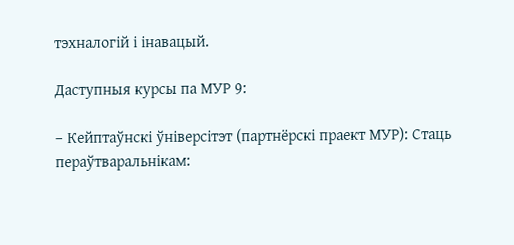тэхналогій і інавацый.

Даступныя курсы па МУР 9:

– Кейптаўнскі ўніверсітэт (партнёрскі праект МУР): Стаць пераўтваральнікам: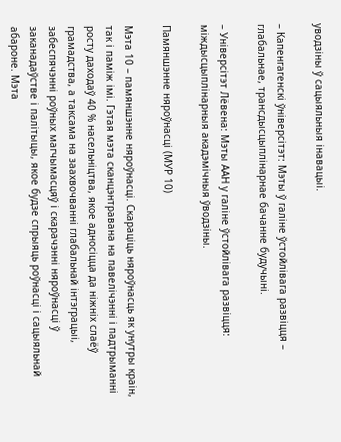уводзіны ў сацыяльныя інавацыі.

– Капенгагенскі ўніверсітэт: Мэты ў галіне ўстойлівага развіцця – глабальнае, трансдысцыплінарнае бачанне будучыні.

– Універсітэт Лёвена: Мэты ААН у галіне ўстойлівага развіцця: міждысцыплінарныя акадэмічныя ўводзіны.

Памяншэнне няроўнасці (МУР 10)

Мэта 10 – памяншэнне няроўнасці. Скараціць няроўнасць як унутры краін, так і паміж імі. Гэтая мэта сканцэнтравана на павелічэнні і падтрыманні росту даходаў 40 % насельніцтва, якое адносіцца да ніжніх слаёў грамадства, а таксама на заахвочванні глабальнай інтэграцыі, забеспячэнні роўных магчымасцяў і скарачэнні няроўнасці ў заканадаўстве і палітыцы, якое будзе спрыяць роўнасці і сацыяльнай абароне. Мэта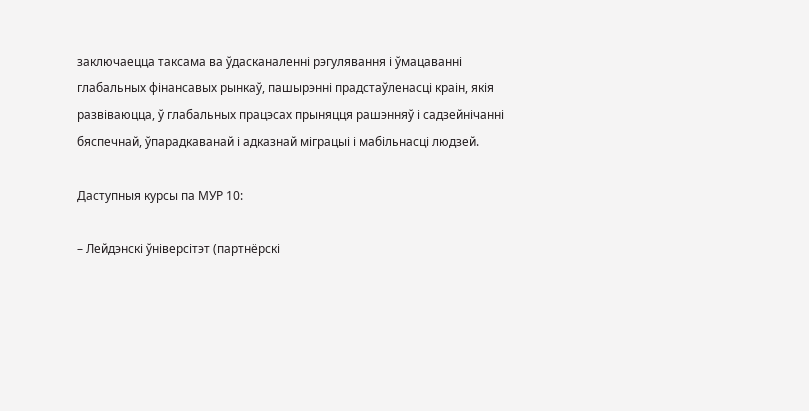заключаецца таксама ва ўдасканаленні рэгулявання і ўмацаванні глабальных фінансавых рынкаў, пашырэнні прадстаўленасці краін, якія развіваюцца, ў глабальных працэсах прыняцця рашэнняў і садзейнічанні бяспечнай, ўпарадкаванай і адказнай міграцыі і мабільнасці людзей.

Даступныя курсы па МУР 10:

– Лейдэнскі ўніверсітэт (партнёрскі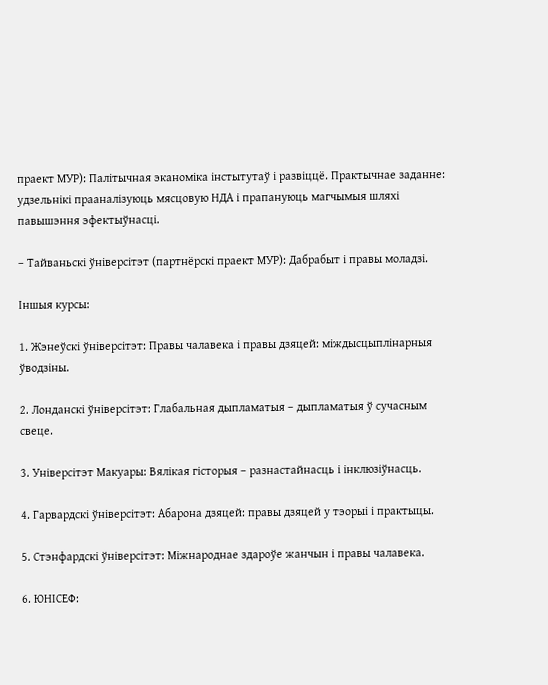праект МУР): Палітычная эканоміка інстытутаў і развіццё. Практычнае заданне: удзельнікі прааналізуюць мясцовую НДА і прапануюць магчымыя шляхі павышэння эфектыўнасці.

– Тайваньскі ўніверсітэт (партнёрскі праект МУР): Дабрабыт і правы моладзі.

Іншыя курсы:

1. Жэнеўскі ўніверсітэт: Правы чалавека і правы дзяцей: міждысцыплінарныя ўводзіны.

2. Лонданскі ўніверсітэт: Глабальная дыпламатыя – дыпламатыя ў сучасным свеце.

3. Універсітэт Макуары: Вялікая гісторыя – разнастайнасць і інклюзіўнасць.

4. Гарвардскі ўніверсітэт: Абарона дзяцей: правы дзяцей у тэорыі і практыцы.

5. Стэнфардскі ўніверсітэт: Міжнароднае здароўе жанчын і правы чалавека.

6. ЮНІСЕФ: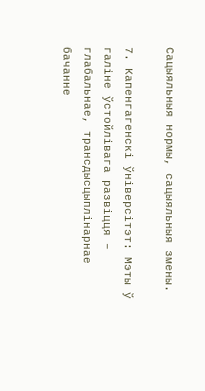Сацыяльныя нормы, сацыяльныя змены.

7. Капенгагенскі ўніверсітэт: Мэты ў галіне ўстойлівага развіцця – глабальнае, трансдысцыплінарнае бачанне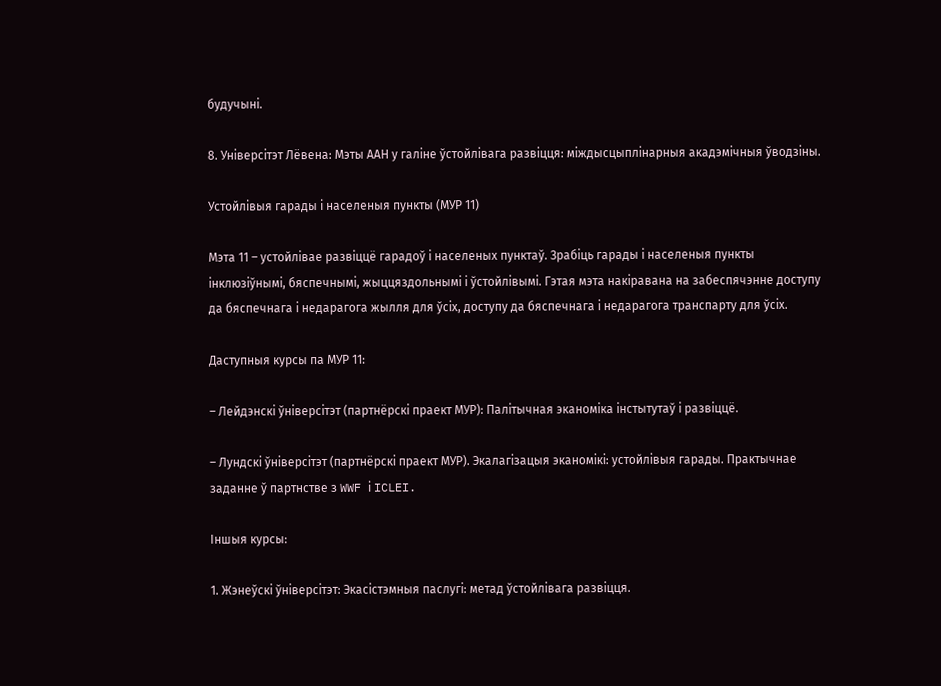будучыні.

8. Універсітэт Лёвена: Мэты ААН у галіне ўстойлівага развіцця: міждысцыплінарныя акадэмічныя ўводзіны.

Устойлівыя гарады і населеныя пункты (МУР 11)

Мэта 11 – устойлівае развіццё гарадоў і населеных пунктаў. Зрабіць гарады і населеныя пункты інклюзіўнымі, бяспечнымі, жыццяздольнымі і ўстойлівымі. Гэтая мэта накіравана на забеспячэнне доступу да бяспечнага і недарагога жылля для ўсіх, доступу да бяспечнага і недарагога транспарту для ўсіх.

Даступныя курсы па МУР 11:

– Лейдэнскі ўніверсітэт (партнёрскі праект МУР): Палітычная эканоміка інстытутаў і развіццё.

– Лундскі ўніверсітэт (партнёрскі праект МУР). Экалагізацыя эканомікі: устойлівыя гарады. Практычнае заданне ў партнстве з WWF і ICLEI.

Іншыя курсы:

1. Жэнеўскі ўніверсітэт: Экасістэмныя паслугі: метад ўстойлівага развіцця.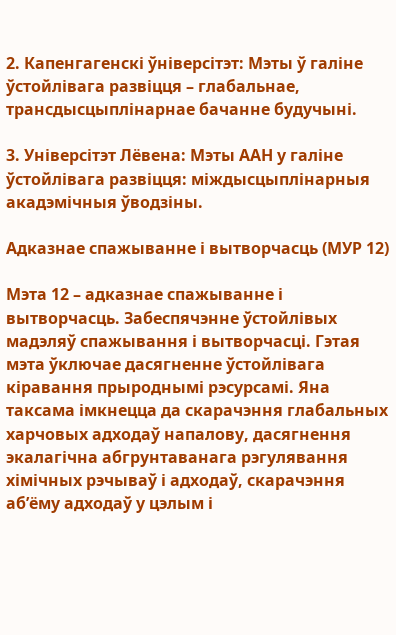2. Капенгагенскі ўніверсітэт: Мэты ў галіне ўстойлівага развіцця – глабальнае, трансдысцыплінарнае бачанне будучыні.

3. Універсітэт Лёвена: Мэты ААН у галіне ўстойлівага развіцця: міждысцыплінарныя акадэмічныя ўводзіны.

Адказнае спажыванне і вытворчасць (МУР 12)

Мэта 12 – адказнае спажыванне і вытворчасць. Забеспячэнне ўстойлівых мадэляў спажывання і вытворчасці. Гэтая мэта ўключае дасягненне ўстойлівага кіравання прыроднымі рэсурсамі. Яна таксама імкнецца да скарачэння глабальных харчовых адходаў напалову, дасягнення экалагічна абгрунтаванага рэгулявання хімічных рэчываў і адходаў, скарачэння аб’ёму адходаў у цэлым і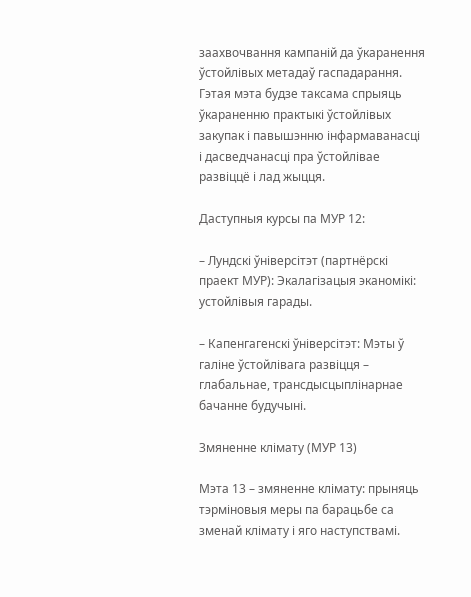заахвочвання кампаній да ўкаранення ўстойлівых метадаў гаспадарання. Гэтая мэта будзе таксама спрыяць ўкараненню практыкі ўстойлівых закупак і павышэнню інфармаванасці і дасведчанасці пра ўстойлівае развіццё і лад жыцця.

Даступныя курсы па МУР 12:

– Лундскі ўніверсітэт (партнёрскі праект МУР): Экалагізацыя эканомікі: устойлівыя гарады.

– Капенгагенскі ўніверсітэт: Мэты ў галіне ўстойлівага развіцця – глабальнае, трансдысцыплінарнае бачанне будучыні.

Змяненне клімату (МУР 13)

Мэта 13 – змяненне клімату: прыняць тэрміновыя меры па барацьбе са зменай клімату і яго наступствамі.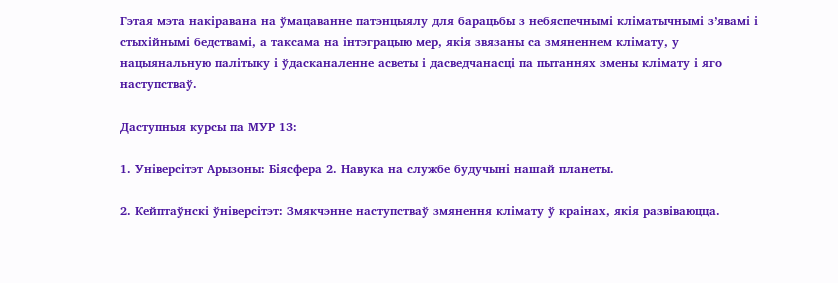Гэтая мэта накіравана на ўмацаванне патэнцыялу для барацьбы з небяспечнымі кліматычнымі з’явамі і стыхійнымі бедствамі, а таксама на інтэграцыю мер, якія звязаны са змяненнем клімату, у нацыянальную палітыку і ўдасканаленне асветы і дасведчанасці па пытаннях змены клімату і яго наступстваў.

Даступныя курсы па МУР 13:

1. Універсітэт Арызоны: Біясфера 2. Навука на службе будучыні нашай планеты.

2. Кейптаўнскі ўніверсітэт: Змякчэнне наступстваў змянення клімату ў краінах, якія развіваюцца.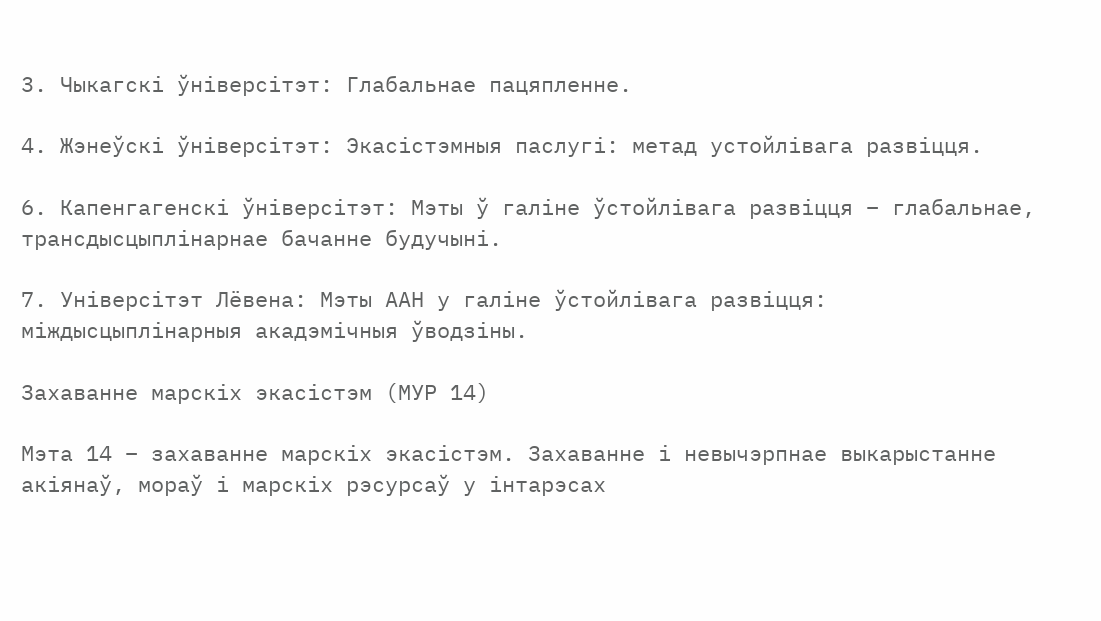3. Чыкагскі ўніверсітэт: Глабальнае пацяпленне.

4. Жэнеўскі ўніверсітэт: Экасістэмныя паслугі: метад устойлівага развіцця.

6. Капенгагенскі ўніверсітэт: Мэты ў галіне ўстойлівага развіцця – глабальнае, трансдысцыплінарнае бачанне будучыні.

7. Універсітэт Лёвена: Мэты ААН у галіне ўстойлівага развіцця: міждысцыплінарныя акадэмічныя ўводзіны.

Захаванне марскіх экасістэм (МУР 14)

Мэта 14 – захаванне марскіх экасістэм. Захаванне і невычэрпнае выкарыстанне акіянаў, мораў і марскіх рэсурсаў у інтарэсах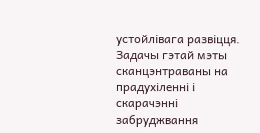устойлівага развіцця. Задачы гэтай мэты сканцэнтраваны на прадухіленні і скарачэнні забруджвання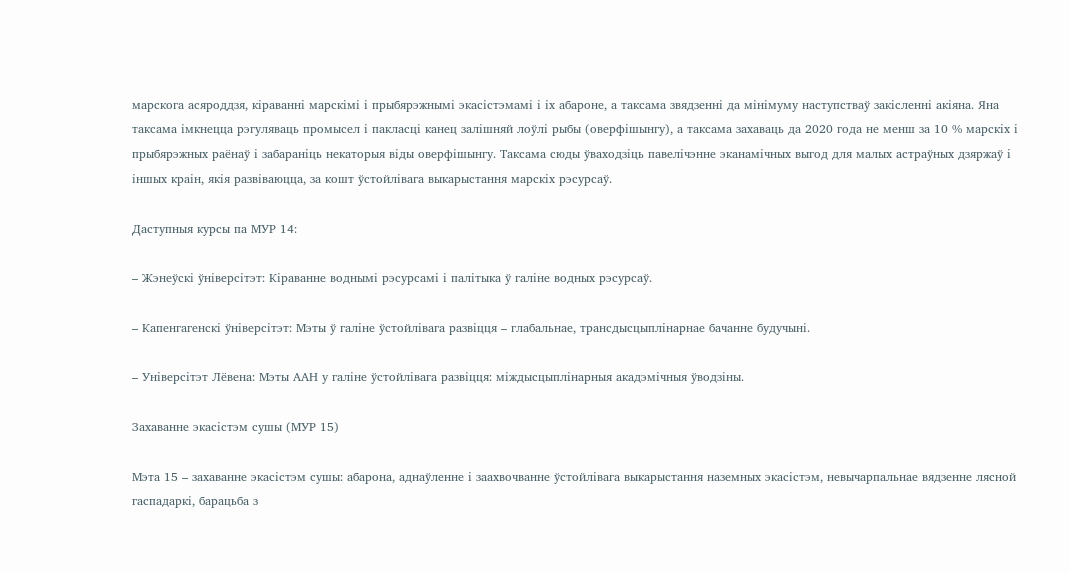марскога асяроддзя, кіраванні марскімі і прыбярэжнымі экасістэмамі і іх абароне, а таксама звядзенні да мінімуму наступстваў закісленні акіяна. Яна таксама імкнецца рэгуляваць промысел і пакласці канец залішняй лоўлі рыбы (оверфішынгу), а таксама захаваць да 2020 года не менш за 10 % марскіх і прыбярэжных раёнаў і забараніць некаторыя віды оверфішынгу. Таксама сюды ўваходзіць павелічэнне эканамічных выгод для малых астраўных дзяржаў і іншых краін, якія развіваюцца, за кошт ўстойлівага выкарыстання марскіх рэсурсаў.

Даступныя курсы па МУР 14:

– Жэнеўскі ўніверсітэт: Кіраванне воднымі рэсурсамі і палітыка ў галіне водных рэсурсаў.

– Капенгагенскі ўніверсітэт: Мэты ў галіне ўстойлівага развіцця – глабальнае, трансдысцыплінарнае бачанне будучыні.

– Універсітэт Лёвена: Мэты ААН у галіне ўстойлівага развіцця: міждысцыплінарныя акадэмічныя ўводзіны.

Захаванне экасістэм сушы (МУР 15)

Мэта 15 – захаванне экасістэм сушы: абарона, аднаўленне і заахвочванне ўстойлівага выкарыстання наземных экасістэм, невычарпальнае вядзенне лясной гаспадаркі, барацьба з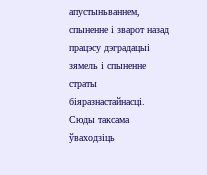апустыньваннем, спыненне і зварот назад працэсу дэградацыі зямель і спыненне страты біяразнастайнасці. Сюды таксама ўваходзіць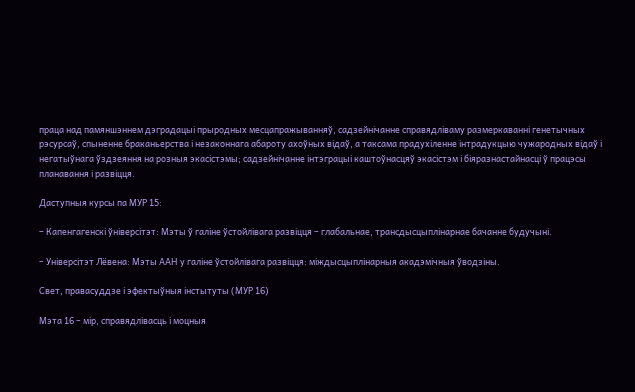праца над памяншэннем дэградацыі прыродных месцапражыванняў, садзейнічанне справядліваму размеркаванні генетычных рэсурсаў, спыненне браканьерства і незаконнага абароту ахоўных відаў, а таксама прадухіленне інтрадукцыю чужародных відаў і негатыўнага ўздзеяння на розныя экасістэмы; садзейнічанне інтэграцыі каштоўнасцяў экасістэм і біяразнастайнасці ў працэсы планавання і развіцця.

Даступныя курсы па МУР 15:

– Капенгагенскі ўніверсітэт: Мэты ў галіне ўстойлівага развіцця – глабальнае, трансдысцыплінарнае бачанне будучыні.

– Універсітэт Лёвена: Мэты ААН у галіне ўстойлівага развіцця: міждысцыплінарныя акадэмічныя ўводзіны.

Свет, правасуддзе і эфектыўныя інстытуты (МУР 16)

Мэта 16 – мір, справядлівасць і моцныя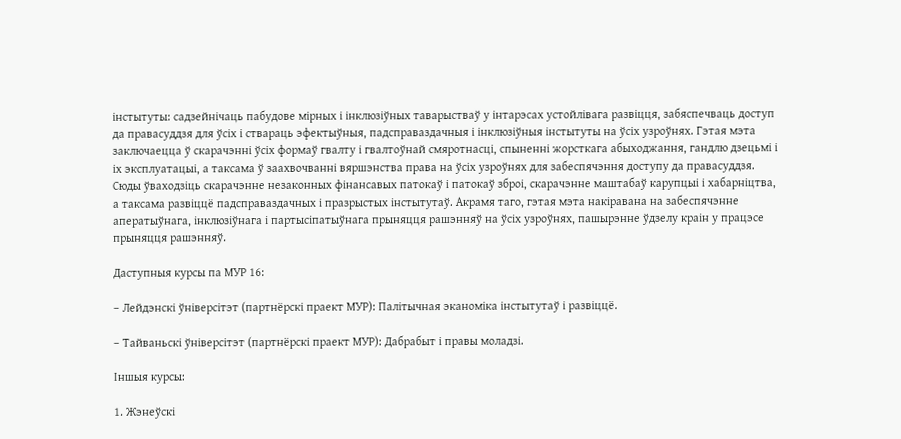інстытуты: садзейнічаць пабудове мірных і інклюзіўных таварыстваў у інтарэсах устойлівага развіцця, забяспечваць доступ да правасуддзя для ўсіх і ствараць эфектыўныя, падсправаздачныя і інклюзіўныя інстытуты на ўсіх узроўнях. Гэтая мэта заключаецца ў скарачэнні ўсіх формаў гвалту і гвалтоўнай смяротнасці, спыненні жорсткага абыходжання, гандлю дзецьмі і іх эксплуатацыі, а таксама ў заахвочванні вяршэнства права на ўсіх узроўнях для забеспячэння доступу да правасуддзя. Сюды ўваходзіць скарачэнне незаконных фінансавых патокаў і патокаў зброі, скарачэнне маштабаў карупцыі і хабарніцтва, а таксама развіццё падсправаздачных і празрыстых інстытутаў. Акрамя таго, гэтая мэта накіравана на забеспячэнне аператыўнага, інклюзіўнага і партысіпатыўнага прыняцця рашэнняў на ўсіх узроўнях, пашырэнне ўдзелу краін у працэсе прыняцця рашэнняў.

Даступныя курсы па МУР 16:

– Лейдэнскі ўніверсітэт (партнёрскі праект МУР): Палітычная эканоміка інстытутаў і развіццё.

– Тайваньскі ўніверсітэт (партнёрскі праект МУР): Дабрабыт і правы моладзі.

Іншыя курсы:

1. Жэнеўскі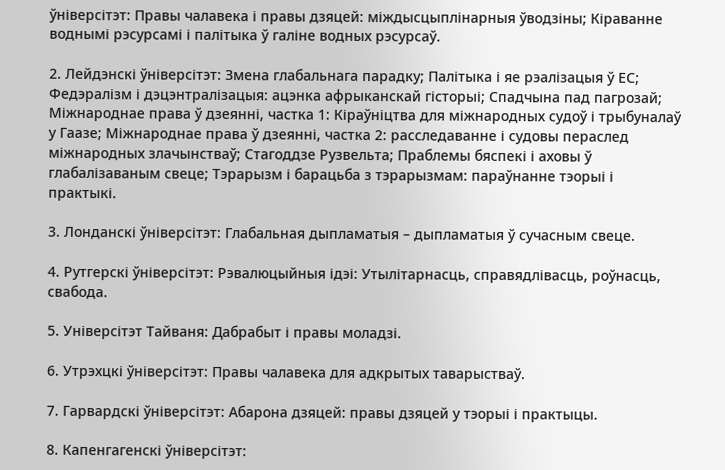ўніверсітэт: Правы чалавека і правы дзяцей: міждысцыплінарныя ўводзіны; Кіраванне воднымі рэсурсамі і палітыка ў галіне водных рэсурсаў.

2. Лейдэнскі ўніверсітэт: Змена глабальнага парадку; Палітыка і яе рэалізацыя ў ЕС; Федэралізм і дэцэнтралізацыя: ацэнка афрыканскай гісторыі; Спадчына пад пагрозай; Міжнароднае права ў дзеянні, частка 1: Кіраўніцтва для міжнародных судоў і трыбуналаў у Гаазе; Міжнароднае права ў дзеянні, частка 2: расследаванне і судовы пераслед міжнародных злачынстваў; Стагоддзе Рузвельта; Праблемы бяспекі і аховы ў глабалізаваным свеце; Тэрарызм і барацьба з тэрарызмам: параўнанне тэорыі і практыкі.

3. Лонданскі ўніверсітэт: Глабальная дыпламатыя – дыпламатыя ў сучасным свеце.

4. Рутгерскі ўніверсітэт: Рэвалюцыйныя ідэі: Утылітарнасць, справядлівасць, роўнасць, свабода.

5. Універсітэт Тайваня: Дабрабыт і правы моладзі.

6. Утрэхцкі ўніверсітэт: Правы чалавека для адкрытых таварыстваў.

7. Гарвардскі ўніверсітэт: Абарона дзяцей: правы дзяцей у тэорыі і практыцы.

8. Капенгагенскі ўніверсітэт: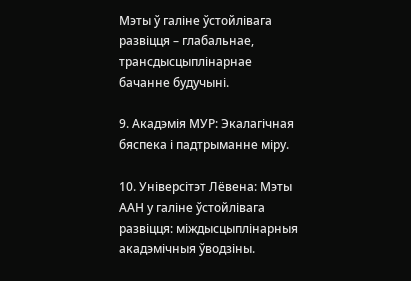Мэты ў галіне ўстойлівага развіцця – глабальнае, трансдысцыплінарнае бачанне будучыні.

9. Акадэмія МУР: Экалагічная бяспека і падтрыманне міру.

10. Універсітэт Лёвена: Мэты ААН у галіне ўстойлівага развіцця: міждысцыплінарныя акадэмічныя ўводзіны.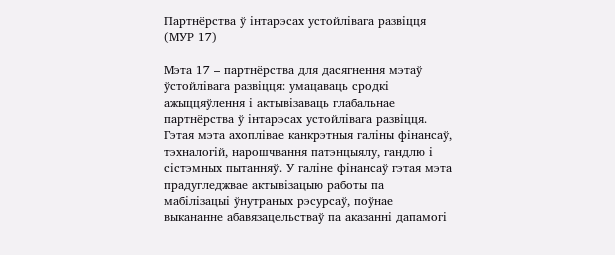Партнёрства ў інтарэсах устойлівага развіцця (МУР 17)

Мэта 17 – партнёрства для дасягнення мэтаў ўстойлівага развіцця: умацаваць сродкі ажыццяўлення і актывізаваць глабальнае партнёрства ў інтарэсах устойлівага развіцця. Гэтая мэта ахоплівае канкрэтныя галіны фінансаў, тэхналогій, нарошчвання патэнцыялу, гандлю і сістэмных пытанняў. У галіне фінансаў гэтая мэта прадугледжвае актывізацыю работы па мабілізацыі ўнутраных рэсурсаў, поўнае выкананне абавязацельстваў па аказанні дапамогі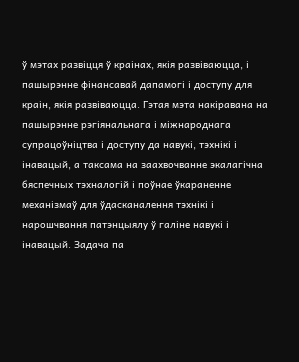ў мэтах развіцця ў краінах, якія развіваюцца, і пашырэнне фінансавай дапамогі і доступу для краін, якія развіваюцца. Гэтая мэта накіравана на пашырэнне рэгіянальнага і міжнароднага супрацоўніцтва і доступу да навукі, тэхнікі і інавацый, а таксама на заахвочванне экалагічна бяспечных тэхналогій і поўнае ўкараненне механізмаў для ўдасканалення тэхнікі і нарошчвання патэнцыялу ў галіне навукі і інавацый. Задача па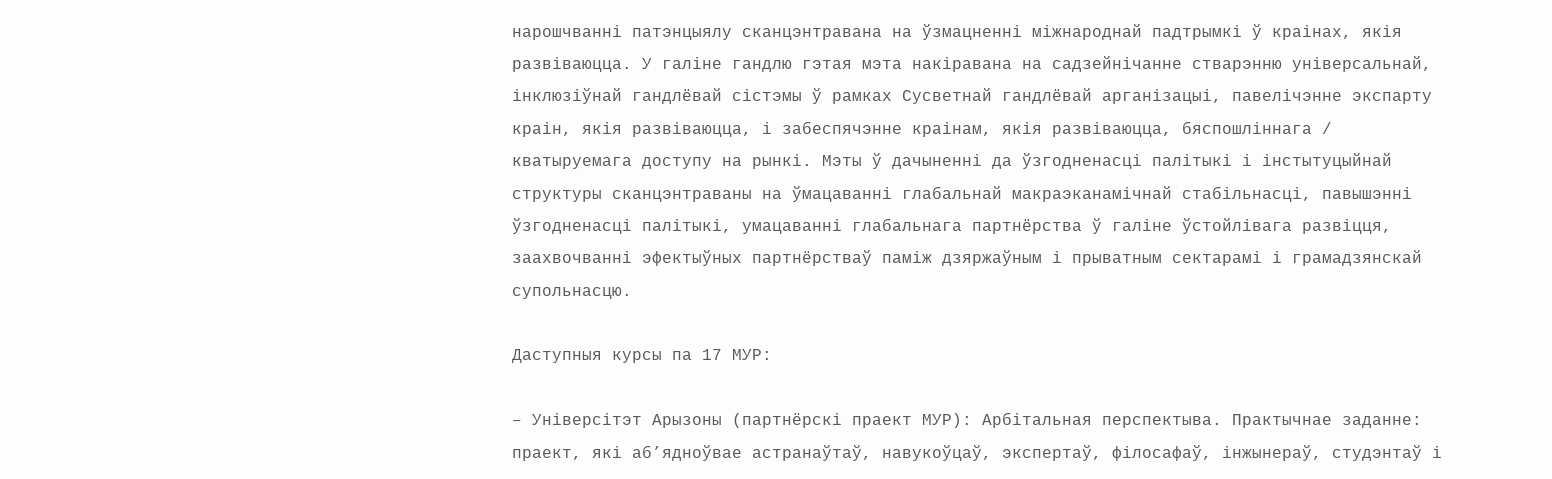нарошчванні патэнцыялу сканцэнтравана на ўзмацненні міжнароднай падтрымкі ў краінах, якія развіваюцца. У галіне гандлю гэтая мэта накіравана на садзейнічанне стварэнню універсальнай, інклюзіўнай гандлёвай сістэмы ў рамках Сусветнай гандлёвай арганізацыі, павелічэнне экспарту краін, якія развіваюцца, і забеспячэнне краінам, якія развіваюцца, бяспошліннага / кватыруемага доступу на рынкі. Мэты ў дачыненні да ўзгодненасці палітыкі і інстытуцыйнай структуры сканцэнтраваны на ўмацаванні глабальнай макраэканамічнай стабільнасці, павышэнні ўзгодненасці палітыкі, умацаванні глабальнага партнёрства ў галіне ўстойлівага развіцця, заахвочванні эфектыўных партнёрстваў паміж дзяржаўным і прыватным сектарамі і грамадзянскай супольнасцю.

Даступныя курсы па 17 МУР:

– Універсітэт Арызоны (партнёрскі праект МУР): Арбітальная перспектыва. Практычнае заданне: праект, які аб’ядноўвае астранаўтаў, навукоўцаў, экспертаў, філосафаў, інжынераў, студэнтаў і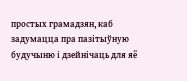простых грамадзян, каб задумацца пра пазітыўную будучыню і дзейнічаць для яё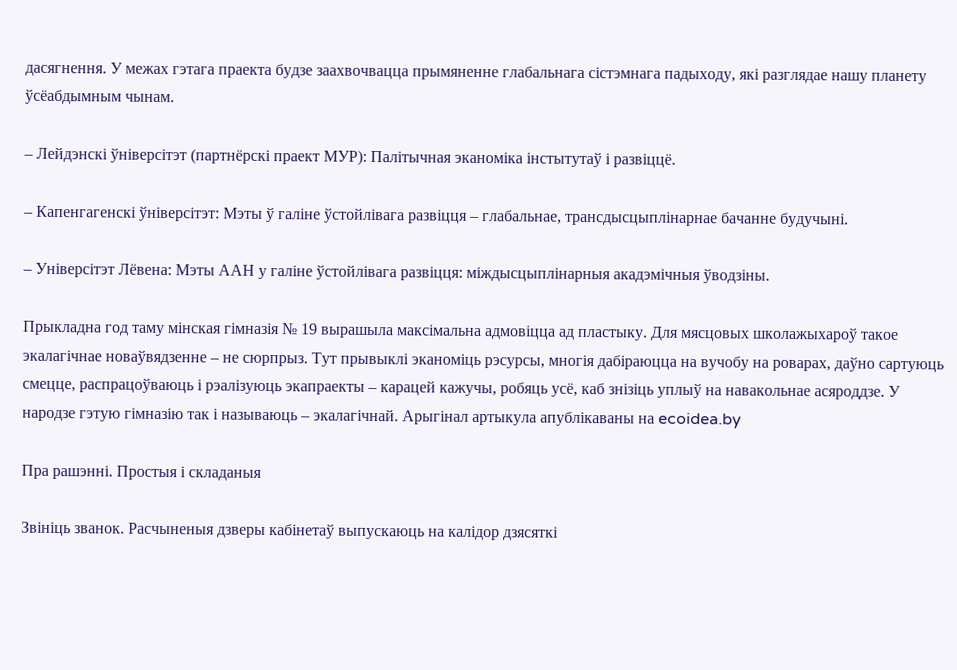дасягнення. У межах гэтага праекта будзе заахвочвацца прымяненне глабальнага сістэмнага падыходу, які разглядае нашу планету ўсёабдымным чынам.

– Лейдэнскі ўніверсітэт (партнёрскі праект МУР): Палітычная эканоміка інстытутаў і развіццё.

– Капенгагенскі ўніверсітэт: Мэты ў галіне ўстойлівага развіцця – глабальнае, трансдысцыплінарнае бачанне будучыні.

– Універсітэт Лёвена: Мэты ААН у галіне ўстойлівага развіцця: міждысцыплінарныя акадэмічныя ўводзіны.

Прыкладна год таму мінская гімназія № 19 вырашыла максімальна адмовіцца ад пластыку. Для мясцовых школажыхароў такое экалагічнае новаўвядзенне – не сюрпрыз. Тут прывыклі эканоміць рэсурсы, многія дабіраюцца на вучобу на роварах, даўно сартуюць смецце, распрацоўваюць і рэалізуюць экапраекты – карацей кажучы, робяць усё, каб знізіць уплыў на навакольнае асяроддзе. У народзе гэтую гімназію так і называюць – экалагічнай. Арыгінал артыкула апублікаваны на ecoidea.by

Пра рашэнні. Простыя і складаныя

Звініць званок. Расчыненыя дзверы кабінетаў выпускаюць на калідор дзясяткі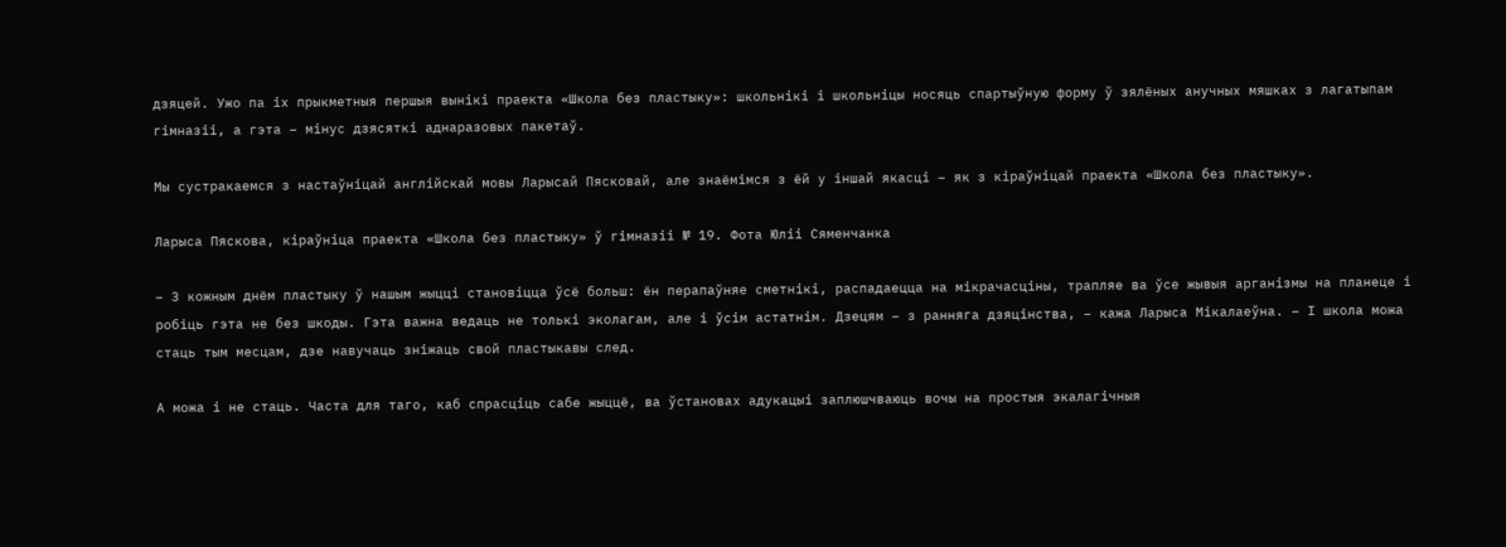дзяцей. Ужо па іх прыкметныя першыя вынікі праекта «Школа без пластыку»: школьнікі і школьніцы носяць спартыўную форму ў зялёных анучных мяшках з лагатыпам гімназіі, а гэта – мінус дзясяткі аднаразовых пакетаў.

Мы сустракаемся з настаўніцай англійскай мовы Ларысай Пясковай, але знаёмімся з ёй у іншай якасці – як з кіраўніцай праекта «Школа без пластыку».

Ларыса Пяскова, кіраўніца праекта «Школа без пластыку» ў гімназіі № 19. Фота Юліі Сяменчанка

– З кожным днём пластыку ў нашым жыцці становіцца ўсё больш: ён перапаўняе сметнікі, распадаецца на мікрачасціны, трапляе ва ўсе жывыя арганізмы на планеце і робіць гэта не без шкоды. Гэта важна ведаць не толькі эколагам, але і ўсім астатнім. Дзецям – з ранняга дзяцінства, – кажа Ларыса Мікалаеўна. – І школа можа стаць тым месцам, дзе навучаць зніжаць свой пластыкавы след.

А можа і не стаць. Часта для таго, каб спрасціць сабе жыццё, ва ўстановах адукацыі заплюшчваюць вочы на простыя экалагічныя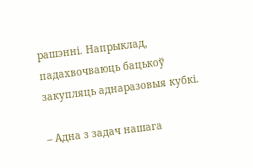рашэнні. Напрыклад, падахвочваюць бацькоў закупляць аднаразовыя кубкі.

– Адна з задач нашага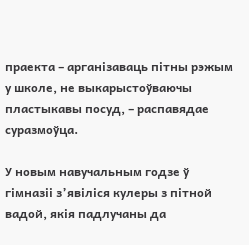праекта – арганізаваць пітны рэжым у школе, не выкарыстоўваючы пластыкавы посуд, – распавядае суразмоўца.

У новым навучальным годзе ў гімназіі з’явіліся кулеры з пітной вадой, якія падлучаны да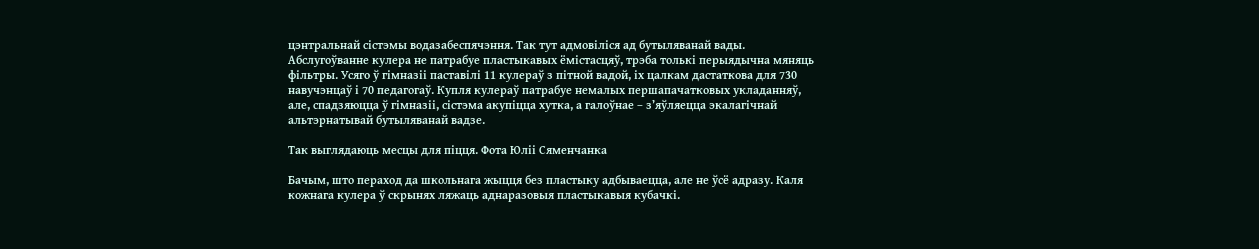цэнтральнай сістэмы водазабеспячэння. Так тут адмовіліся ад бутыляванай вады. Абслугоўванне кулера не патрабуе пластыкавых ёмістасцяў, трэба толькі перыядычна мяняць фільтры. Усяго ў гімназіі паставілі 11 кулераў з пітной вадой, іх цалкам дастаткова для 730 навучэнцаў і 70 педагогаў. Купля кулераў патрабуе немалых першапачатковых укладанняў, але, спадзяюцца ў гімназіі, сістэма акупіцца хутка, а галоўнае – з’яўляецца экалагічнай альтэрнатывай бутыляванай вадзе.

Так выглядаюць месцы для піцця. Фота Юліі Сяменчанка

Бачым, што пераход да школьнага жыцця без пластыку адбываецца, але не ўсё адразу. Каля кожнага кулера ў скрынях ляжаць аднаразовыя пластыкавыя кубачкі.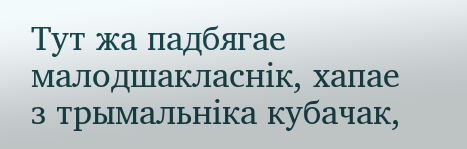Тут жа падбягае малодшакласнік, хапае з трымальніка кубачак,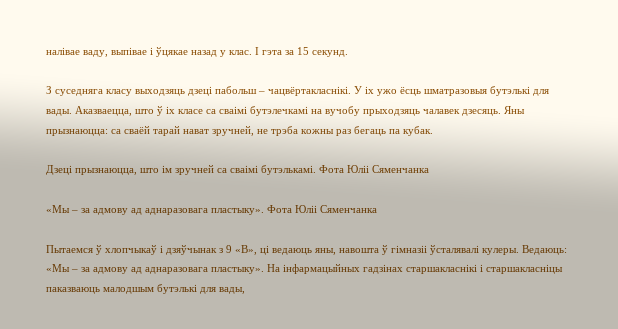налівае ваду, выпівае і ўцякае назад у клас. І гэта за 15 секунд.

З суседняга класу выходзяць дзеці пабольш – чацвёртакласнікі. У іх ужо ёсць шматразовыя бутэлькі для вады. Аказваецца, што ў іх класе са сваімі бутэлечкамі на вучобу прыходзяць чалавек дзесяць. Яны прызнаюцца: са сваёй тарай нават зручней, не трэба кожны раз бегаць па кубак.

Дзеці прызнаюцца, што ім зручней са сваімі бутэлькамі. Фота Юліі Сяменчанка

«Мы – за адмову ад аднаразовага пластыку». Фота Юліі Сяменчанка

Пытаемся ў хлопчыкаў і дзяўчынак з 9 «В», ці ведаюць яны, навошта ў гімназіі ўсталявалі кулеры. Ведаюць: «Мы – за адмову ад аднаразовага пластыку». На інфармацыйных гадзінах старшакласнікі і старшакласніцы паказваюць малодшым бутэлькі для вады,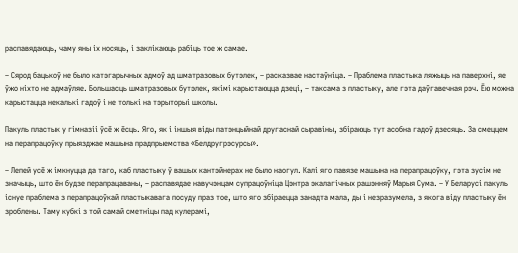распавядаюць, чаму яны іх носяць, і заклікаюць рабіць тое ж самае.

– Сярод бацькоў не было катэгарычных адмоў ад шматразовых бутэлек, – расказвае настаўніца. – Праблема пластыка ляжыць на паверхні, яе ўжо ніхто не адмаўляе. Большасць шматразовых бутэлек, якімі карыстаюцца дзеці, – таксама з пластыку, але гэта даўгавечная рэч. Ёю можна карыстацца некалькі гадоў і не толькі на тэрыторыі школы.

Пакуль пластык у гімназіі ўсё ж ёсць. Яго, як і іншыя віды патэнцыйнай другаснай сыравіны, збіраюць тут асобна гадоў дзесяць. За смеццем на перапрацоўку прыязджае машына прадпрыемства «Белдругрэсурсы».

– Лепей усё ж імкнуцца да таго, каб пластыку ў вашых кантэйнерах не было наогул. Калі яго павязе машына на перапрацоўку, гэта зусім не значыць, што ён будзе перапрацаваны, – распавядае навучэнцам супрацоўніца Цэнтра экалагічных рашэнняў Марыя Сума. – У Беларусі пакуль існуе праблема з перапрацоўкай пластыкавага посуду праз тое, што яго збіраецца занадта мала, ды і незразумела, з якога віду пластыку ён зроблены. Таму кубкі з той самай сметніцы пад кулерамі,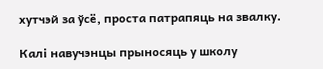хутчэй за ўсё, проста патрапяць на звалку.

Калі навучэнцы прыносяць у школу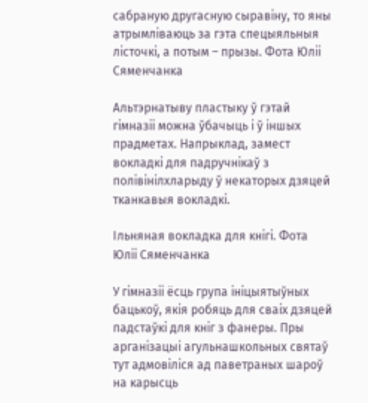сабраную другасную сыравіну, то яны атрымліваюць за гэта спецыяльныя лісточкі, а потым – прызы. Фота Юліі Сяменчанка

Альтэрнатыву пластыку ў гэтай гімназіі можна ўбачыць і ў іншых прадметах. Напрыклад, замест вокладкі для падручнікаў з полівінілхларыду ў некаторых дзяцей тканкавыя вокладкі.

Ільняная вокладка для кнігі. Фота Юліі Сяменчанка

У гімназіі ёсць група ініцыятыўных бацькоў, якія робяць для сваіх дзяцей падстаўкі для кніг з фанеры. Пры арганізацыі агульнашкольных святаў тут адмовіліся ад паветраных шароў на карысць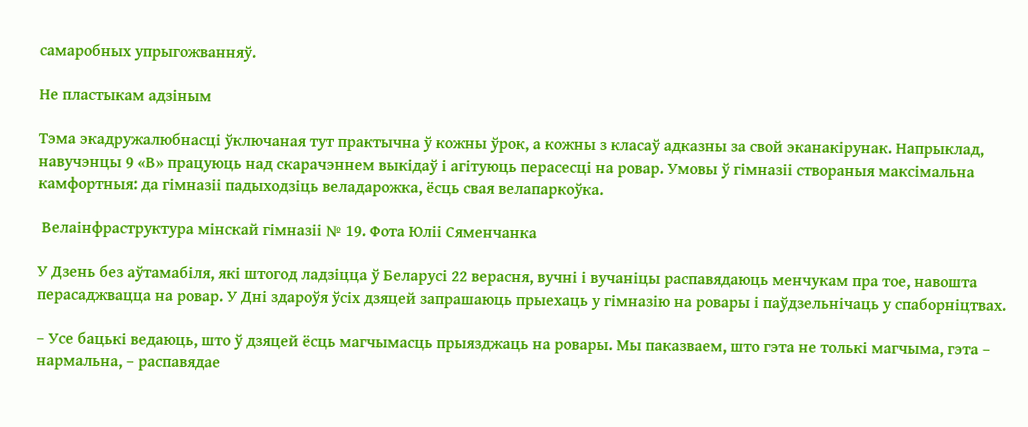самаробных упрыгожванняў.

Не пластыкам адзіным

Тэма экадружалюбнасці ўключаная тут практычна ў кожны ўрок, а кожны з класаў адказны за свой эканакірунак. Напрыклад, навучэнцы 9 «В» працуюць над скарачэннем выкідаў і агітуюць перасесці на ровар. Умовы ў гімназіі створаныя максімальна камфортныя: да гімназіі падыходзіць веладарожка, ёсць свая велапаркоўка.

 Велаінфраструктура мінскай гімназіі № 19. Фота Юліі Сяменчанка

У Дзень без аўтамабіля, які штогод ладзіцца ў Беларусі 22 верасня, вучні і вучаніцы распавядаюць менчукам пра тое, навошта перасаджвацца на ровар. У Дні здароўя ўсіх дзяцей запрашаюць прыехаць у гімназію на ровары і паўдзельнічаць у спаборніцтвах.

– Усе бацькі ведаюць, што ў дзяцей ёсць магчымасць прыязджаць на ровары. Мы паказваем, што гэта не толькі магчыма, гэта – нармальна, – распавядае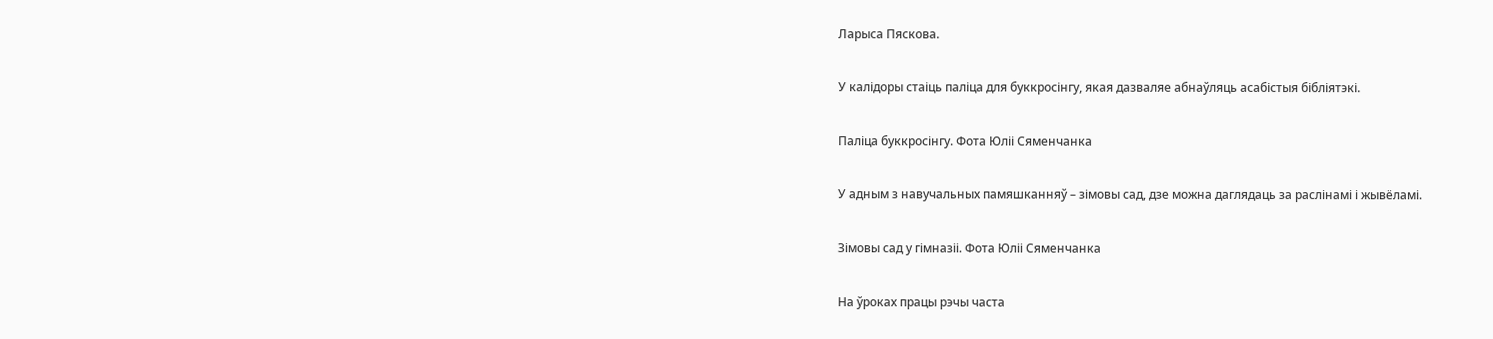Ларыса Пяскова.

У калідоры стаіць паліца для буккросінгу, якая дазваляе абнаўляць асабістыя бібліятэкі.

Паліца буккросінгу. Фота Юліі Сяменчанка

У адным з навучальных памяшканняў – зімовы сад, дзе можна даглядаць за раслінамі і жывёламі.

Зімовы сад у гімназіі. Фота Юліі Сяменчанка

На ўроках працы рэчы часта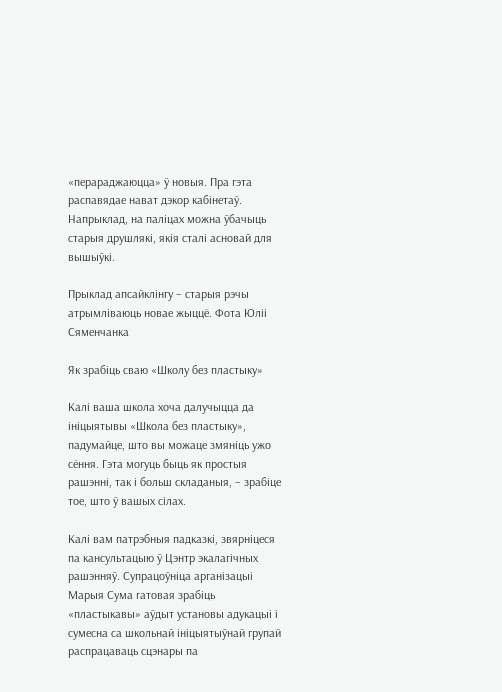«перараджаюцца» ў новыя. Пра гэта распавядае нават дэкор кабінетаў. Напрыклад, на паліцах можна ўбачыць старыя друшлякі, якія сталі асновай для вышыўкі.

Прыклад апсайклінгу – старыя рэчы атрымліваюць новае жыццё. Фота Юліі Сяменчанка

Як зрабіць сваю «Школу без пластыку»

Калі ваша школа хоча далучыцца да ініцыятывы «Школа без пластыку», падумайце, што вы можаце змяніць ужо сёння. Гэта могуць быць як простыя рашэнні, так і больш складаныя, – зрабіце тое, што ў вашых сілах.

Калі вам патрэбныя падказкі, звярніцеся па кансультацыю ў Цэнтр экалагічных рашэнняў. Супрацоўніца арганізацыі Марыя Сума гатовая зрабіць «пластыкавы» аўдыт установы адукацыі і сумесна са школьнай ініцыятыўнай групай распрацаваць сцэнары па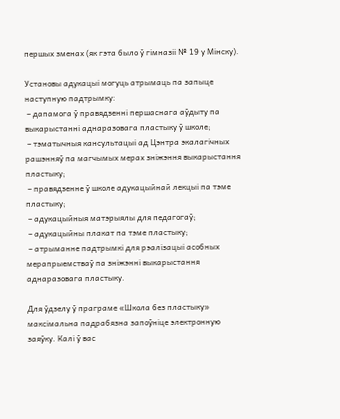першых зменах (як гэта было ў гімназіі № 19 у Мінску).

Установы адукацыі могуць атрымаць па запыце наступную падтрымку:
 – дапамога ў правядзенні першаснага аўдыту па выкарыстанні аднаразовага пластыку ў школе;
 – тэматычныя кансультацыі ад Цэнтра экалагічных рашэнняў па магчымых мерах зніжэння выкарыстання пластыку;
 – правядзенне ў школе адукацыйнай лекцыі па тэме пластыку;
 – адукацыйныя матэрыялы для педагогаў;
 – адукацыйны плакат па тэме пластыку;
 – атрыманне падтрымкі для рэалізацыі асобных мерапрыемстваў па зніжэнні выкарыстання аднаразовага пластыку.

Для ўдзелу ў праграме «Школа без пластыку» максімальна падрабязна запоўніце электронную заяўку. Калі ў вас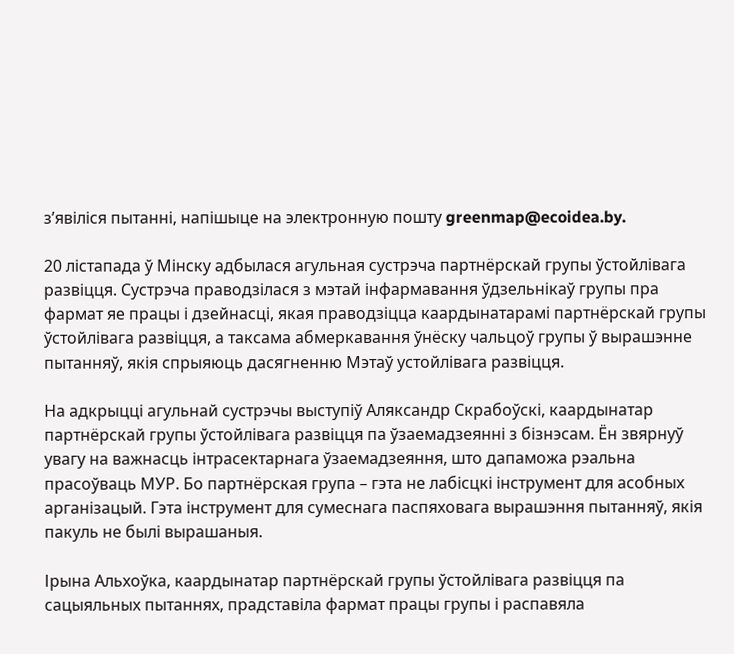з’явіліся пытанні, напішыце на электронную пошту greenmap@ecoidea.by.

20 лістапада ў Мінску адбылася агульная сустрэча партнёрскай групы ўстойлівага развіцця. Сустрэча праводзілася з мэтай інфармавання ўдзельнікаў групы пра фармат яе працы і дзейнасці, якая праводзіцца каардынатарамі партнёрскай групы ўстойлівага развіцця, а таксама абмеркавання ўнёску чальцоў групы ў вырашэнне пытанняў, якія спрыяюць дасягненню Мэтаў устойлівага развіцця.

На адкрыцці агульнай сустрэчы выступіў Аляксандр Скрабоўскі, каардынатар партнёрскай групы ўстойлівага развіцця па ўзаемадзеянні з бізнэсам. Ён звярнуў увагу на важнасць інтрасектарнага ўзаемадзеяння, што дапаможа рэальна прасоўваць МУР. Бо партнёрская група – гэта не лабісцкі інструмент для асобных арганізацый. Гэта інструмент для сумеснага паспяховага вырашэння пытанняў, якія пакуль не былі вырашаныя.

Ірына Альхоўка, каардынатар партнёрскай групы ўстойлівага развіцця па сацыяльных пытаннях, прадставіла фармат працы групы і распавяла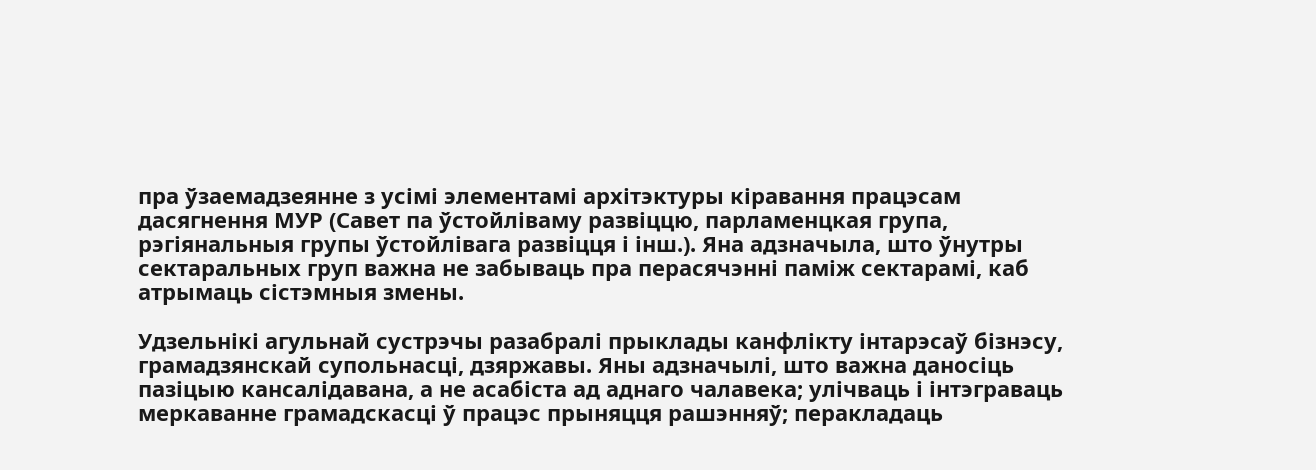пра ўзаемадзеянне з усімі элементамі архітэктуры кіравання працэсам дасягнення МУР (Савет па ўстойліваму развіццю, парламенцкая група, рэгіянальныя групы ўстойлівага развіцця і інш.). Яна адзначыла, што ўнутры сектаральных груп важна не забываць пра перасячэнні паміж сектарамі, каб атрымаць сістэмныя змены.

Удзельнікі агульнай сустрэчы разабралі прыклады канфлікту інтарэсаў бізнэсу, грамадзянскай супольнасці, дзяржавы. Яны адзначылі, што важна даносіць пазіцыю кансалідавана, а не асабіста ад аднаго чалавека; улічваць і інтэграваць меркаванне грамадскасці ў працэс прыняцця рашэнняў; перакладаць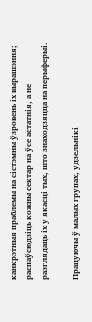канкрэтныя праблемы на сістэмны ўзровень іх вырашэння; распаўсюдзіць кожны сектар на ўсе астатнія, а не разглядаць іх у якасці тых, што знаходзяцца на перыферыі.

Працуючы ў малых групах, удзельнікі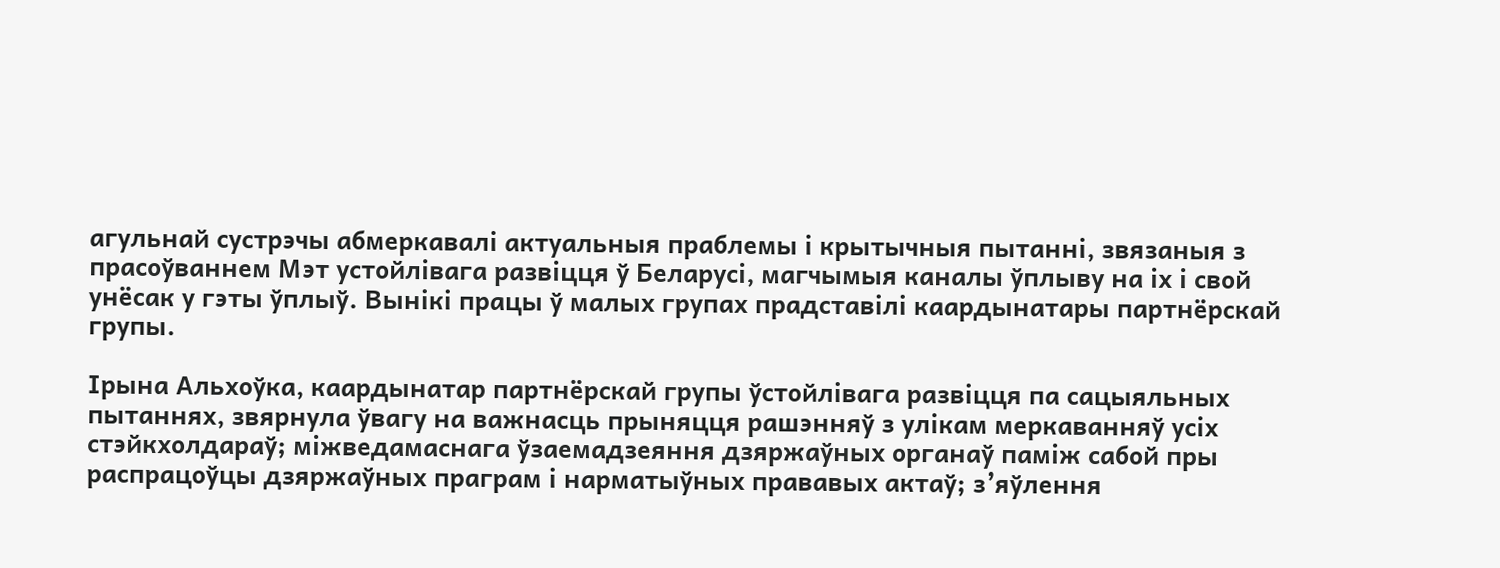агульнай сустрэчы абмеркавалі актуальныя праблемы і крытычныя пытанні, звязаныя з прасоўваннем Мэт устойлівага развіцця ў Беларусі, магчымыя каналы ўплыву на іх і свой унёсак у гэты ўплыў. Вынікі працы ў малых групах прадставілі каардынатары партнёрскай групы.

Ірына Альхоўка, каардынатар партнёрскай групы ўстойлівага развіцця па сацыяльных пытаннях, звярнула ўвагу на важнасць прыняцця рашэнняў з улікам меркаванняў усіх стэйкхолдараў; міжведамаснага ўзаемадзеяння дзяржаўных органаў паміж сабой пры распрацоўцы дзяржаўных праграм і нарматыўных прававых актаў; з’яўлення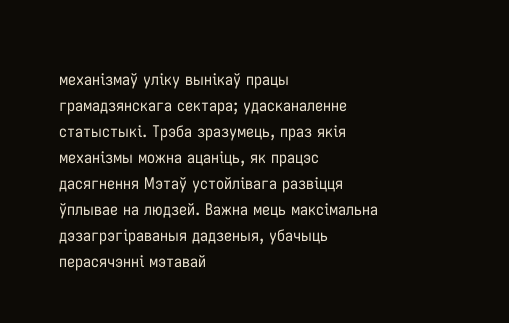механізмаў уліку вынікаў працы грамадзянскага сектара; удасканаленне статыстыкі. Трэба зразумець, праз якія механізмы можна ацаніць, як працэс дасягнення Мэтаў устойлівага развіцця ўплывае на людзей. Важна мець максімальна дэзагрэгіраваныя дадзеныя, убачыць перасячэнні мэтавай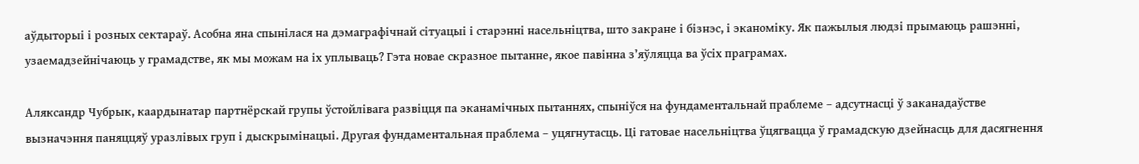аўдыторыі і розных сектараў. Асобна яна спынілася на дэмаграфічнай сітуацыі і старэнні насельніцтва, што закране і бізнэс, і эканоміку. Як пажылыя людзі прымаюць рашэнні, узаемадзейнічаюць у грамадстве, як мы можам на іх уплываць? Гэта новае скразное пытанне, якое павінна з’яўляцца ва ўсіх праграмах.

Аляксандр Чубрык, каардынатар партнёрскай групы ўстойлівага развіцця па эканамічных пытаннях, спыніўся на фундаментальнай праблеме – адсутнасці ў заканадаўстве вызначэння паняццяў уразлівых груп і дыскрымінацыі. Другая фундаментальная праблема – уцягнутасць. Ці гатовае насельніцтва ўцягвацца ў грамадскую дзейнасць для дасягнення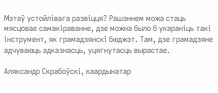Мэтаў устойлівага развіцця? Рашэннем можа стаць мясцовае самакіраванне, дзе можна было б укараніць такі інструмент, як грамадзянскі бюджэт. Там, дзе грамадзяне адчуваюць адказнасць, уцягнутасць вырастае.

Аляксандр Скрабоўскі, каардынатар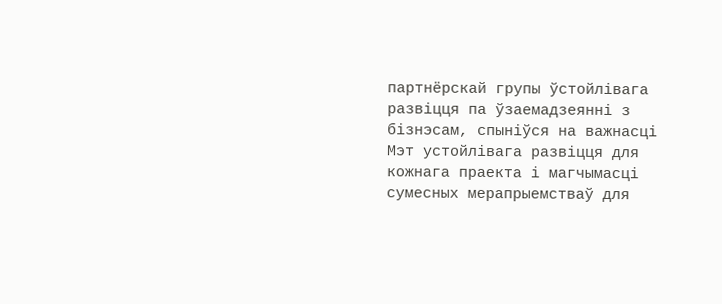партнёрскай групы ўстойлівага развіцця па ўзаемадзеянні з бізнэсам, спыніўся на важнасці Мэт устойлівага развіцця для кожнага праекта і магчымасці сумесных мерапрыемстваў для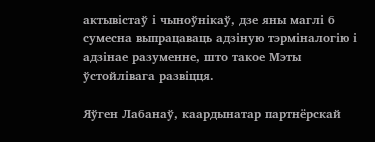актывістаў і чыноўнікаў, дзе яны маглі б сумесна выпрацаваць адзіную тэрміналогію і адзінае разуменне, што такое Мэты ўстойлівага развіцця.

Яўген Лабанаў, каардынатар партнёрскай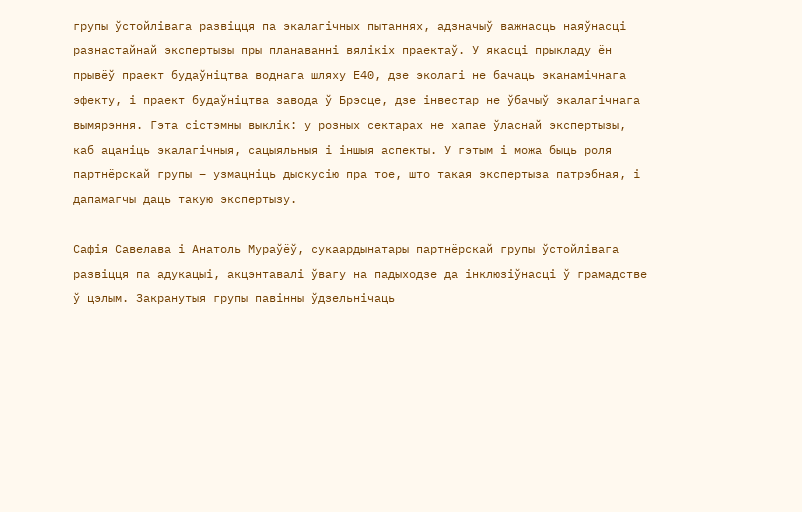групы ўстойлівага развіцця па экалагічных пытаннях, адзначыў важнасць наяўнасці разнастайнай экспертызы пры планаванні вялікіх праектаў. У якасці прыкладу ён прывёў праект будаўніцтва воднага шляху Е40, дзе эколагі не бачаць эканамічнага эфекту, і праект будаўніцтва завода ў Брэсце, дзе інвестар не ўбачыў экалагічнага вымярэння. Гэта сістэмны выклік: у розных сектарах не хапае ўласнай экспертызы, каб ацаніць экалагічныя, сацыяльныя і іншыя аспекты. У гэтым і можа быць роля партнёрскай групы – узмацніць дыскусію пра тое, што такая экспертыза патрэбная, і дапамагчы даць такую экспертызу.

Сафія Савелава і Анатоль Мураўёў, сукаардынатары партнёрскай групы ўстойлівага развіцця па адукацыі, акцэнтавалі ўвагу на падыходзе да інклюзіўнасці ў грамадстве ў цэлым. Закранутыя групы павінны ўдзельнічаць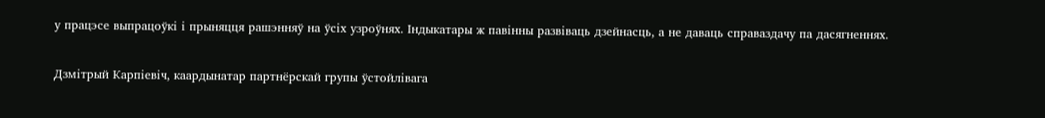у працэсе выпрацоўкі і прыняцця рашэнняў на ўсіх узроўнях. Індыкатары ж павінны развіваць дзейнасць, а не даваць справаздачу па дасягненнях.

Дзмітрый Карпіевіч, каардынатар партнёрскай групы ўстойлівага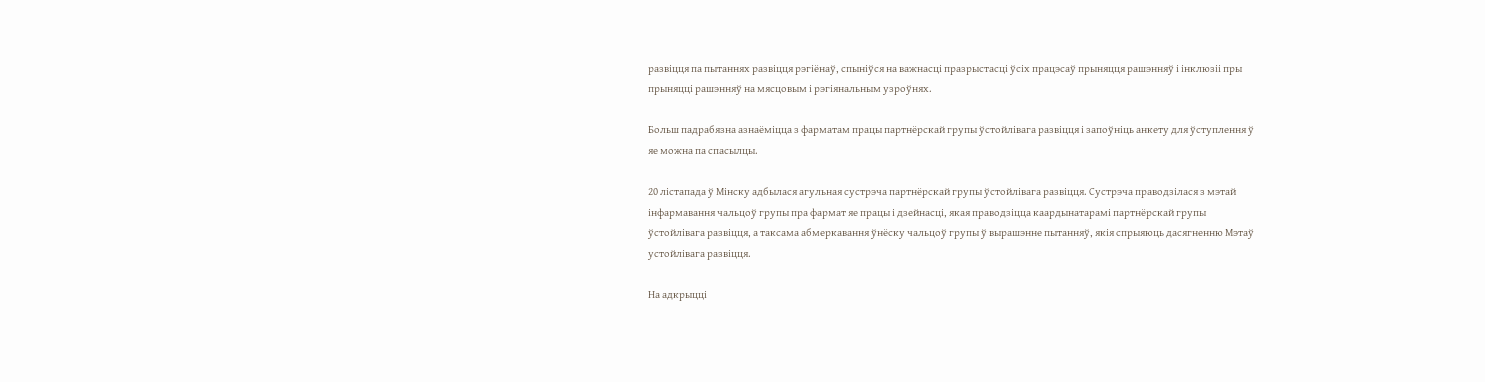развіцця па пытаннях развіцця рэгіёнаў, спыніўся на важнасці празрыстасці ўсіх працэсаў прыняцця рашэнняў і інклюзіі пры прыняцці рашэнняў на мясцовым і рэгіянальным узроўнях.

Больш падрабязна азнаёміцца з фарматам працы партнёрскай групы ўстойлівага развіцця і запоўніць анкету для ўступлення ў яе можна па спасылцы.

20 лістапада ў Мінску адбылася агульная сустрэча партнёрскай групы ўстойлівага развіцця. Сустрэча праводзілася з мэтай інфармавання чальцоў групы пра фармат яе працы і дзейнасці, якая праводзіцца каардынатарамі партнёрскай групы ўстойлівага развіцця, а таксама абмеркавання ўнёску чальцоў групы ў вырашэнне пытанняў, якія спрыяюць дасягненню Мэтаў устойлівага развіцця.

На адкрыцці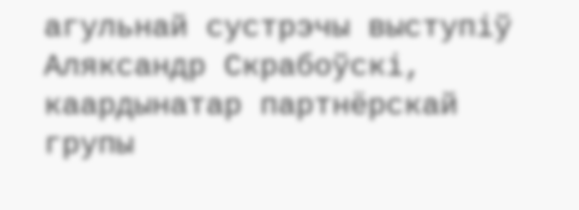агульнай сустрэчы выступіў Аляксандр Скрабоўскі, каардынатар партнёрскай групы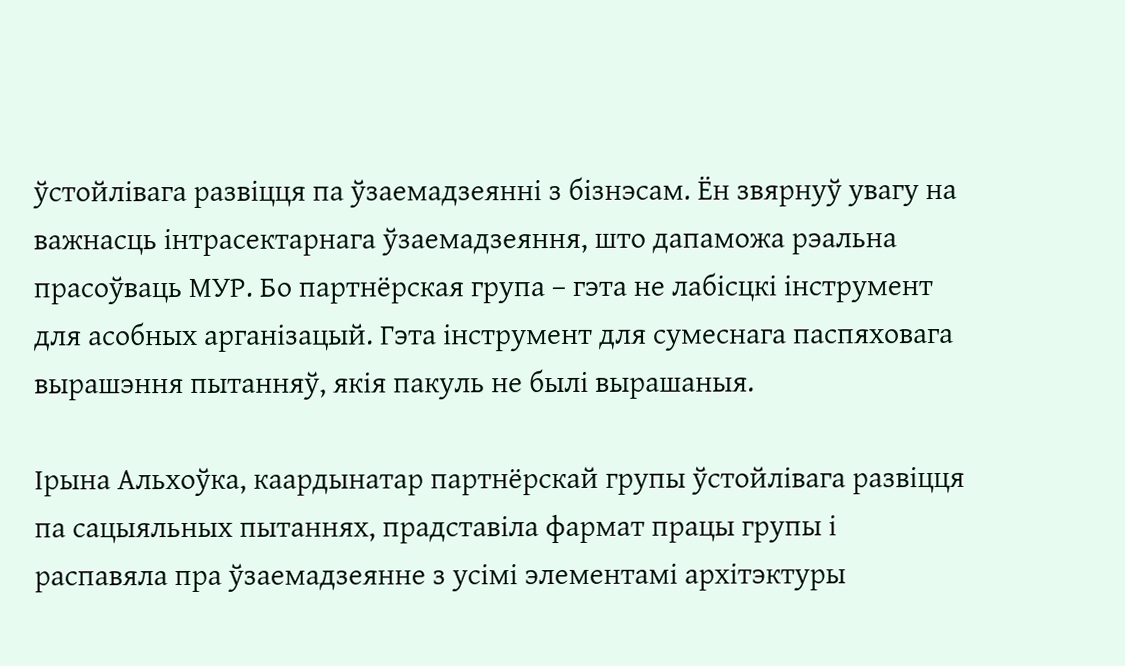ўстойлівага развіцця па ўзаемадзеянні з бізнэсам. Ён звярнуў увагу на важнасць інтрасектарнага ўзаемадзеяння, што дапаможа рэальна прасоўваць МУР. Бо партнёрская група – гэта не лабісцкі інструмент для асобных арганізацый. Гэта інструмент для сумеснага паспяховага вырашэння пытанняў, якія пакуль не былі вырашаныя.

Ірына Альхоўка, каардынатар партнёрскай групы ўстойлівага развіцця па сацыяльных пытаннях, прадставіла фармат працы групы і распавяла пра ўзаемадзеянне з усімі элементамі архітэктуры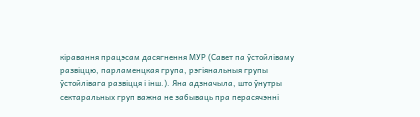кіравання працэсам дасягнення МУР (Савет па ўстойліваму развіццю, парламенцкая група, рэгіянальныя групы ўстойлівага развіцця і інш.). Яна адзначыла, што ўнутры сектаральных груп важна не забываць пра перасячэнні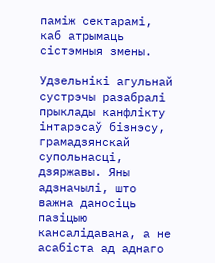паміж сектарамі, каб атрымаць сістэмныя змены.

Удзельнікі агульнай сустрэчы разабралі прыклады канфлікту інтарэсаў бізнэсу, грамадзянскай супольнасці, дзяржавы. Яны адзначылі, што важна даносіць пазіцыю кансалідавана, а не асабіста ад аднаго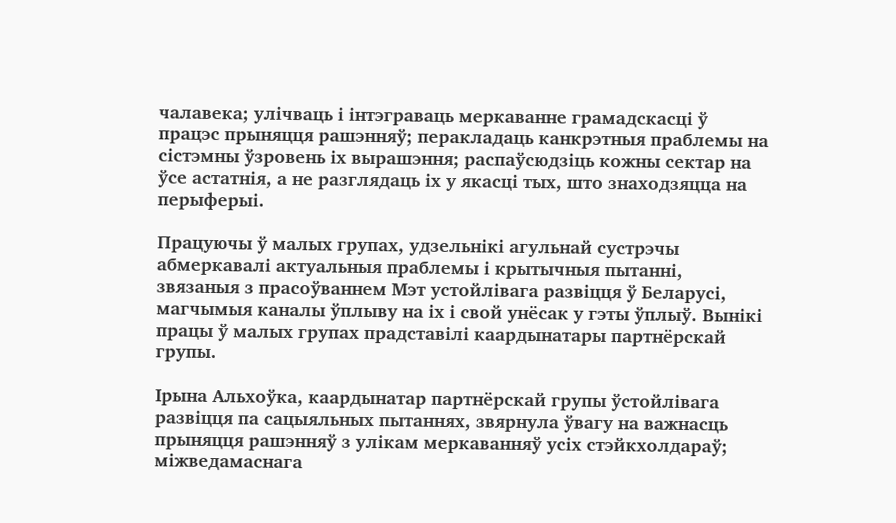чалавека; улічваць і інтэграваць меркаванне грамадскасці ў працэс прыняцця рашэнняў; перакладаць канкрэтныя праблемы на сістэмны ўзровень іх вырашэння; распаўсюдзіць кожны сектар на ўсе астатнія, а не разглядаць іх у якасці тых, што знаходзяцца на перыферыі.

Працуючы ў малых групах, удзельнікі агульнай сустрэчы абмеркавалі актуальныя праблемы і крытычныя пытанні, звязаныя з прасоўваннем Мэт устойлівага развіцця ў Беларусі, магчымыя каналы ўплыву на іх і свой унёсак у гэты ўплыў. Вынікі працы ў малых групах прадставілі каардынатары партнёрскай групы.

Ірына Альхоўка, каардынатар партнёрскай групы ўстойлівага развіцця па сацыяльных пытаннях, звярнула ўвагу на важнасць прыняцця рашэнняў з улікам меркаванняў усіх стэйкхолдараў; міжведамаснага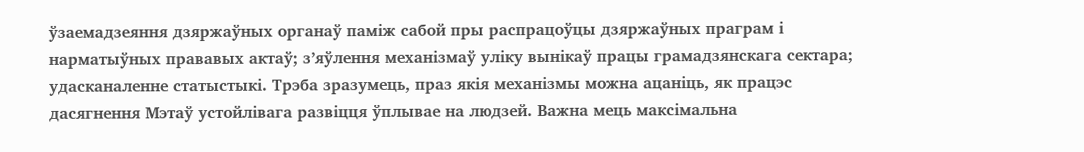ўзаемадзеяння дзяржаўных органаў паміж сабой пры распрацоўцы дзяржаўных праграм і нарматыўных прававых актаў; з’яўлення механізмаў уліку вынікаў працы грамадзянскага сектара; удасканаленне статыстыкі. Трэба зразумець, праз якія механізмы можна ацаніць, як працэс дасягнення Мэтаў устойлівага развіцця ўплывае на людзей. Важна мець максімальна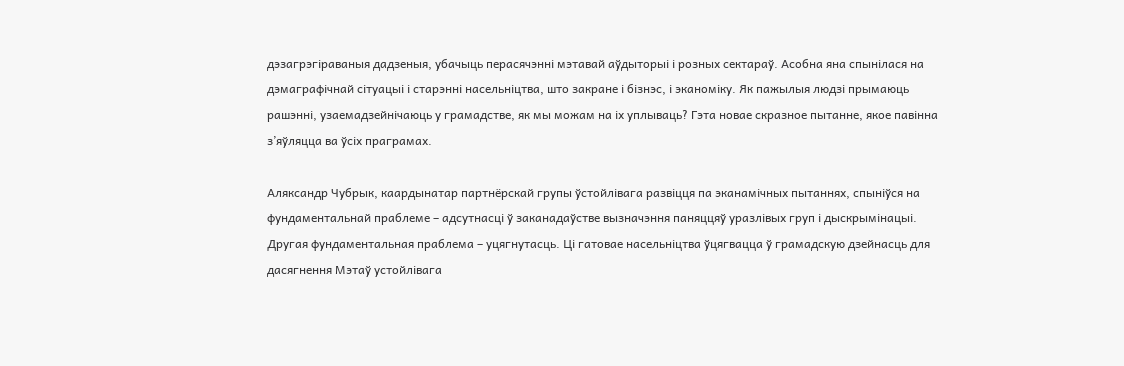дэзагрэгіраваныя дадзеныя, убачыць перасячэнні мэтавай аўдыторыі і розных сектараў. Асобна яна спынілася на дэмаграфічнай сітуацыі і старэнні насельніцтва, што закране і бізнэс, і эканоміку. Як пажылыя людзі прымаюць рашэнні, узаемадзейнічаюць у грамадстве, як мы можам на іх уплываць? Гэта новае скразное пытанне, якое павінна з’яўляцца ва ўсіх праграмах.

Аляксандр Чубрык, каардынатар партнёрскай групы ўстойлівага развіцця па эканамічных пытаннях, спыніўся на фундаментальнай праблеме – адсутнасці ў заканадаўстве вызначэння паняццяў уразлівых груп і дыскрымінацыі. Другая фундаментальная праблема – уцягнутасць. Ці гатовае насельніцтва ўцягвацца ў грамадскую дзейнасць для дасягнення Мэтаў устойлівага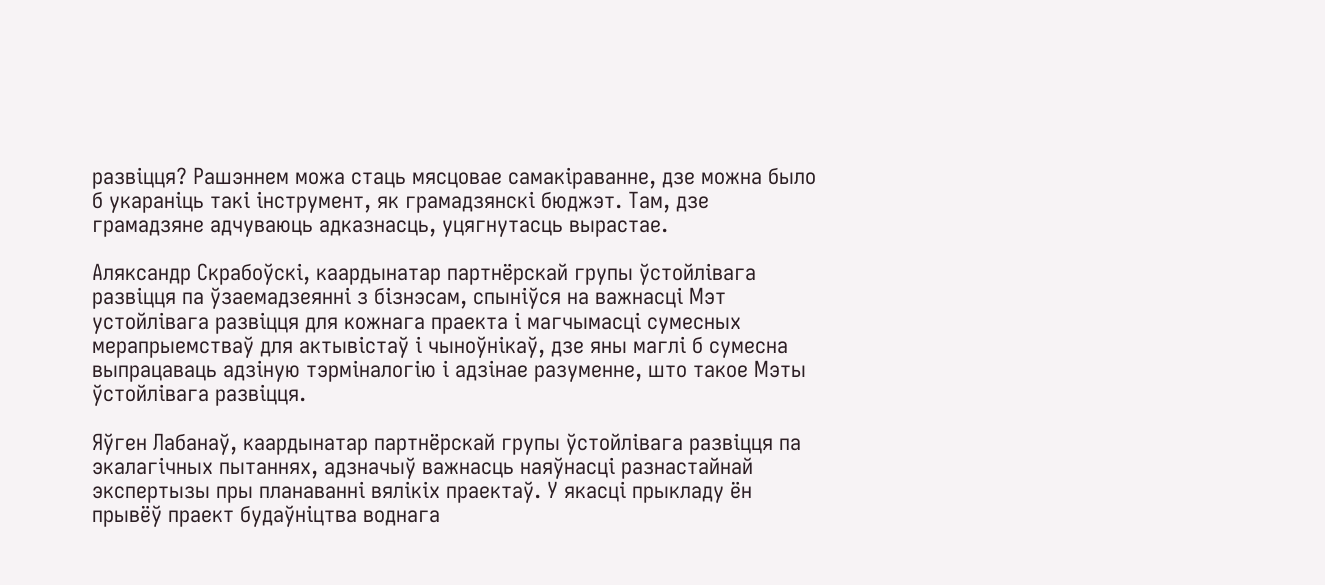развіцця? Рашэннем можа стаць мясцовае самакіраванне, дзе можна было б укараніць такі інструмент, як грамадзянскі бюджэт. Там, дзе грамадзяне адчуваюць адказнасць, уцягнутасць вырастае.

Аляксандр Скрабоўскі, каардынатар партнёрскай групы ўстойлівага развіцця па ўзаемадзеянні з бізнэсам, спыніўся на важнасці Мэт устойлівага развіцця для кожнага праекта і магчымасці сумесных мерапрыемстваў для актывістаў і чыноўнікаў, дзе яны маглі б сумесна выпрацаваць адзіную тэрміналогію і адзінае разуменне, што такое Мэты ўстойлівага развіцця.

Яўген Лабанаў, каардынатар партнёрскай групы ўстойлівага развіцця па экалагічных пытаннях, адзначыў важнасць наяўнасці разнастайнай экспертызы пры планаванні вялікіх праектаў. У якасці прыкладу ён прывёў праект будаўніцтва воднага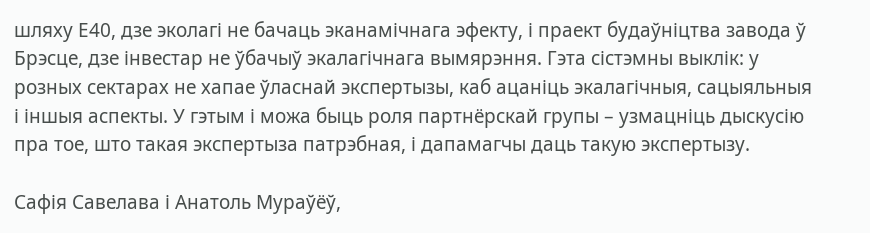шляху Е40, дзе эколагі не бачаць эканамічнага эфекту, і праект будаўніцтва завода ў Брэсце, дзе інвестар не ўбачыў экалагічнага вымярэння. Гэта сістэмны выклік: у розных сектарах не хапае ўласнай экспертызы, каб ацаніць экалагічныя, сацыяльныя і іншыя аспекты. У гэтым і можа быць роля партнёрскай групы – узмацніць дыскусію пра тое, што такая экспертыза патрэбная, і дапамагчы даць такую экспертызу.

Сафія Савелава і Анатоль Мураўёў,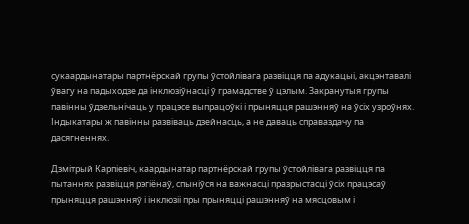сукаардынатары партнёрскай групы ўстойлівага развіцця па адукацыі, акцэнтавалі ўвагу на падыходзе да інклюзіўнасці ў грамадстве ў цэлым. Закранутыя групы павінны ўдзельнічаць у працэсе выпрацоўкі і прыняцця рашэнняў на ўсіх узроўнях. Індыкатары ж павінны развіваць дзейнасць, а не даваць справаздачу па дасягненнях.

Дзмітрый Карпіевіч, каардынатар партнёрскай групы ўстойлівага развіцця па пытаннях развіцця рэгіёнаў, спыніўся на важнасці празрыстасці ўсіх працэсаў прыняцця рашэнняў і інклюзіі пры прыняцці рашэнняў на мясцовым і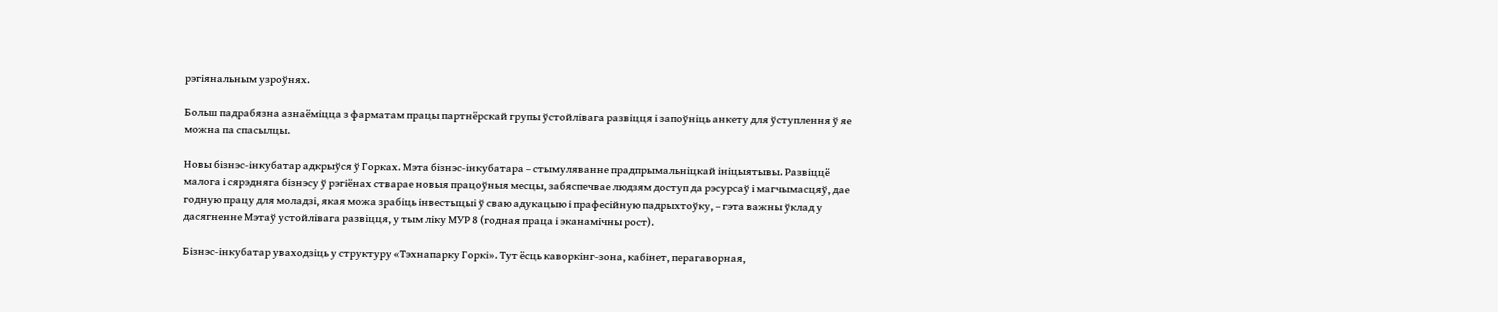рэгіянальным узроўнях.

Больш падрабязна азнаёміцца з фарматам працы партнёрскай групы ўстойлівага развіцця і запоўніць анкету для ўступлення ў яе можна па спасылцы.

Новы бізнэс-інкубатар адкрыўся ў Горках. Мэта бізнэс-інкубатара – стымуляванне прадпрымальніцкай ініцыятывы. Развіццё малога і сярэдняга бізнэсу ў рэгіёнах стварае новыя працоўныя месцы, забяспечвае людзям доступ да рэсурсаў і магчымасцяў, дае годную працу для моладзі, якая можа зрабіць інвестыцыі ў сваю адукацыю і прафесійную падрыхтоўку, – гэта важны ўклад у дасягненне Мэтаў устойлівага развіцця, у тым ліку МУР 8 (годная праца і эканамічны рост).

Бізнэс-інкубатар уваходзіць у структуру «Тэхнапарку Горкі». Тут ёсць каворкінг-зона, кабінет, перагаворная,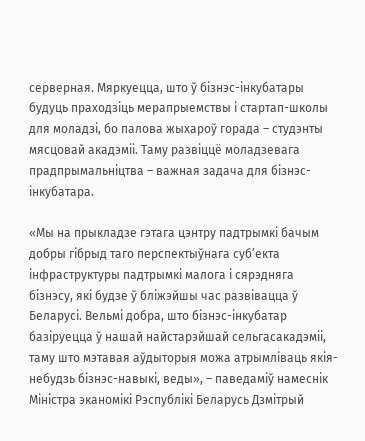серверная. Мяркуецца, што ў бізнэс-інкубатары будуць праходзіць мерапрыемствы і стартап-школы для моладзі, бо палова жыхароў горада – студэнты мясцовай акадэміі. Таму развіццё моладзевага прадпрымальніцтва – важная задача для бізнэс-інкубатара.

«Мы на прыкладзе гэтага цэнтру падтрымкі бачым добры гібрыд таго перспектыўнага суб’екта інфраструктуры падтрымкі малога і сярэдняга бізнэсу, які будзе ў бліжэйшы час развівацца ў Беларусі. Вельмі добра, што бізнэс-інкубатар базіруецца ў нашай найстарэйшай сельгасакадэміі, таму што мэтавая аўдыторыя можа атрымліваць якія-небудзь бізнэс-навыкі, веды», – паведаміў намеснік Міністра эканомікі Рэспублікі Беларусь Дзмітрый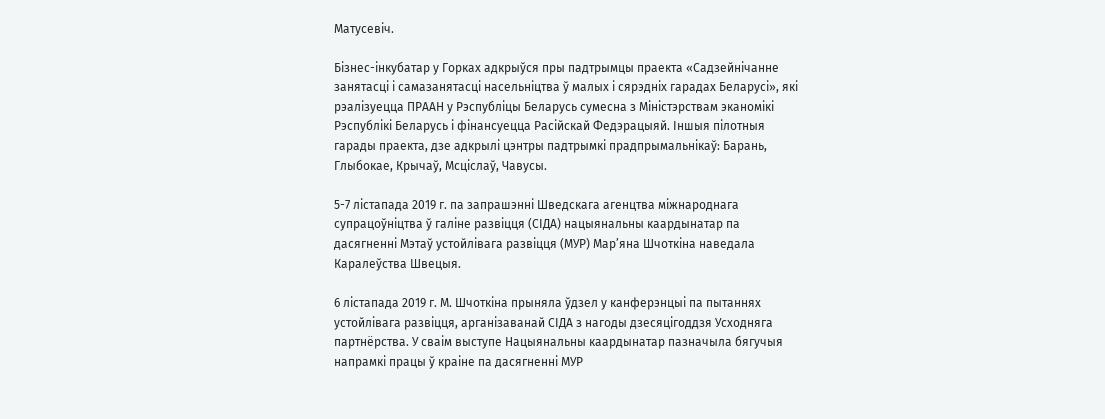Матусевіч.

Бізнес-інкубатар у Горках адкрыўся пры падтрымцы праекта «Садзейнічанне занятасці і самазанятасці насельніцтва ў малых і сярэдніх гарадах Беларусі», які рэалізуецца ПРААН у Рэспубліцы Беларусь сумесна з Міністэрствам эканомікі Рэспублікі Беларусь і фінансуецца Расійскай Федэрацыяй. Іншыя пілотныя гарады праекта, дзе адкрылі цэнтры падтрымкі прадпрымальнікаў: Барань, Глыбокае, Крычаў, Мсціслаў, Чавусы.

5-7 лістапада 2019 г. па запрашэнні Шведскага агенцтва міжнароднага супрацоўніцтва ў галіне развіцця (СІДА) нацыянальны каардынатар па дасягненні Мэтаў устойлівага развіцця (МУР) Мар’яна Шчоткіна наведала Каралеўства Швецыя.

6 лістапада 2019 г. М. Шчоткіна прыняла ўдзел у канферэнцыі па пытаннях устойлівага развіцця, арганізаванай СІДА з нагоды дзесяцігоддзя Усходняга партнёрства. У сваім выступе Нацыянальны каардынатар пазначыла бягучыя напрамкі працы ў краіне па дасягненні МУР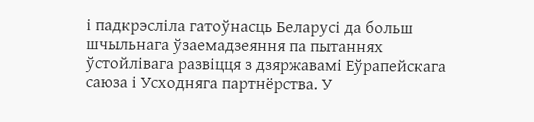і падкрэсліла гатоўнасць Беларусі да больш шчыльнага ўзаемадзеяння па пытаннях ўстойлівага развіцця з дзяржавамі Еўрапейскага саюза і Усходняга партнёрства. У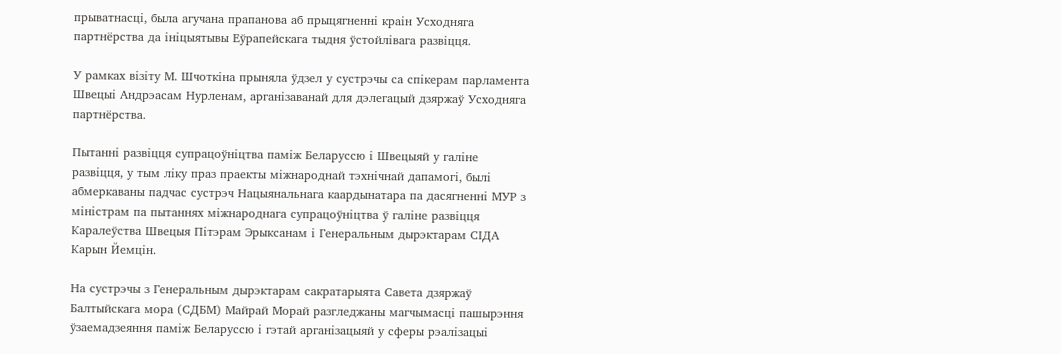прыватнасці, была агучана прапанова аб прыцягненні краін Усходняга партнёрства да ініцыятывы Еўрапейскага тыдня ўстойлівага развіцця.

У рамках візіту М. Шчоткіна прыняла ўдзел у сустрэчы са спікерам парламента Швецыі Андрэасам Нурленам, арганізаванай для дэлегацый дзяржаў Усходняга партнёрства.

Пытанні развіцця супрацоўніцтва паміж Беларуссю і Швецыяй у галіне развіцця, у тым ліку праз праекты міжнароднай тэхнічнай дапамогі, былі абмеркаваны падчас сустрэч Нацыянальнага каардынатара па дасягненні МУР з міністрам па пытаннях міжнароднага супрацоўніцтва ў галіне развіцця Каралеўства Швецыя Пітэрам Эрыксанам і Генеральным дырэктарам СІДА Карын Йемцін.

На сустрэчы з Генеральным дырэктарам сакратарыята Савета дзяржаў Балтыйскага мора (СДБМ) Майрай Морай разгледжаны магчымасці пашырэння ўзаемадзеяння паміж Беларуссю і гэтай арганізацыяй у сферы рэалізацыі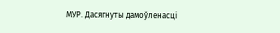МУР. Дасягнуты дамоўленасці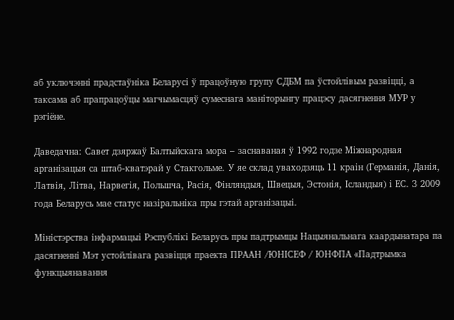аб уключэнні прадстаўніка Беларусі ў працоўную групу СДБМ па ўстойлівым развіцці, а таксама аб прапрацоўцы магчымасцяў сумеснага маніторынгу працэсу дасягнення МУР у рэгіёне.

Даведачна: Савет дзяржаў Балтыйскага мора – заснаваная ў 1992 годзе Міжнародная арганізацыя са штаб-кватэрай у Стакгольме. У яе склад уваходзяць 11 краін (Германія, Данія, Латвія, Літва, Нарвегія, Польшча, Расія, Фінляндыя, Швецыя, Эстонія, Ісландыя) і ЕС. З 2009 года Беларусь мае статус назіральніка пры гэтай арганізацыі.

Міністэрства інфармацыі Рэспублікі Беларусь пры падтрымцы Нацыянальнага каардынатара па дасягненні Мэт устойлівага развіцця праекта ПРААН /ЮНІСЕФ / ЮНФПА «Падтрымка функцыянавання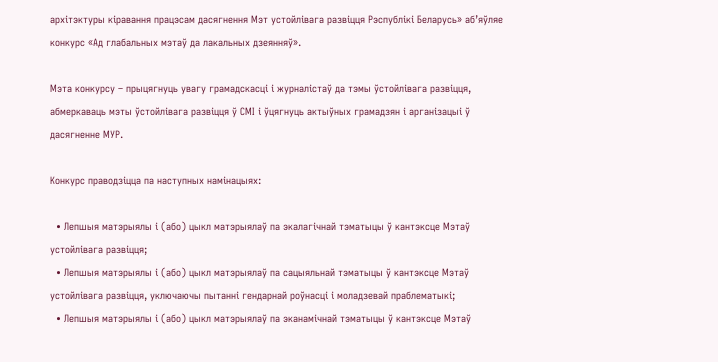архітэктуры кіравання працэсам дасягнення Мэт устойлівага развіцця Рэспублікі Беларусь» аб’яўляе конкурс «Ад глабальных мэтаў да лакальных дзеянняў».

Мэта конкурсу – прыцягнуць увагу грамадскасці і журналістаў да тэмы ўстойлівага развіцця, абмеркаваць мэты ўстойлівага развіцця ў СМІ і ўцягнуць актыўных грамадзян і арганізацыі ў дасягненне МУР.

Конкурс праводзіцца па наступных намінацыях:

  • Лепшыя матэрыялы і (або) цыкл матэрыялаў па экалагічнай тэматыцы ў кантэксце Мэтаў устойлівага развіцця;
  • Лепшыя матэрыялы і (або) цыкл матэрыялаў па сацыяльнай тэматыцы ў кантэксце Мэтаў устойлівага развіцця, уключаючы пытанні гендарнай роўнасці і моладзевай праблематыкі;
  • Лепшыя матэрыялы і (або) цыкл матэрыялаў па эканамічнай тэматыцы ў кантэксце Мэтаў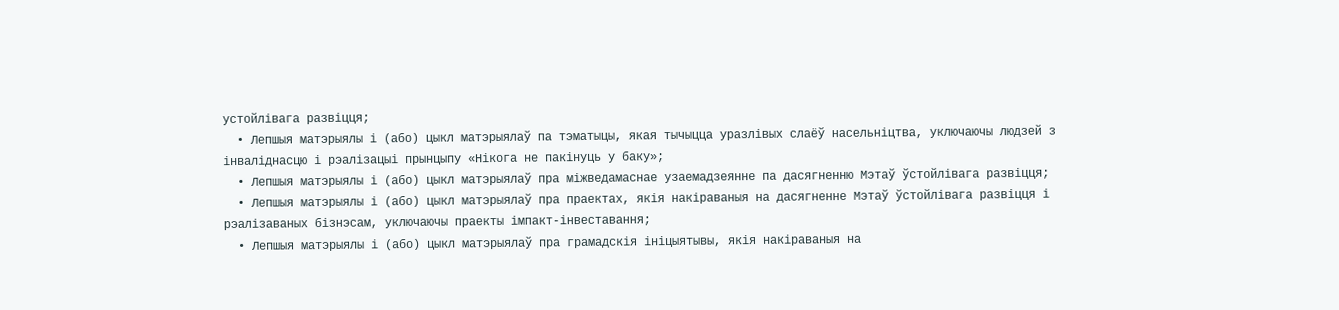устойлівага развіцця;
  • Лепшыя матэрыялы і (або) цыкл матэрыялаў па тэматыцы, якая тычыцца уразлівых слаёў насельніцтва, уключаючы людзей з інваліднасцю і рэалізацыі прынцыпу «Нікога не пакінуць у баку»;
  • Лепшыя матэрыялы і (або) цыкл матэрыялаў пра міжведамаснае узаемадзеянне па дасягненню Мэтаў ўстойлівага развіцця;
  • Лепшыя матэрыялы і (або) цыкл матэрыялаў пра праектах, якія накіраваныя на дасягненне Мэтаў ўстойлівага развіцця і рэалізаваных бізнэсам, уключаючы праекты імпакт-інвеставання;
  • Лепшыя матэрыялы і (або) цыкл матэрыялаў пра грамадскія ініцыятывы, якія накіраваныя на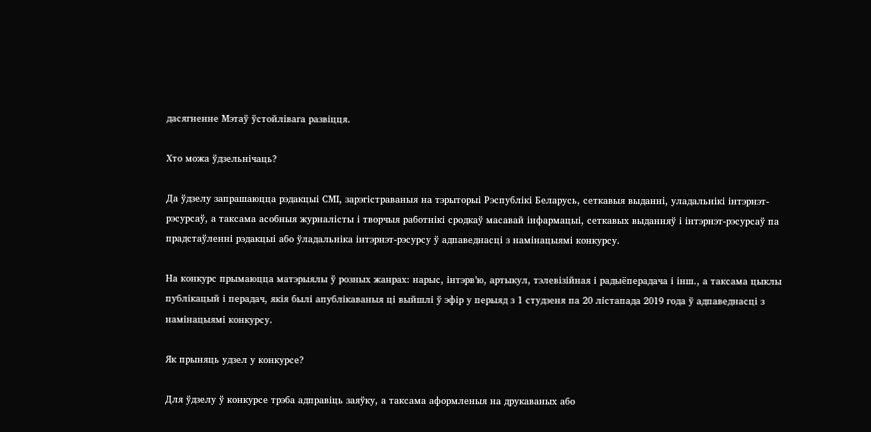дасягненне Мэтаў ўстойлівага развіцця.

Хто можа ўдзельнічаць?

Да ўдзелу запрашаюцца рэдакцыі СМІ, зарэгістраваныя на тэрыторыі Рэспублікі Беларусь, сеткавыя выданні, уладальнікі інтэрнэт-рэсурсаў, а таксама асобныя журналісты і творчыя работнікі сродкаў масавай інфармацыі, сеткавых выданняў і інтэрнэт-рэсурсаў па прадстаўленні рэдакцыі або ўладальніка інтэрнэт-рэсурсу ў адпаведнасці з намінацыямі конкурсу.

На конкурс прымаюцца матэрыялы ў розных жанрах: нарыс, інтэрв’ю, артыкул, тэлевізійная і радыёперадача і інш., а таксама цыклы публікацый і перадач, якія былі апублікаваныя ці выйшлі ў эфір у перыяд з 1 студзеня па 20 лістапада 2019 года ў адпаведнасці з намінацыямі конкурсу.

Як прыняць удзел у конкурсе?

Для ўдзелу ў конкурсе трэба адправіць заяўку, а таксама аформленыя на друкаваных або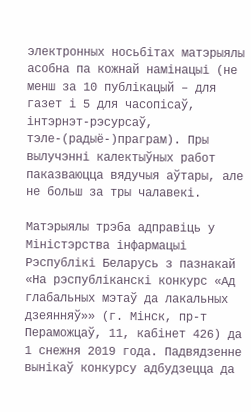электронных носьбітах матэрыялы асобна па кожнай намінацыі (не менш за 10 публікацый – для газет і 5 для часопісаў, інтэрнэт-рэсурсаў, тэле-(радыё-)праграм). Пры вылучэнні калектыўных работ паказваюцца вядучыя аўтары, але не больш за тры чалавекі.

Матэрыялы трэба адправіць у Міністэрства інфармацыі Рэспублікі Беларусь з пазнакай «На рэспубліканскі конкурс «Ад глабальных мэтаў да лакальных дзеянняў»» (г. Мінск, пр-т Пераможцаў, 11, кабінет 426) да 1 снежня 2019 года. Падвядзенне вынікаў конкурсу адбудзецца да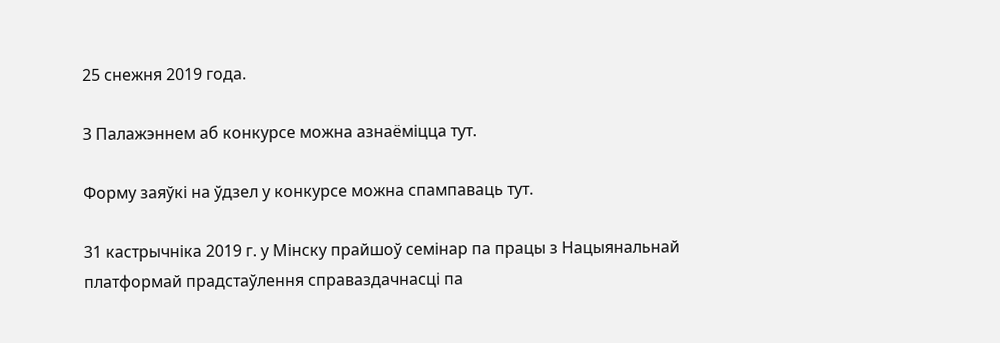25 снежня 2019 года.

З Палажэннем аб конкурсе можна азнаёміцца тут.

Форму заяўкі на ўдзел у конкурсе можна спампаваць тут.

31 кастрычніка 2019 г. у Мінску прайшоў семінар па працы з Нацыянальнай платформай прадстаўлення справаздачнасці па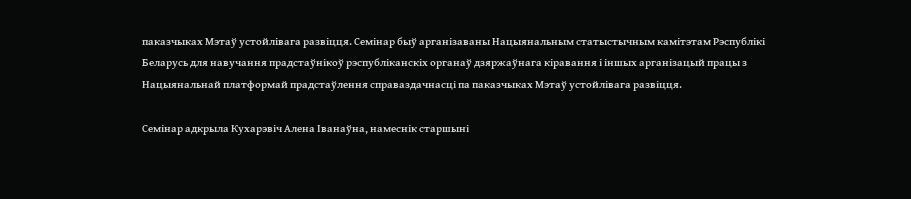паказчыках Мэтаў устойлівага развіцця. Семінар быў арганізаваны Нацыянальным статыстычным камітэтам Рэспублікі Беларусь для навучання прадстаўнікоў рэспубліканскіх органаў дзяржаўнага кіравання і іншых арганізацый працы з Нацыянальнай платформай прадстаўлення справаздачнасці па паказчыках Мэтаў устойлівага развіцця.

Семінар адкрыла Кухарэвіч Алена Іванаўна, намеснік старшыні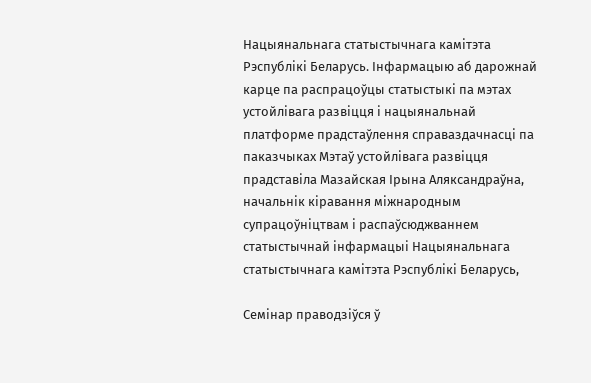Нацыянальнага статыстычнага камітэта Рэспублікі Беларусь. Інфармацыю аб дарожнай карце па распрацоўцы статыстыкі па мэтах устойлівага развіцця і нацыянальнай платформе прадстаўлення справаздачнасці па паказчыках Мэтаў устойлівага развіцця прадставіла Мазайская Ірына Аляксандраўна, начальнік кіравання міжнародным супрацоўніцтвам і распаўсюджваннем статыстычнай інфармацыі Нацыянальнага статыстычнага камітэта Рэспублікі Беларусь,

Семінар праводзіўся ў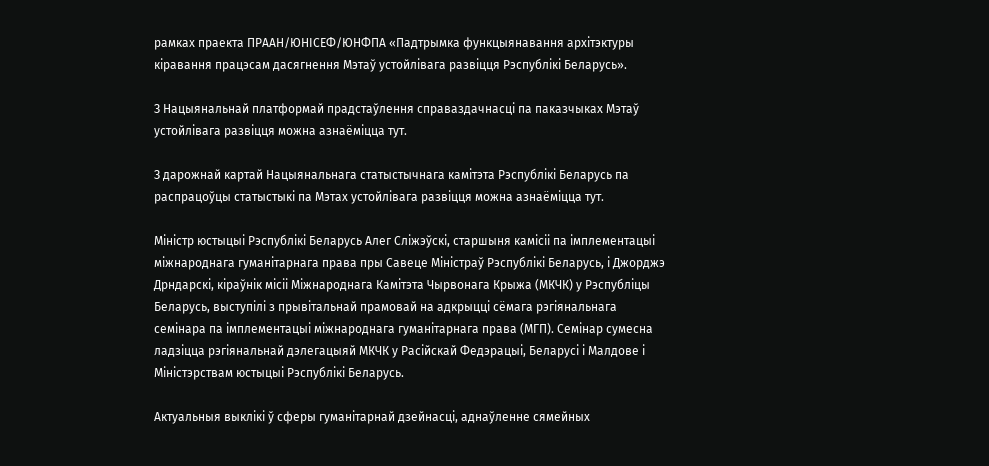рамках праекта ПРААН/ЮНІСЕФ/ЮНФПА «Падтрымка функцыянавання архітэктуры кіравання працэсам дасягнення Мэтаў устойлівага развіцця Рэспублікі Беларусь».

З Нацыянальнай платформай прадстаўлення справаздачнасці па паказчыках Мэтаў устойлівага развіцця можна азнаёміцца тут.

З дарожнай картай Нацыянальнага статыстычнага камітэта Рэспублікі Беларусь па распрацоўцы статыстыкі па Мэтах устойлівага развіцця можна азнаёміцца тут.

Міністр юстыцыі Рэспублікі Беларусь Алег Сліжэўскі, старшыня камісіі па імплементацыі міжнароднага гуманітарнага права пры Савеце Міністраў Рэспублікі Беларусь, і Джорджэ Дрндарскі, кіраўнік місіі Міжнароднага Камітэта Чырвонага Крыжа (МКЧК) у Рэспубліцы Беларусь, выступілі з прывітальнай прамовай на адкрыцці сёмага рэгіянальнага семінара па імплементацыі міжнароднага гуманітарнага права (МГП). Семінар сумесна ладзіцца рэгіянальнай дэлегацыяй МКЧК у Расійскай Федэрацыі, Беларусі і Малдове і Міністэрствам юстыцыі Рэспублікі Беларусь.

Актуальныя выклікі ў сферы гуманітарнай дзейнасці, аднаўленне сямейных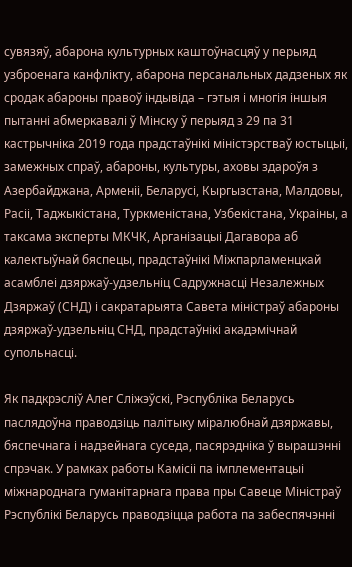сувязяў, абарона культурных каштоўнасцяў у перыяд узброенага канфлікту, абарона персанальных дадзеных як сродак абароны правоў індывіда – гэтыя і многія іншыя пытанні абмеркавалі ў Мінску ў перыяд з 29 па 31 кастрычніка 2019 года прадстаўнікі міністэрстваў юстыцыі, замежных спраў, абароны, культуры, аховы здароўя з Азербайджана, Арменіі, Беларусі, Кыргызстана, Малдовы, Расіі, Таджыкістана, Туркменістана, Узбекістана, Украіны, а таксама эксперты МКЧК, Арганізацыі Дагавора аб калектыўнай бяспецы, прадстаўнікі Міжпарламенцкай асамблеі дзяржаў-удзельніц Садружнасці Незалежных Дзяржаў (СНД) і сакратарыята Савета міністраў абароны дзяржаў-удзельніц СНД, прадстаўнікі акадэмічнай супольнасці.

Як падкрэсліў Алег Сліжэўскі, Рэспубліка Беларусь паслядоўна праводзіць палітыку міралюбнай дзяржавы, бяспечнага і надзейнага суседа, пасярэдніка ў вырашэнні спрэчак. У рамках работы Камісіі па імплементацыі міжнароднага гуманітарнага права пры Савеце Міністраў Рэспублікі Беларусь праводзіцца работа па забеспячэнні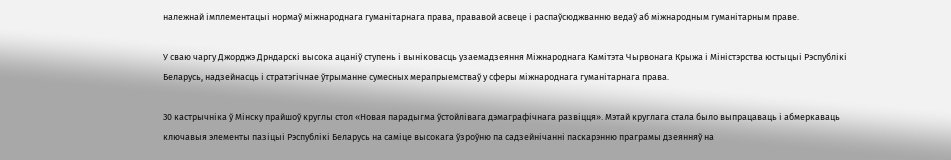належнай імплементацыі нормаў міжнароднага гуманітарнага права, прававой асвеце і распаўсюджванню ведаў аб міжнародным гуманітарным праве.

У сваю чаргу Джорджэ Дрндарскі высока ацаніў ступень і выніковасць узаемадзеяння Міжнароднага Камітэта Чырвонага Крыжа і Міністэрства юстыцыі Рэспублікі Беларусь, надзейнасць і стратэгічнае ўтрыманне сумесных мерапрыемстваў у сферы міжнароднага гуманітарнага права.

30 кастрычніка ў Мінску прайшоў круглы стол «Новая парадыгма ўстойлівага дэмаграфічнага развіцця». Мэтай круглага стала было выпрацаваць і абмеркаваць ключавыя элементы пазіцыі Рэспублікі Беларусь на саміце высокага ўзроўню па садзейнічанні паскарэнню праграмы дзеянняў на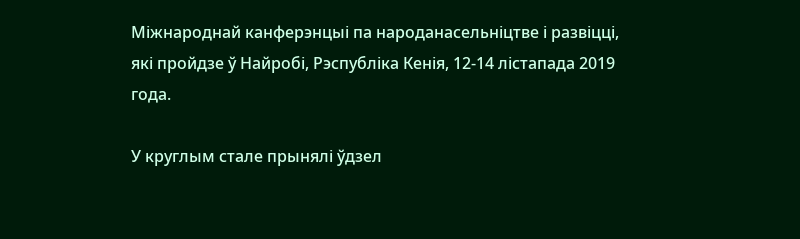Міжнароднай канферэнцыі па народанасельніцтве і развіцці, які пройдзе ў Найробі, Рэспубліка Кенія, 12-14 лістапада 2019 года.

У круглым стале прынялі ўдзел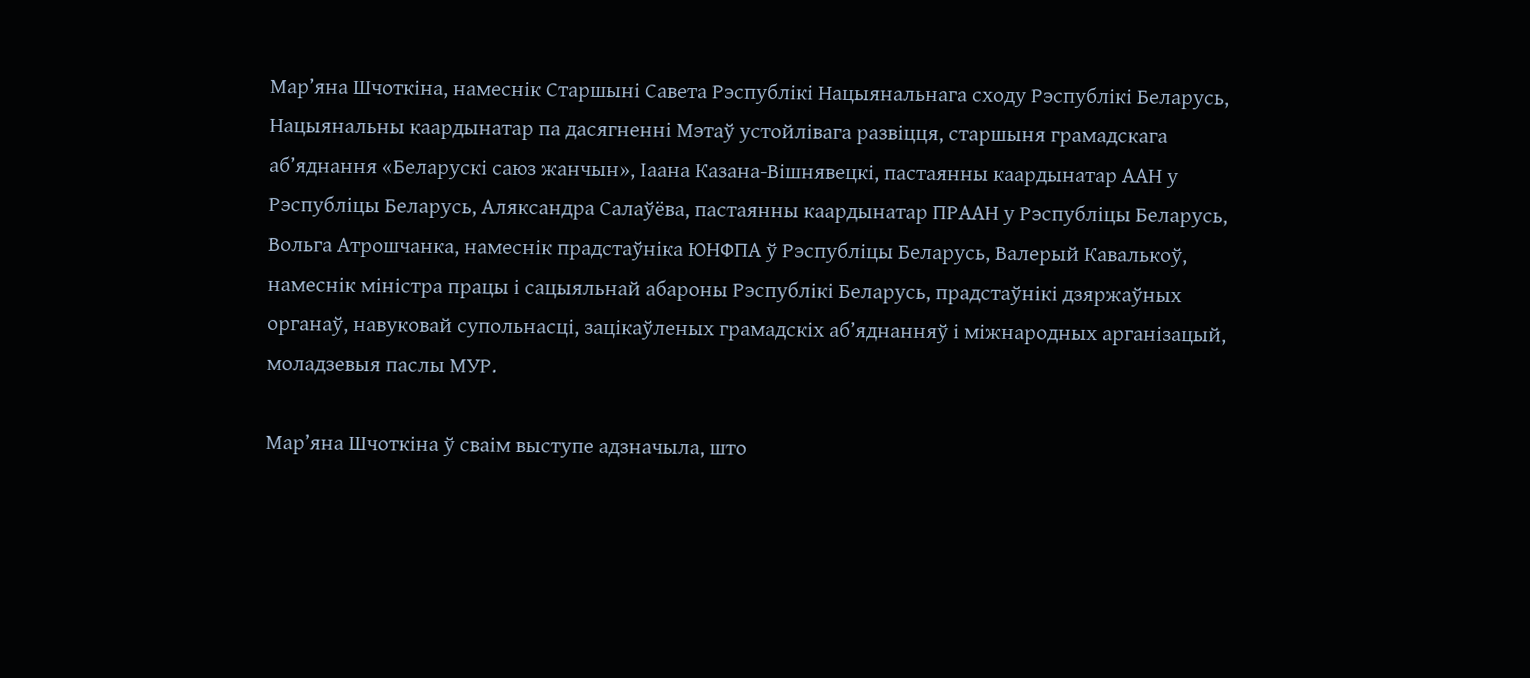Мар’яна Шчоткіна, намеснік Старшыні Савета Рэспублікі Нацыянальнага сходу Рэспублікі Беларусь, Нацыянальны каардынатар па дасягненні Мэтаў устойлівага развіцця, старшыня грамадскага аб’яднання «Беларускі саюз жанчын», Іаана Казана-Вішнявецкі, пастаянны каардынатар ААН у Рэспубліцы Беларусь, Аляксандра Салаўёва, пастаянны каардынатар ПРААН у Рэспубліцы Беларусь, Вольга Атрошчанка, намеснік прадстаўніка ЮНФПА ў Рэспубліцы Беларусь, Валерый Кавалькоў, намеснік міністра працы і сацыяльнай абароны Рэспублікі Беларусь, прадстаўнікі дзяржаўных органаў, навуковай супольнасці, зацікаўленых грамадскіх аб’яднанняў і міжнародных арганізацый, моладзевыя паслы МУР.

Мар’яна Шчоткіна ў сваім выступе адзначыла, што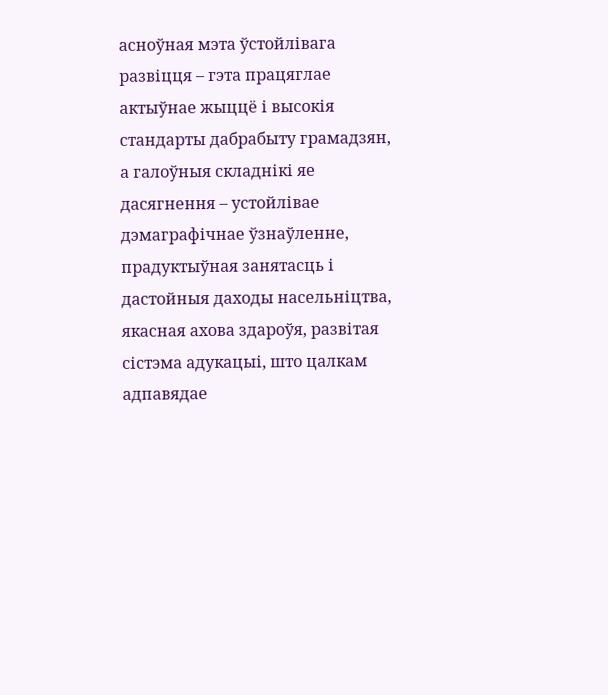асноўная мэта ўстойлівага развіцця – гэта працяглае актыўнае жыццё і высокія стандарты дабрабыту грамадзян, а галоўныя складнікі яе дасягнення – устойлівае дэмаграфічнае ўзнаўленне, прадуктыўная занятасць і дастойныя даходы насельніцтва, якасная ахова здароўя, развітая сістэма адукацыі, што цалкам адпавядае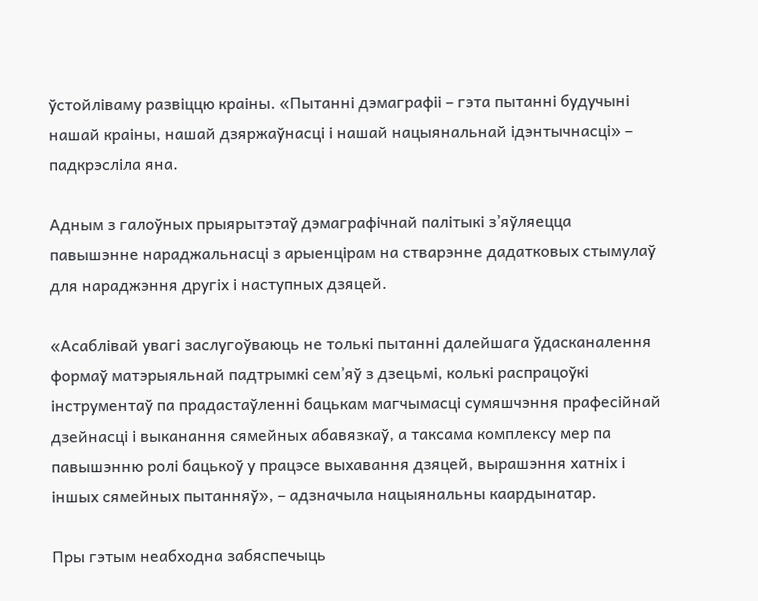ўстойліваму развіццю краіны. «Пытанні дэмаграфіі – гэта пытанні будучыні нашай краіны, нашай дзяржаўнасці і нашай нацыянальнай ідэнтычнасці» – падкрэсліла яна.

Адным з галоўных прыярытэтаў дэмаграфічнай палітыкі з’яўляецца павышэнне нараджальнасці з арыенцірам на стварэнне дадатковых стымулаў для нараджэння другіх і наступных дзяцей.

«Асаблівай увагі заслугоўваюць не толькі пытанні далейшага ўдасканалення формаў матэрыяльнай падтрымкі сем’яў з дзецьмі, колькі распрацоўкі інструментаў па прадастаўленні бацькам магчымасці сумяшчэння прафесійнай дзейнасці і выканання сямейных абавязкаў, а таксама комплексу мер па павышэнню ролі бацькоў у працэсе выхавання дзяцей, вырашэння хатніх і іншых сямейных пытанняў», – адзначыла нацыянальны каардынатар.

Пры гэтым неабходна забяспечыць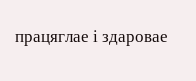працяглае і здаровае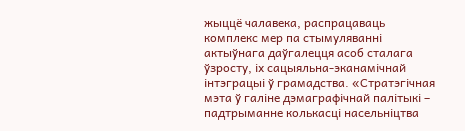жыццё чалавека, распрацаваць комплекс мер па стымуляванні актыўнага даўгалецця асоб сталага ўзросту, іх сацыяльна-эканамічнай інтэграцыі ў грамадства. «Стратэгічная мэта ў галіне дэмаграфічнай палітыкі – падтрыманне колькасці насельніцтва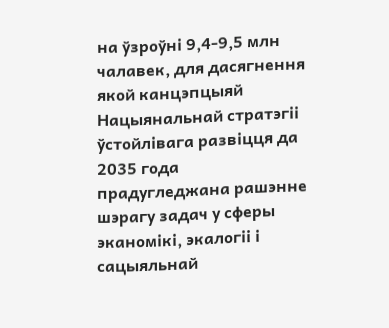на ўзроўні 9,4-9,5 млн чалавек, для дасягнення якой канцэпцыяй Нацыянальнай стратэгіі ўстойлівага развіцця да 2035 года прадугледжана рашэнне шэрагу задач у сферы эканомікі, экалогіі і сацыяльнай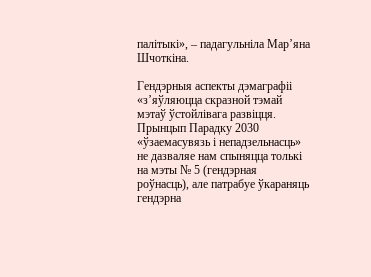палітыкі», – падагульніла Мар’яна Шчоткіна.

Гендэрныя аспекты дэмаграфіі «з’яўляюцца скразной тэмай мэтаў ўстойлівага развіцця. Прынцып Парадку 2030 «ўзаемасувязь і непадзельнасць» не дазваляе нам спыняцца толькі на мэты № 5 (гендэрная роўнасць), але патрабуе ўкараняць гендэрна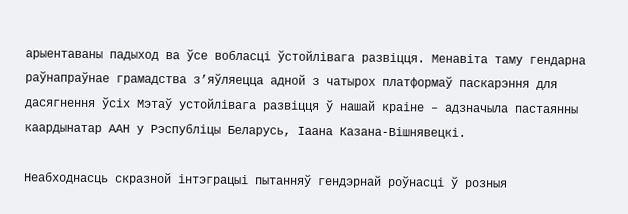арыентаваны падыход ва ўсе вобласці ўстойлівага развіцця. Менавіта таму гендарна раўнапраўнае грамадства з’яўляецца адной з чатырох платформаў паскарэння для дасягнення ўсіх Мэтаў устойлівага развіцця ў нашай краіне – адзначыла пастаянны каардынатар ААН у Рэспубліцы Беларусь, Іаана Казана-Вішнявецкі.

Неабходнасць скразной інтэграцыі пытанняў гендэрнай роўнасці ў розныя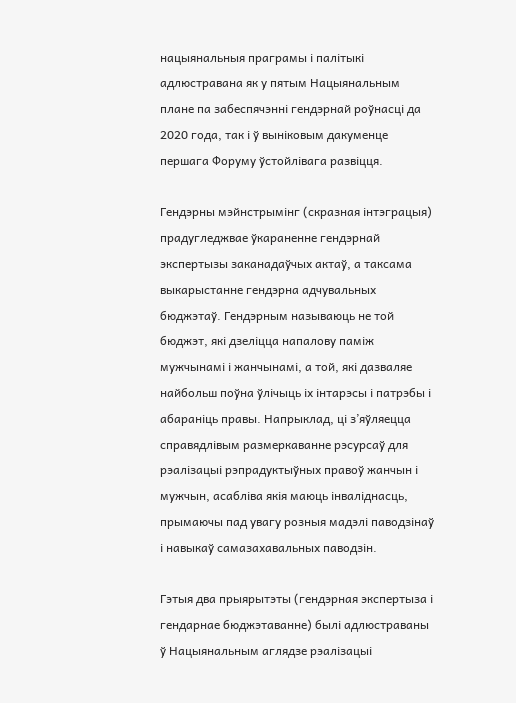нацыянальныя праграмы і палітыкі адлюстравана як у пятым Нацыянальным плане па забеспячэнні гендэрнай роўнасці да 2020 года, так і ў выніковым дакуменце першага Форуму ўстойлівага развіцця.

Гендэрны мэйнстрымінг (скразная інтэграцыя) прадугледжвае ўкараненне гендэрнай экспертызы заканадаўчых актаў, а таксама выкарыстанне гендэрна адчувальных бюджэтаў. Гендэрным называюць не той бюджэт, які дзеліцца напалову паміж мужчынамі і жанчынамі, а той, які дазваляе найбольш поўна ўлічыць іх інтарэсы і патрэбы і абараніць правы. Напрыклад, ці з’яўляецца справядлівым размеркаванне рэсурсаў для рэалізацыі рэпрадуктыўных правоў жанчын і мужчын, асабліва якія маюць інваліднасць, прымаючы пад увагу розныя мадэлі паводзінаў і навыкаў самазахавальных паводзін.

Гэтыя два прыярытэты (гендэрная экспертыза і гендарнае бюджэтаванне) былі адлюстраваны ў Нацыянальным аглядзе рэалізацыі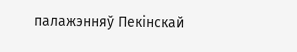палажэнняў Пекінскай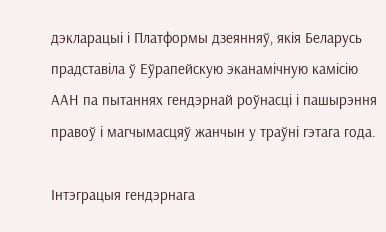дэкларацыі і Платформы дзеянняў, якія Беларусь прадставіла ў Еўрапейскую эканамічную камісію ААН па пытаннях гендэрнай роўнасці і пашырэння правоў і магчымасцяў жанчын у траўні гэтага года.

Інтэграцыя гендэрнага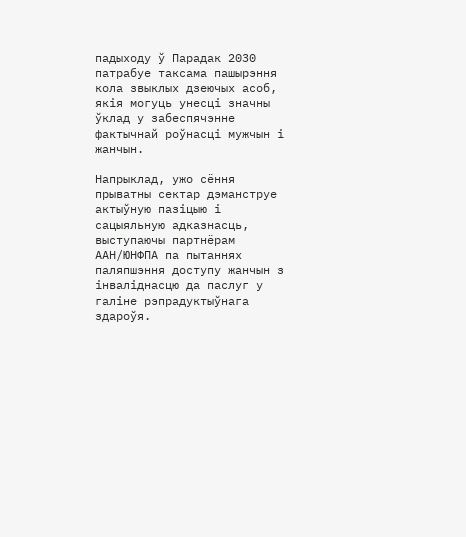падыходу ў Парадак 2030 патрабуе таксама пашырэння кола звыклых дзеючых асоб, якія могуць унесці значны ўклад у забеспячэнне фактычнай роўнасці мужчын і жанчын.

Напрыклад, ужо сёння прыватны сектар дэманструе актыўную пазіцыю і сацыяльную адказнасць, выступаючы партнёрам ААН/ЮНФПА па пытаннях паляпшэння доступу жанчын з інваліднасцю да паслуг у галіне рэпрадуктыўнага здароўя.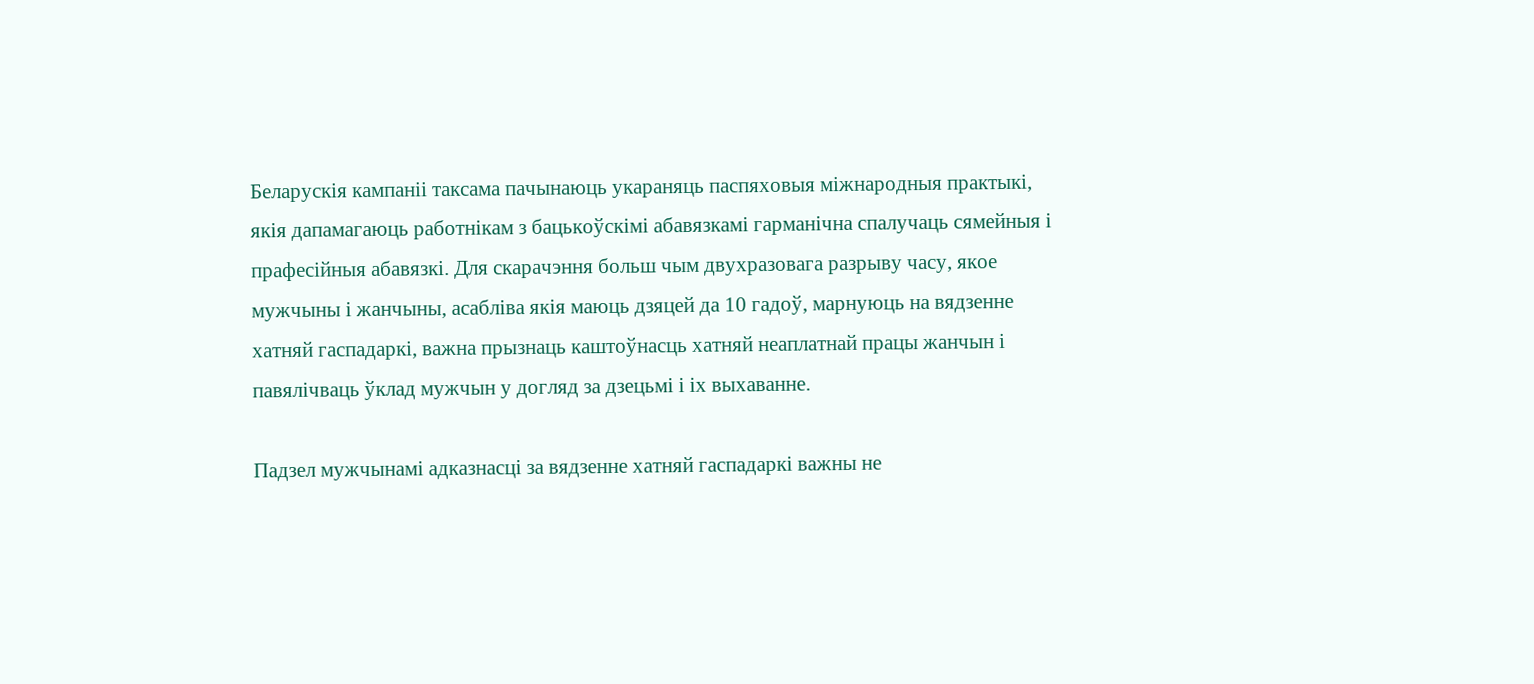Беларускія кампаніі таксама пачынаюць укараняць паспяховыя міжнародныя практыкі, якія дапамагаюць работнікам з бацькоўскімі абавязкамі гарманічна спалучаць сямейныя і прафесійныя абавязкі. Для скарачэння больш чым двухразовага разрыву часу, якое мужчыны і жанчыны, асабліва якія маюць дзяцей да 10 гадоў, марнуюць на вядзенне хатняй гаспадаркі, важна прызнаць каштоўнасць хатняй неаплатнай працы жанчын і павялічваць ўклад мужчын у догляд за дзецьмі і іх выхаванне.

Падзел мужчынамі адказнасці за вядзенне хатняй гаспадаркі важны не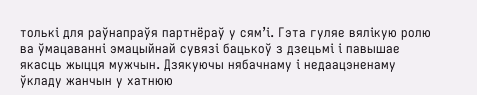толькі для раўнапраўя партнёраў у сям’і. Гэта гуляе вялікую ролю ва ўмацаванні эмацыйнай сувязі бацькоў з дзецьмі і павышае якасць жыцця мужчын. Дзякуючы нябачнаму і недаацэненаму ўкладу жанчын у хатнюю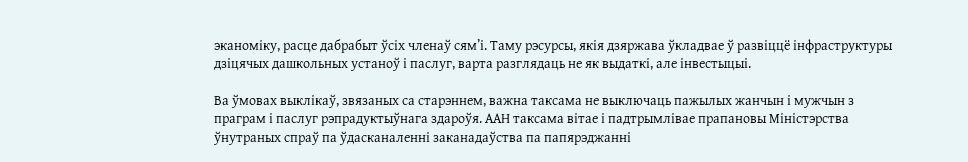эканоміку, расце дабрабыт ўсіх членаў сям’і. Таму рэсурсы, якія дзяржава ўкладвае ў развіццё інфраструктуры дзіцячых дашкольных устаноў і паслуг, варта разглядаць не як выдаткі, але інвестыцыі.

Ва ўмовах выклікаў, звязаных са старэннем, важна таксама не выключаць пажылых жанчын і мужчын з праграм і паслуг рэпрадуктыўнага здароўя. ААН таксама вітае і падтрымлівае прапановы Міністэрства ўнутраных спраў па ўдасканаленні заканадаўства па папярэджанні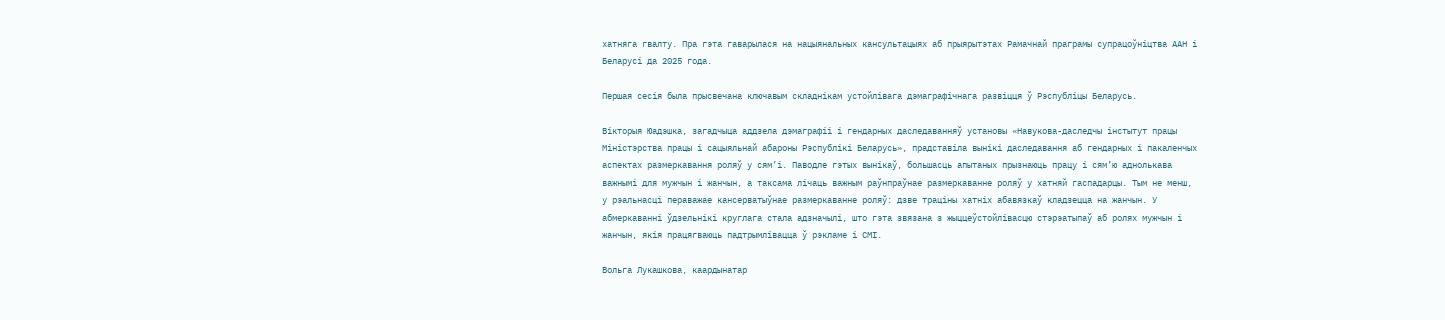хатняга гвалту. Пра гэта гаварылася на нацыянальных кансультацыях аб прыярытэтах Рамачнай праграмы супрацоўніцтва ААН і Беларусі да 2025 года.

Першая сесія была прысвечана ключавым складнікам устойлівага дэмаграфічнага развіцця ў Рэспубліцы Беларусь.

Вікторыя Юадэшка, загадчыца аддзела дэмаграфіі і гендарных даследаванняў установы «Навукова-даследчы інстытут працы Міністэрства працы і сацыяльнай абароны Рэспублікі Беларусь», прадставіла вынікі даследавання аб гендарных і пакаленчых аспектах размеркавання роляў у сям’і. Паводле гэтых вынікаў, большасць апытаных прызнаюць працу і сям’ю аднолькава важнымі для мужчын і жанчын, а таксама лічаць важным раўнпраўнае размеркаванне роляў у хатняй гаспадарцы. Тым не менш, у рэальнасці пераважае кансерватыўнае размеркаванне роляў: дзве траціны хатніх абавязкаў кладзецца на жанчын. У абмеркаванні ўдзельнікі круглага стала адзначылі, што гэта звязана з жыццеўстойлівасцю стэрэатыпаў аб ролях мужчын і жанчын, якія працягваюць падтрымлівацца ў рэкламе і СМІ.

Вольга Лукашкова, каардынатар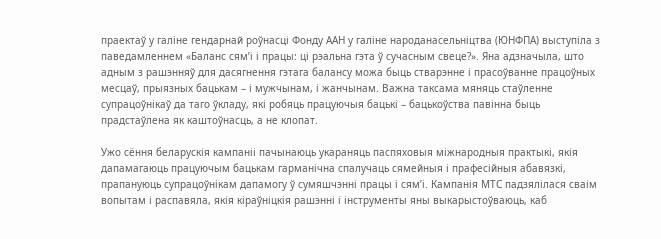праектаў у галіне гендарнай роўнасці Фонду ААН у галіне народанасельніцтва (ЮНФПА) выступіла з паведамленнем «Баланс сям’і і працы: ці рэальна гэта ў сучасным свеце?». Яна адзначыла, што адным з рашэнняў для дасягнення гэтага балансу можа быць стварэнне і прасоўванне працоўных месцаў, прыязных бацькам – і мужчынам, і жанчынам. Важна таксама мяняць стаўленне супрацоўнікаў да таго ўкладу, які робяць працуючыя бацькі – бацькоўства павінна быць прадстаўлена як каштоўнасць, а не клопат.

Ужо сёння беларускія кампаніі пачынаюць укараняць паспяховыя міжнародныя практыкі, якія дапамагаюць працуючым бацькам гарманічна спалучаць сямейныя і прафесійныя абавязкі, прапануюць супрацоўнікам дапамогу ў сумяшчэнні працы і сям’і. Кампанія МТС падзялілася сваім вопытам і распавяла, якія кіраўніцкія рашэнні і інструменты яны выкарыстоўваюць, каб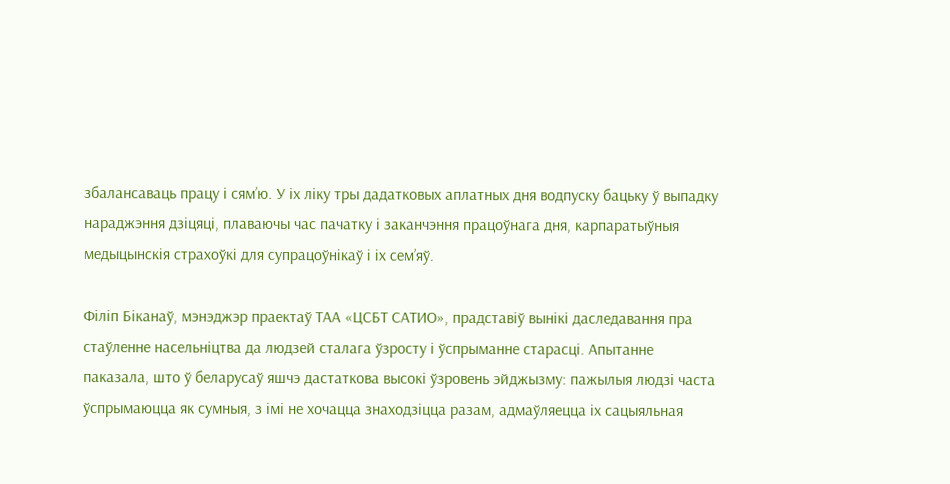збалансаваць працу і сям’ю. У іх ліку тры дадатковых аплатных дня водпуску бацьку ў выпадку нараджэння дзіцяці, плаваючы час пачатку і заканчэння працоўнага дня, карпаратыўныя медыцынскія страхоўкі для супрацоўнікаў і іх сем’яў.

Філіп Біканаў, мэнэджэр праектаў ТАА «ЦСБТ САТИО», прадставіў вынікі даследавання пра стаўленне насельніцтва да людзей сталага ўзросту і ўспрыманне старасці. Апытанне паказала, што ў беларусаў яшчэ дастаткова высокі ўзровень эйджызму: пажылыя людзі часта ўспрымаюцца як сумныя, з імі не хочацца знаходзіцца разам, адмаўляецца іх сацыяльная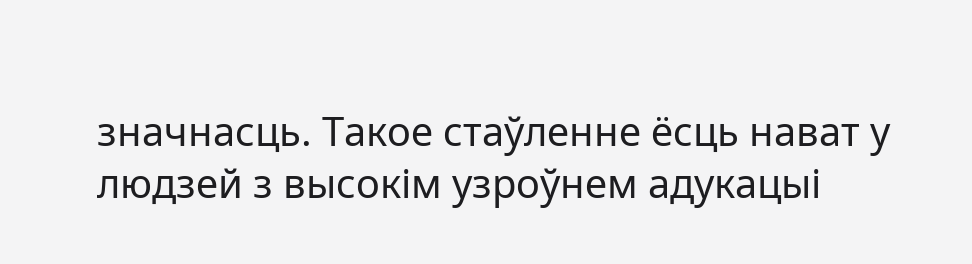значнасць. Такое стаўленне ёсць нават у людзей з высокім узроўнем адукацыі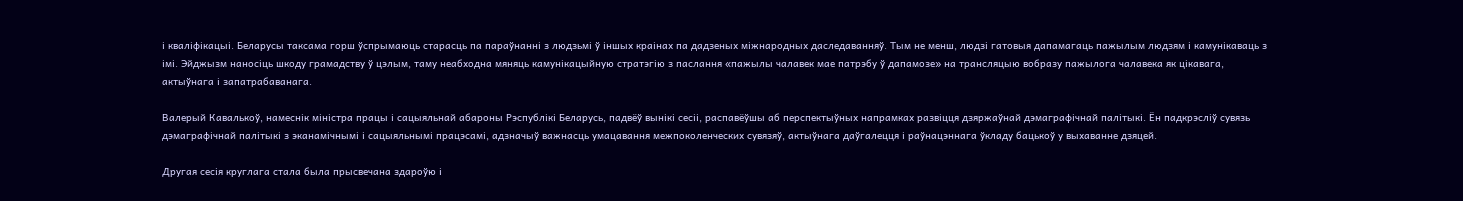і кваліфікацыі. Беларусы таксама горш ўспрымаюць старасць па параўнанні з людзьмі ў іншых краінах па дадзеных міжнародных даследаванняў. Тым не менш, людзі гатовыя дапамагаць пажылым людзям і камунікаваць з імі. Эйджызм наносіць шкоду грамадству ў цэлым, таму неабходна мяняць камунікацыйную стратэгію з паслання «пажылы чалавек мае патрэбу ў дапамозе» на трансляцыю вобразу пажылога чалавека як цікавага, актыўнага і запатрабаванага.

Валерый Кавалькоў, намеснік міністра працы і сацыяльнай абароны Рэспублікі Беларусь, падвёў вынікі сесіі, распавёўшы аб перспектыўных напрамках развіцця дзяржаўнай дэмаграфічнай палітыкі. Ён падкрэсліў сувязь дэмаграфічнай палітыкі з эканамічнымі і сацыяльнымі працэсамі, адзначыў важнасць умацавання межпоколенческих сувязяў, актыўнага даўгалецця і раўнацэннага ўкладу бацькоў у выхаванне дзяцей.

Другая сесія круглага стала была прысвечана здароўю і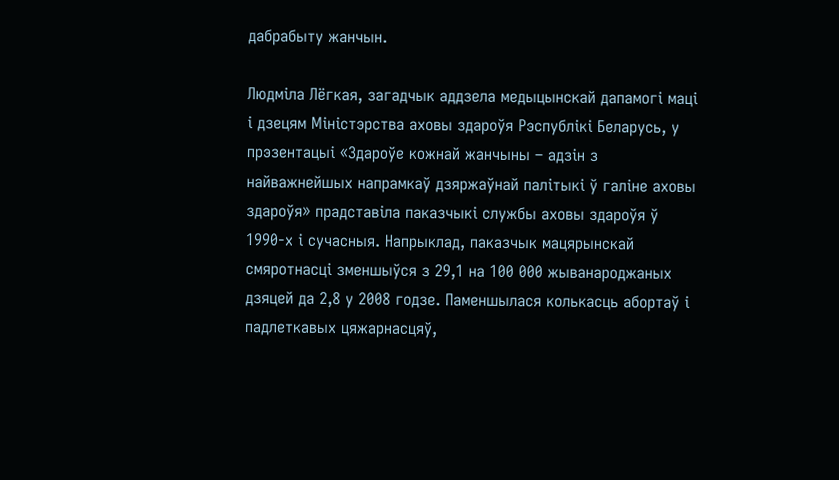дабрабыту жанчын.

Людміла Лёгкая, загадчык аддзела медыцынскай дапамогі маці і дзецям Міністэрства аховы здароўя Рэспублікі Беларусь, у прэзентацыі «Здароўе кожнай жанчыны – адзін з найважнейшых напрамкаў дзяржаўнай палітыкі ў галіне аховы здароўя» прадставіла паказчыкі службы аховы здароўя ў 1990-х і сучасныя. Напрыклад, паказчык мацярынскай смяротнасці зменшыўся з 29,1 на 100 000 жыванароджаных дзяцей да 2,8 у 2008 годзе. Паменшылася колькасць абортаў і падлеткавых цяжарнасцяў,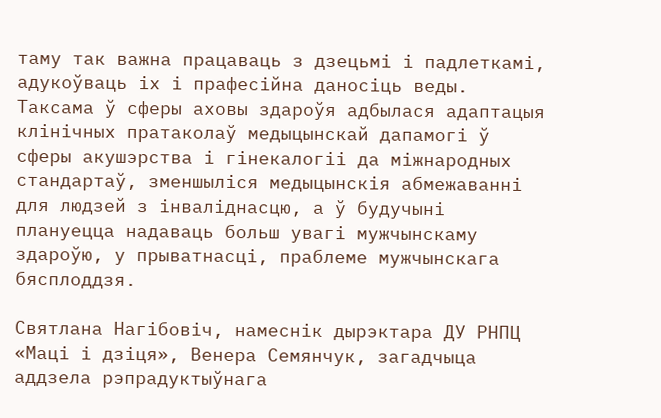таму так важна працаваць з дзецьмі і падлеткамі, адукоўваць іх і прафесійна даносіць веды. Таксама ў сферы аховы здароўя адбылася адаптацыя клінічных пратаколаў медыцынскай дапамогі ў сферы акушэрства і гінекалогіі да міжнародных стандартаў, зменшыліся медыцынскія абмежаванні для людзей з інваліднасцю, а ў будучыні плануецца надаваць больш увагі мужчынскаму здароўю, у прыватнасці, праблеме мужчынскага бясплоддзя.

Святлана Нагібовіч, намеснік дырэктара ДУ РНПЦ «Маці і дзіця», Венера Семянчук, загадчыца аддзела рэпрадуктыўнага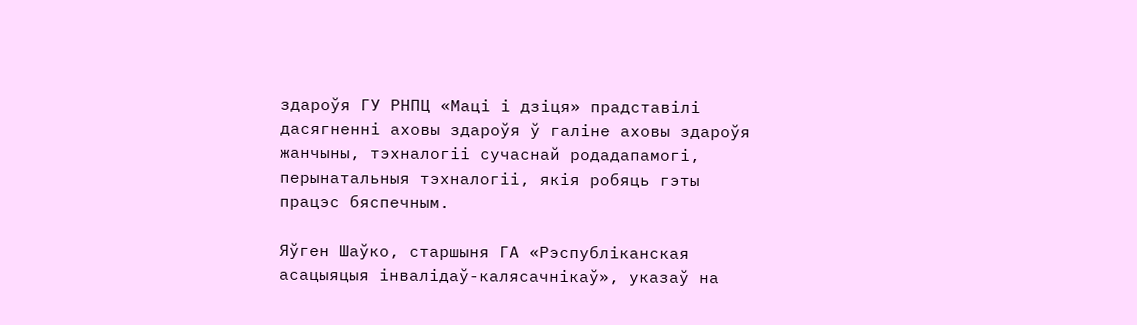здароўя ГУ РНПЦ «Маці і дзіця» прадставілі дасягненні аховы здароўя ў галіне аховы здароўя жанчыны, тэхналогіі сучаснай родадапамогі, перынатальныя тэхналогіі, якія робяць гэты працэс бяспечным.

Яўген Шаўко, старшыня ГА «Рэспубліканская асацыяцыя інвалідаў-калясачнікаў», указаў на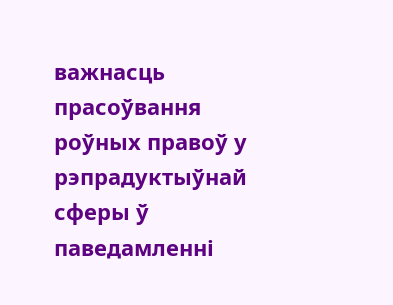важнасць прасоўвання роўных правоў у рэпрадуктыўнай сферы ў паведамленні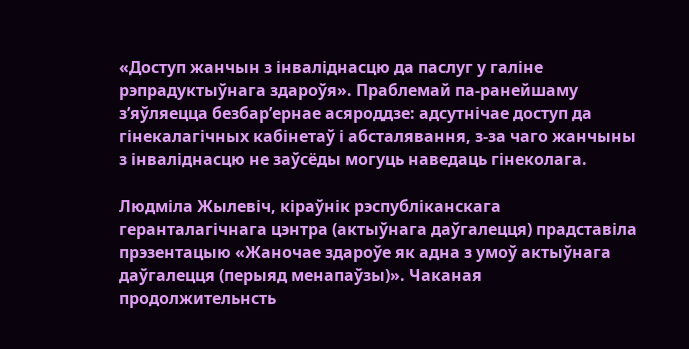«Доступ жанчын з інваліднасцю да паслуг у галіне рэпрадуктыўнага здароўя». Праблемай па-ранейшаму з’яўляецца безбар’ернае асяроддзе: адсутнічае доступ да гінекалагічных кабінетаў і абсталявання, з-за чаго жанчыны з інваліднасцю не заўсёды могуць наведаць гінеколага.

Людміла Жылевіч, кіраўнік рэспубліканскага геранталагічнага цэнтра (актыўнага даўгалецця) прадставіла прэзентацыю «Жаночае здароўе як адна з умоў актыўнага даўгалецця (перыяд менапаўзы)». Чаканая продолжительнсть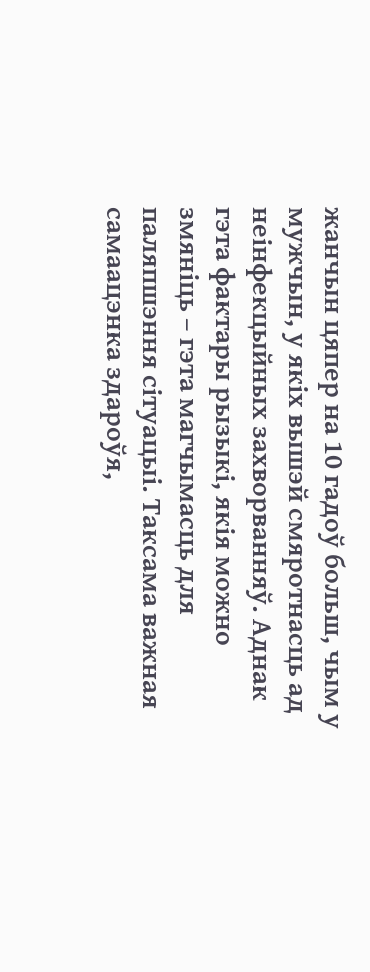жанчын цяпер на 10 гадоў больш, чым у мужчын, у якіх вышэй смяротнасць ад неінфекцыйных захворванняў. Аднак гэта фактары рызыкі, якія можно змяніць – гэта магчымасць для паляпшэння сітуацыі. Таксама важная самаацэнка здароўя,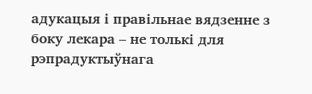адукацыя і правільнае вядзенне з боку лекара – не толькі для рэпрадуктыўнага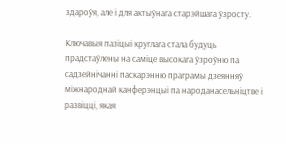здароўя, але і для актыўнага старэйшага ўзросту.

Ключавыя пазіцыі круглага стала будуць прадстаўлены на саміце высокага ўзроўню па садзейнічанні паскарэнню праграмы дзеянняў міжнароднай канферэнцыі па народанасельніцтве і развіцці, якая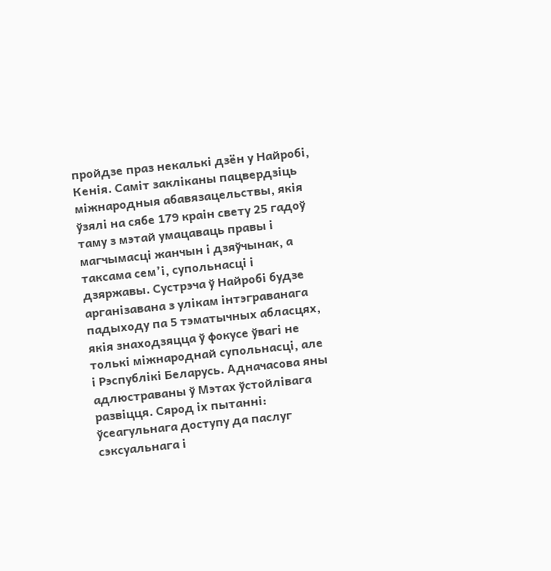пройдзе праз некалькі дзён у Найробі, Кенія. Саміт закліканы пацвердзіць міжнародныя абавязацельствы, якія ўзялі на сябе 179 краін свету 25 гадоў таму з мэтай умацаваць правы і магчымасці жанчын і дзяўчынак, а таксама сем’і, супольнасці і дзяржавы. Сустрэча ў Найробі будзе арганізавана з улікам інтэграванага падыходу па 5 тэматычных абласцях, якія знаходзяцца ў фокусе ўвагі не толькі міжнароднай супольнасці, але і Рэспублікі Беларусь. Адначасова яны адлюстраваны ў Мэтах ўстойлівага развіцця. Сярод іх пытанні: ўсеагульнага доступу да паслуг сэксуальнага і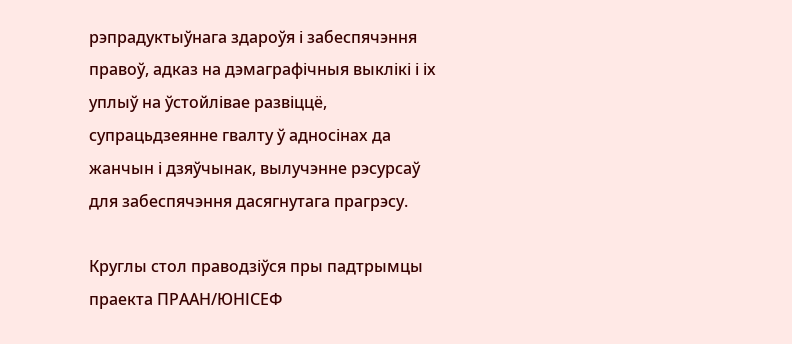рэпрадуктыўнага здароўя і забеспячэння правоў, адказ на дэмаграфічныя выклікі і іх уплыў на ўстойлівае развіццё, супрацьдзеянне гвалту ў адносінах да жанчын і дзяўчынак, вылучэнне рэсурсаў для забеспячэння дасягнутага прагрэсу.

Круглы стол праводзіўся пры падтрымцы праекта ПРААН/ЮНІСЕФ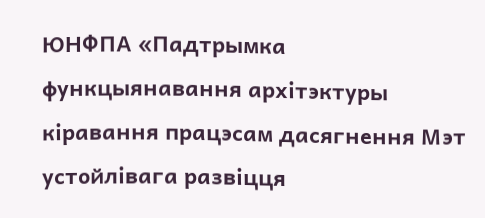ЮНФПА «Падтрымка функцыянавання архітэктуры кіравання працэсам дасягнення Мэт устойлівага развіцця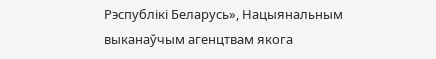Рэспублікі Беларусь», Нацыянальным выканаўчым агенцтвам якога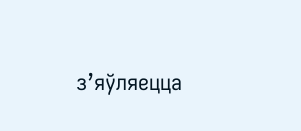з’яўляецца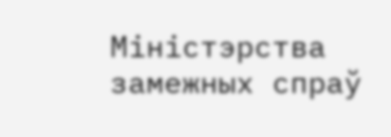Міністэрства замежных спраў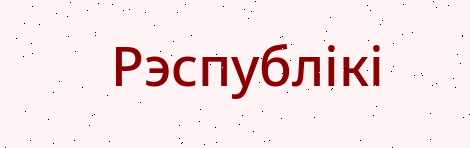Рэспублікі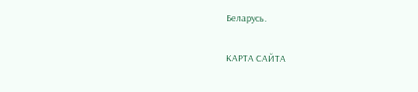Беларусь.

КАРТА САЙТА